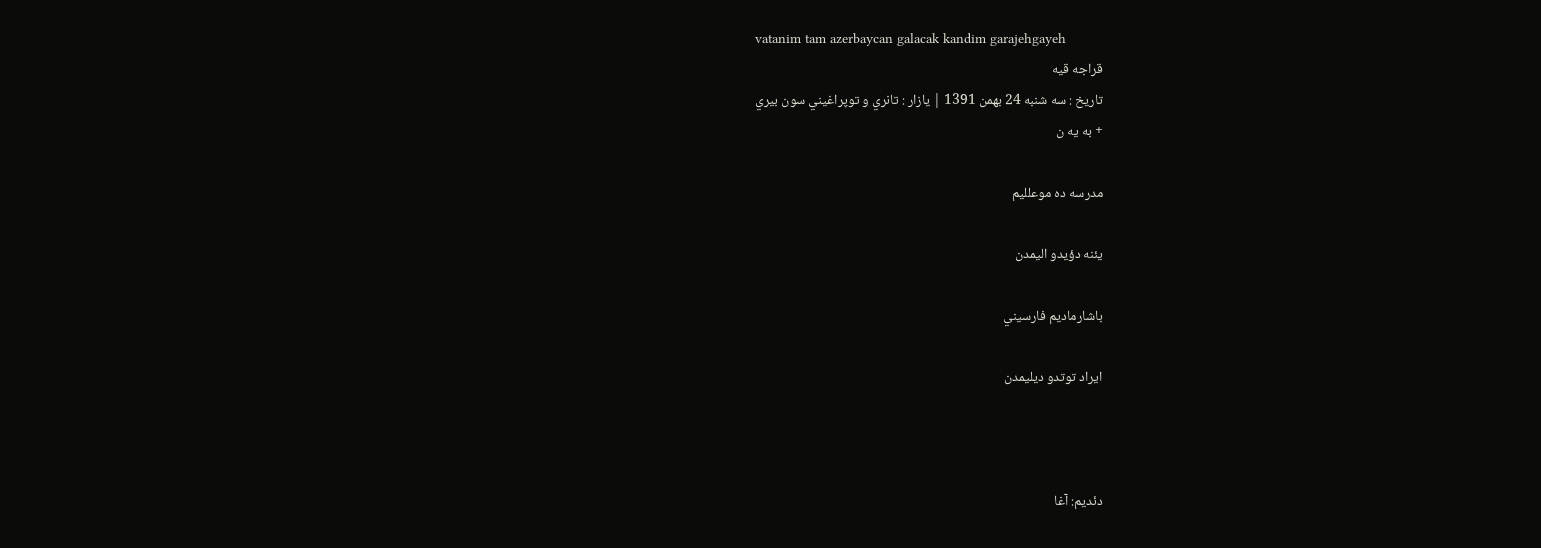vatanim tam azerbaycan galacak kandim garajehgayeh
قراجه قيه
تاريخ : سه شنبه 24 بهمن 1391 | یازار : تانري و توپراغيني سون بيري
+ به يه ن

مدرسه ده موعلليم

يئنه دؤيدو اليمدن

باشارماديم فارسيني

ايراد توتدو ديليمدن



دئديم: آغا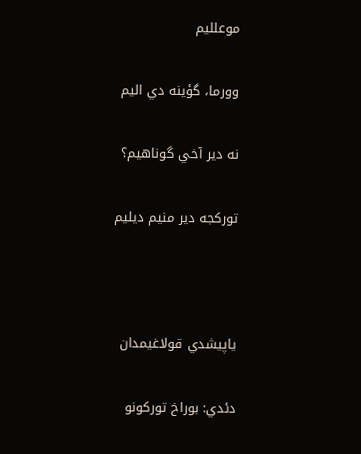موعلليم

وورما، گؤينه دي اليم

نه دير آخي گوناهيم؟

توركجه دير منيم ديليم



ياپيشدي قولاغيمدان

دئدي: بوراخ توركونو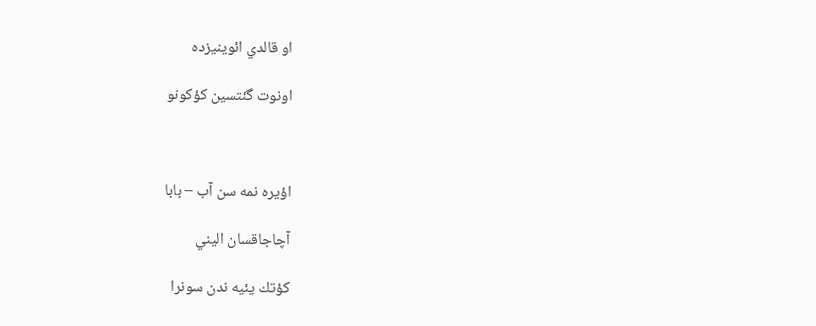او قالدي ائوينيزده

اونوت گئتسين كؤكونو



اؤيره نمه سن آب – بابا

آچاجاقسان اليني

كؤتك يئيه ندن سونرا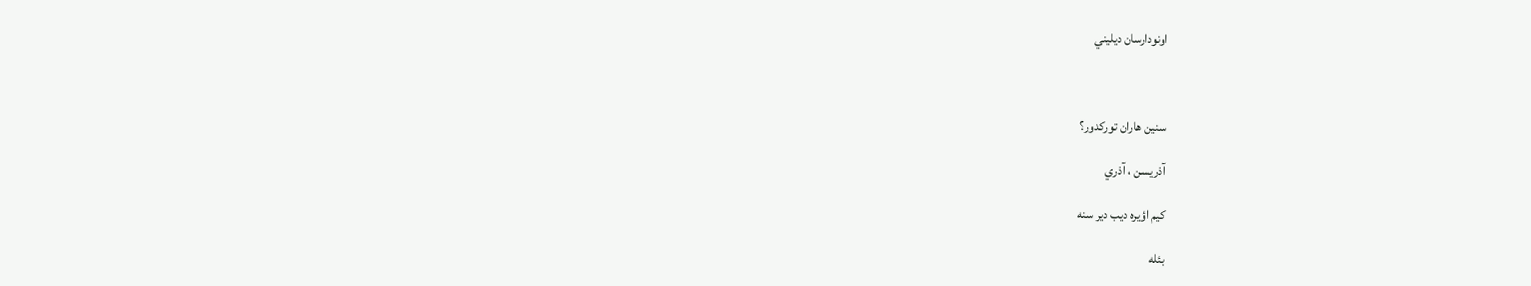اونودارسان ديليني



سنين هاران توركدور؟

آذريسن ، آذري

كيم اؤيره ديب دير سنه

بئله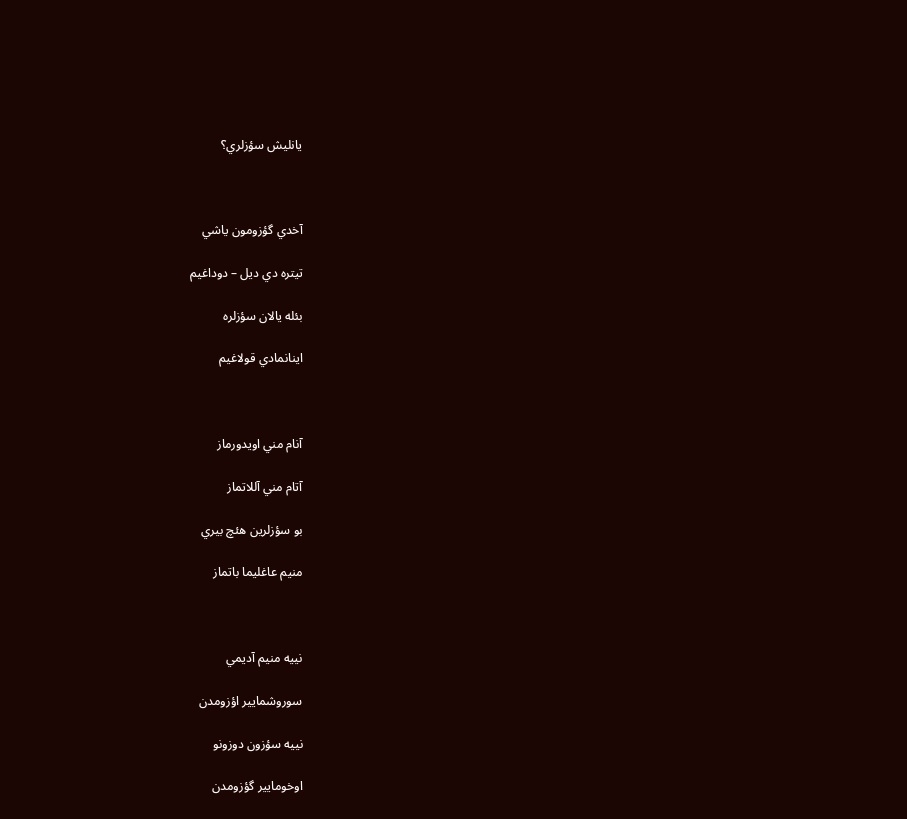يانليش سؤزلري؟



آخدي گؤزومون ياشي

تيتره دي ديل – دوداغيم

بئله يالان سؤزلره

اينانمادي قولاغيم



آنام مني اويدورماز

آتام مني آللاتماز

بو سؤزلرين هئچ بيري

منيم عاغليما باتماز



نييه منيم آديمي

سوروشمايير اؤزومدن

نييه سؤزون دوزونو

اوخومايير گؤزومدن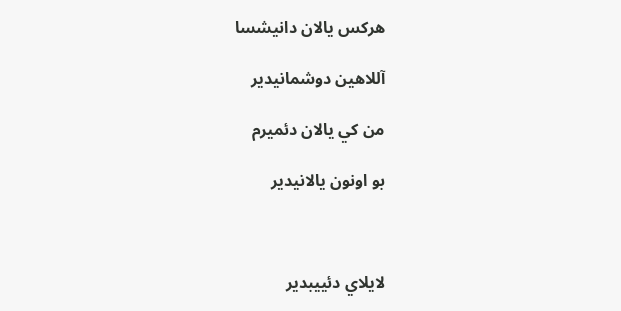هركس يالان دانيشسا

آللاهين دوشمانيدير

من كي يالان دئميرم

بو اونون يالانيدير



لايلاي دئييبدير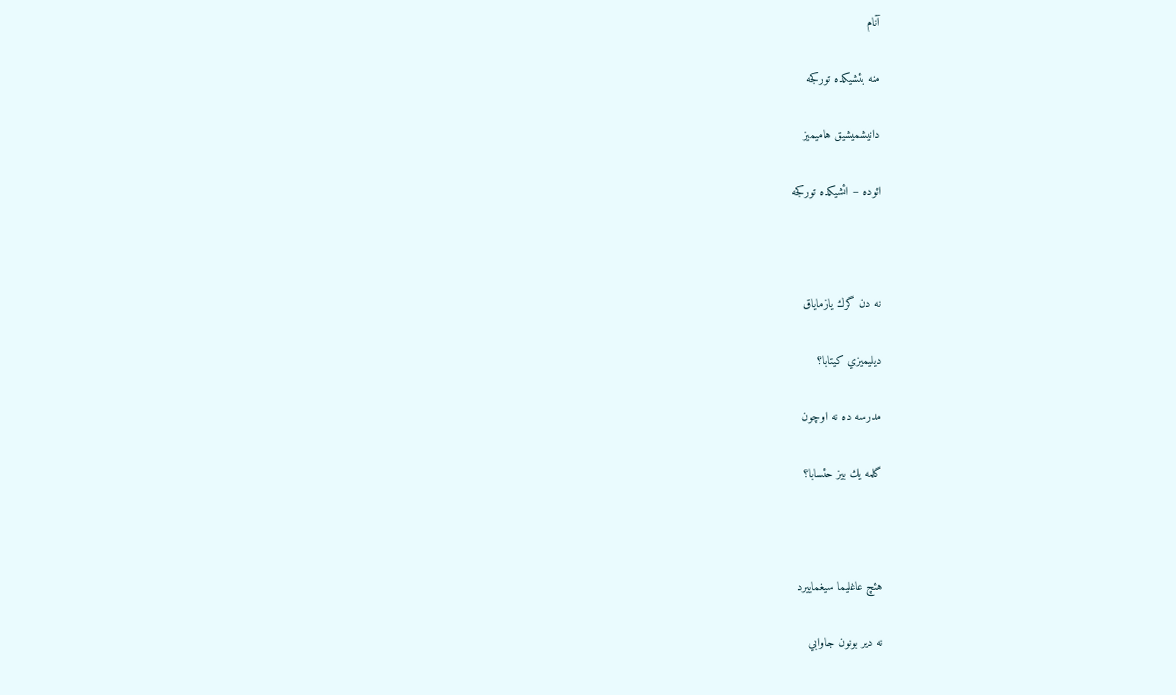آنام

منه بئشيكده توركجه

دانيشميشيق هاميميز

ائوده – ائشيكده توركجه



نه دن گرك يازماياق

ديليميزي كيتابا؟

مدرسه ده نه اوچون

گلمه يك بيز حئسابا؟



هئچ عاغليما سيغماييرد

نه دير بونون جاوابي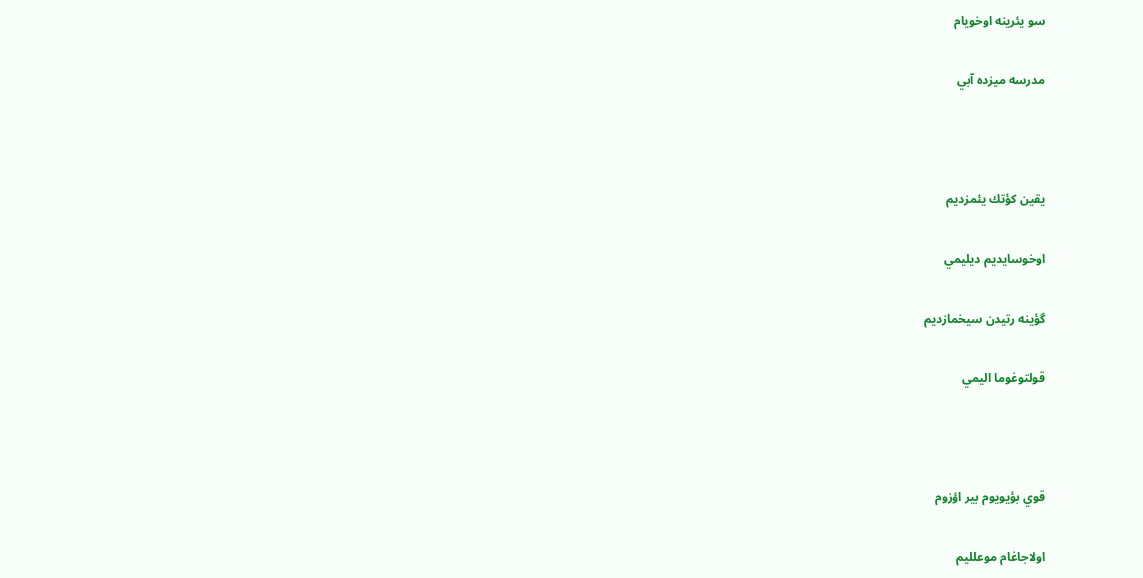سو يئرينه اوخويام

مدرسه ميزده آبي



يقين كؤتك يئمزديم

اوخوسايديم ديليمي

گؤينه رتيدن سيخمازديم

قولتوغوما اليمي



قوي بؤيويوم بير اؤزوم

اولاجاغام موعلليم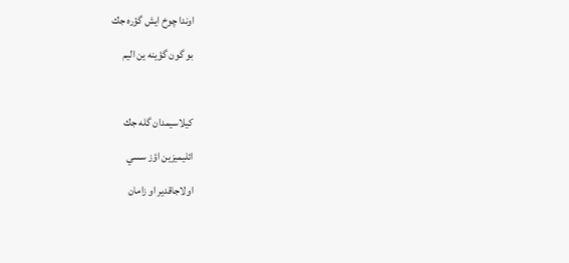اوندا چوخ ايش گؤره جك

بو گون گؤينه ين اليم



كيلاسيمدان گله جك

ائليميزين اؤز سسي

اولاجاقدير او زامان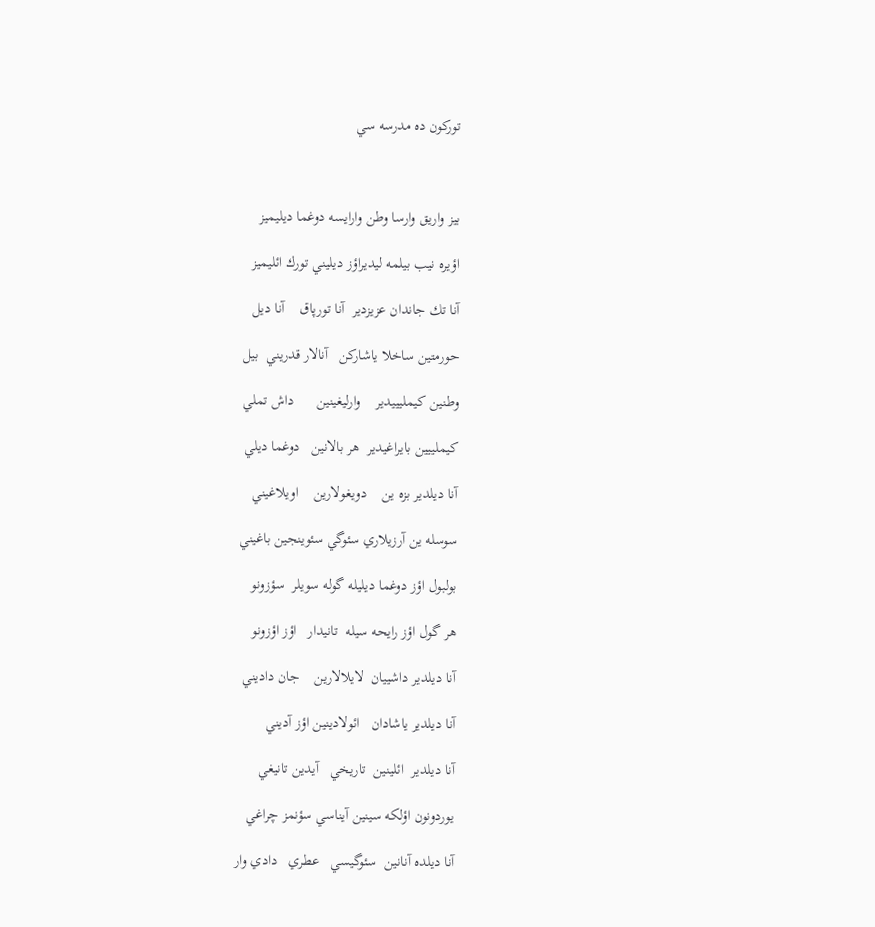توركون ده مدرسه سي



بيز واريق وارسا وطن وارايسه دوغما ديليميز

اؤيره نيب بيلمه ليديراؤز ديليني تورك ائليميز

آنا تك جاندان عزيزدير  آنا تورپاق    آنا ديل

حورمتين ساخلا ياشاركن   آنالار قدريني  بيل

وطنين كيمليييدير    وارليغينين      داش تملي

كيملييين بايراغيدير  هر بالانين   دوغما ديلي

آنا ديلدير بزه ين    دويغولارين    اويلاغيني

سوسله ين آرزيلاري سئوگي سئوينجين باغيني

بولبول اؤز دوغما ديليله گوله سويلر  سؤزونو

هر گول اؤز رايحه سيله  تانيدار   اؤز اؤزونو

آنا ديلدير داشييان  لايلالارين    جان داديني

آنا ديلدير ياشادان   ائولادينين اؤز آديني

آنا ديلدير  ائلينين  تاريخي   آيدين تانيغي

يوردونون اؤلكه سينين آيناسي سؤنمز چراغي

آنا ديلده آنانين  سئوگيسي   عطري   دادي وار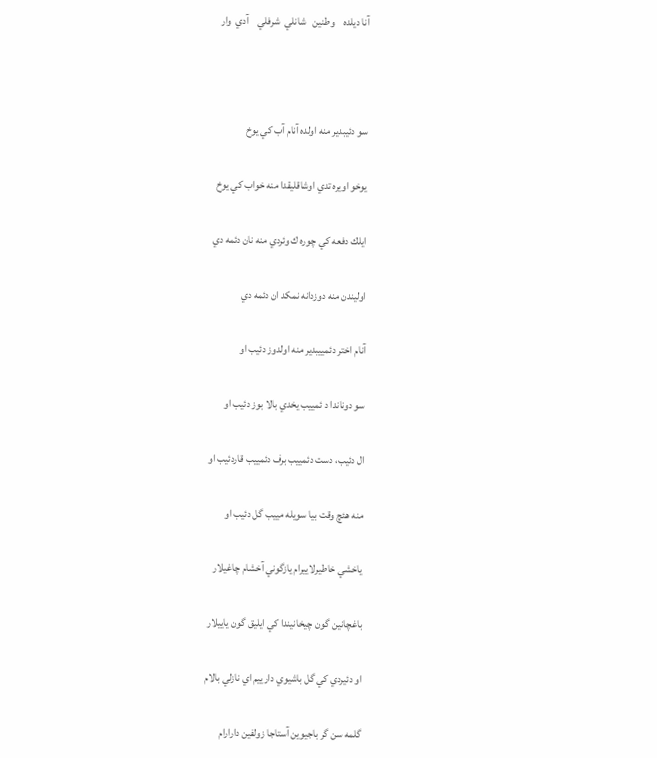آنا ديلده    وطنين   شانلي  شرفلي    آدي  وار



سو دئيبدير منه اولده آنام آب كي يوخ

يوخو اويره تدي اوشاقليقدا منه خواب كي يوخ

ايلك دفعه كي چوره ك وئردي منه نان دئمه دي

اوليندن منه دوزدانه نمكد ان دئمه دي

آنام اختر دئمييبدير منه اولدوز دئيب او

سو دوناندا د ئمييب يخدي بالا بوز دئيب او

ال دئيب، دست دئمييب برف دئمييب قاردئيب او

منه هئچ وقت بيا سويله مييب گل دئيب او

ياخشي خاطيرلاييرام يازگوني آخشام چاغيلار

باغچانين گون چيخانيندا كي ايليق گون ياييلار

او دئيردي كي گل باشيوي دارييم اي نازلي بالام

گلمه سن گر باجيوين آستاجا زولفين دارارام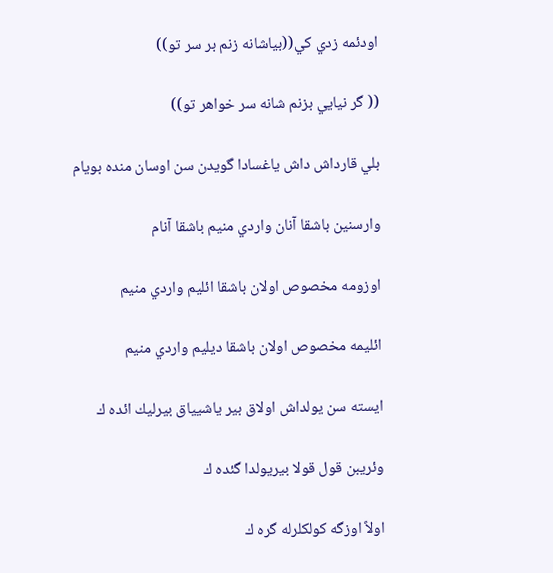اودئمه زدي كي((بياشانه زنم بر سر تو))

(( گر نيايي بزنم شانه سر خواهر تو))

بلي قارداش داش ياغسادا گويدن سن اوسان منده بويام

وارسنين باشقا آنان واردي منيم باشقا آنام

اوزومه مخصوص اولان باشقا ائليم واردي منيم

ائليمه مخصوص اولان باشقا ديليم واردي منيم

ايسته سن يولداش اولاق بير ياشيياق بيرليك ائده ك

وئريبن قول قولا بيريولدا گئده ك

اولاً اوزگه كولكلرله گره ك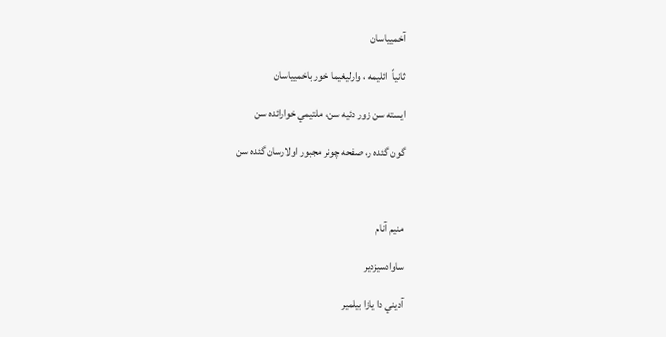آخميياسان

ثانياً  ائليمه ، وارليغيما خور باخميياسان

ايسته سن زور دئيه سن، ملتيمي خوارائده سن

گون گئده ر، صفحه چونر مجبور اولارسان گئده سن



منيم آنام

ساوادسيزدير

آديني دا يازا بيلمير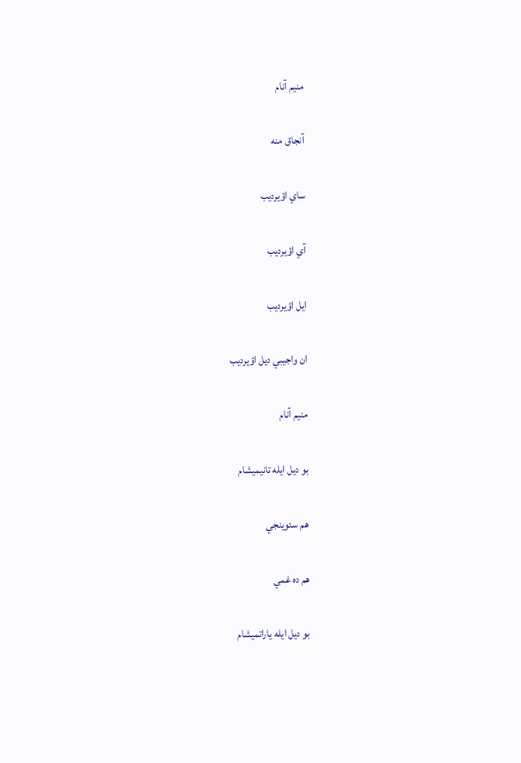منيم آنام

آنجاق منه

ساي اؤيرديب

آي اؤيرديب

ايل اؤيرديب

ان واجيبي ديل اؤيرديب

منيم آنام

بو ديل ايله تانيميشام

هم سئوينجي

هم ده غمي

بو ديل ايله ياراتميشام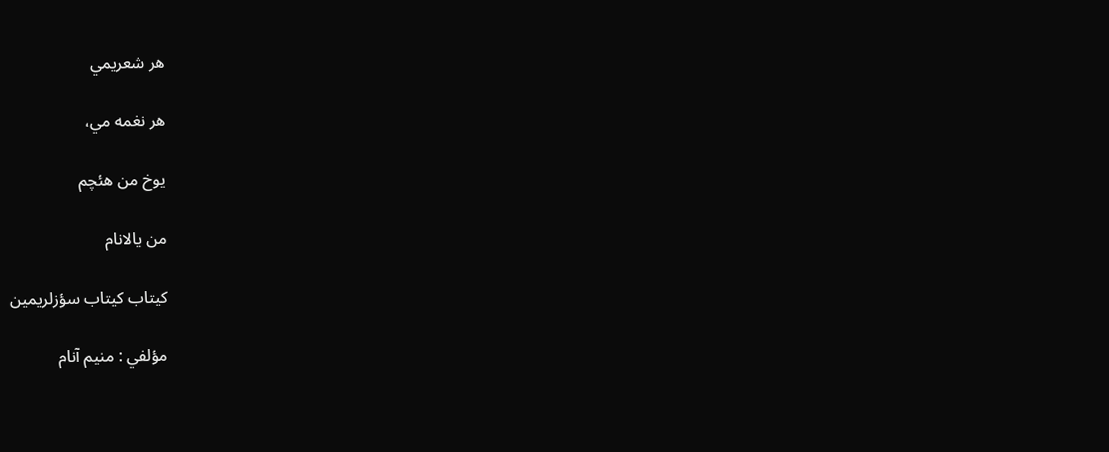هر شعريمي

هر نغمه مي،

يوخ من هئچم

من يالانام

كيتاب كيتاب سؤزلريمين

مؤلفي : منيم آنام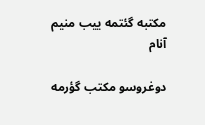مكتبه گئتمه ييب منيم آنام

دوغروسو مكتب گؤرمه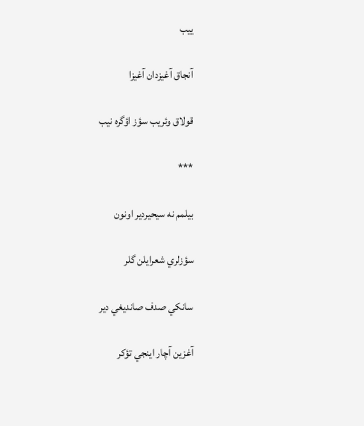ييب

آنجاق آغيزدان آغيزا

قولاق وئريب سؤز اؤگره نيب

***

بيلمم نه سيحيردير اونون

سؤزلري شعرايلن گلر

سانكي صدف صانديغي دير

آغزين آچار اينجي تؤكر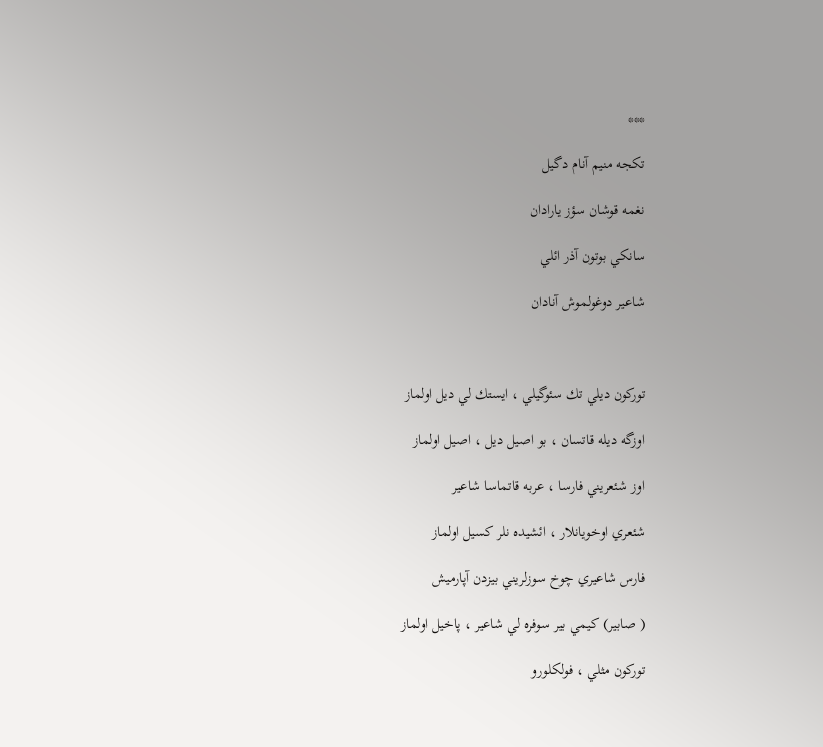***

تكجه منيم آنام دگيل

نغمه قوشان سؤز يارادان

سانكي بوتون آذر ائلي

شاعير دوغولموش آنادان



توركون ديلي تك سئوگيلي ، ايستك لي ديل اولماز

اوزگه ديله قاتسان ، بو اصيل ديل ، اصيل اولماز

اوز شئعريني فارسا ، عربه قاتماسا شاعير

شئعري اوخويانلار ، ائشيده نلر كسيل اولماز

فارس شاعيري چوخ سوزلريني بيزدن آپارميش

( صابير) كيمي بير سوفره لي شاعير ، پاخيل اولماز

توركون مثلي ، فولكلورو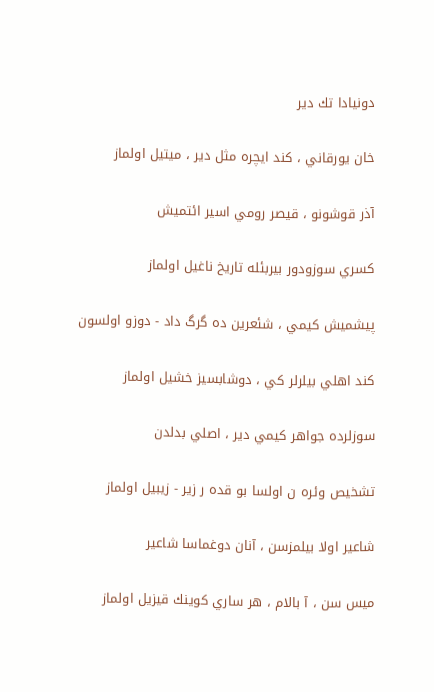دونيادا تك دير

خان يورقاني ، كند ايچره مثل دير ، ميتيل اولماز

آذر قوشونو ، قيصر رومي اسير ائتميش

كسري سوزودور بيربئله تاريخ ناغيل اولماز

پيشميش كيمي ، شئعرين ده گرگ داد - دوزو اولسون

كند اهلي بيلرلر كي ، دوشابسيز خشيل اولماز

سوزلرده جواهر كيمي دير ، اصلي بدلدن

تشخيص وئره ن اولسا بو قده ر زير - زيبيل اولماز

شاعير اولا بيلمزسن ، آنان دوغماسا شاعير

ميس سن ، آ بالام ، هر ساري كوينك قيزيل اولماز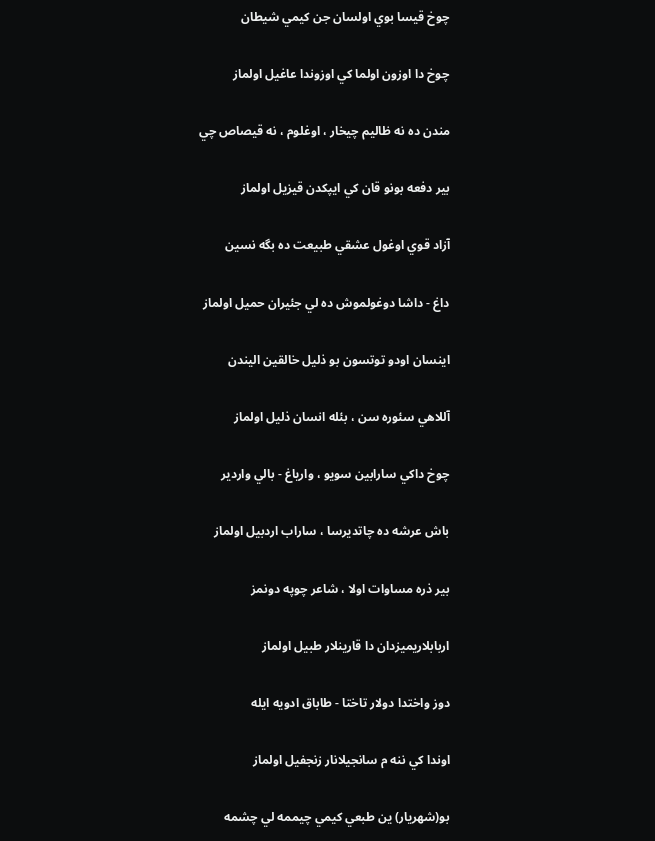چوخ قيسا بوي اولسان جن كيمي شيطان

چوخ دا اوزون اولما كي اوزوندا عاغيل اولماز

مندن ده نه ظاليم چيخار ، اوغلوم ، نه قيصاص چي

بير دفعه بونو قان كي ايپكدن قيزيل اولماز

آزاد قوي اوغول عشقي طبيعت ده بگه نسين

داغ - داشا دوغولموش ده لي جئيران حميل اولماز

اينسان اودو توتسون بو ذليل خالقين اليندن

آللاهي سئوره سن ، بئله انسان ذليل اولماز

چوخ داكي سارابين سويو ، وارياغ - بالي واردير

باش عرشه ده چاتديرسا ، ساراب اردبيل اولماز

بير ذره مساوات اولا ، شاعر چوپه دونمز

اربابلاريميزدان دا قارينلار طبيل اولماز

دوز واختدا دولار تاختا - طاباق ادويه ايله

اوندا كي ننه م سانجيلانار زنجفيل اولماز

بو(شهريار) ين طبعي كيمي چيممه لي چشمه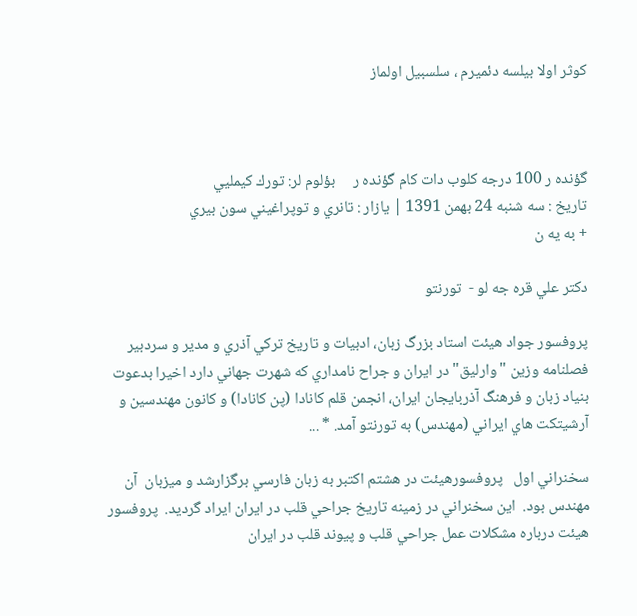كوثر اولا بيلسه دئميرم ، سلسبيل اولماز



گؤنده ر 100 درجه کلوب دات کام گؤنده ر     بؤلوم لر: تورك كيمليي
تاريخ : سه شنبه 24 بهمن 1391 | یازار : تانري و توپراغيني سون بيري
+ به يه ن

دكتر علي قره جه لو -  تورنتو

پروفسور جواد هيئت استاد بزرگ زبان، ادبيات و تاريخ تركي آذري و مدير و سردبير فصلنامه وزين "وارليق" در ايران و جراح نامداري كه شهرت جهاني دارد اخيرا بدعوت بنياد زبان و فرهنگ آذربايجان ايران، انجمن قلم كانادا (پن كانادا) و كانون مهندسين و آرشيتكت هاي ايراني (مهندس) به تورنتو آمد. * ...

سخنراني اول   پروفسورهيئت در هشتم اكتبر به زبان فارسي برگزارشد و ميزبان  آن مهندس بود.  اين سخنراني در زمينه تاريخ جراحي قلب در ايران ايراد گرديد.  پروفسور هيئت درباره مشكلات عمل جراحي قلب و پيوند قلب در ايران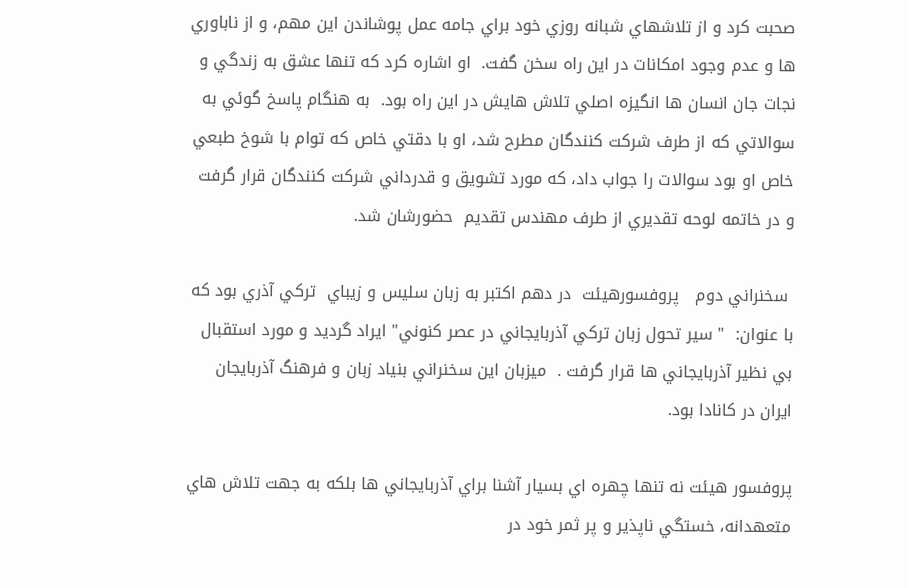صحبت كرد و از تلاشهاي شبانه روزي خود براي جامه عمل پوشاندن اين مهم، و از ناباوري ها و عدم وجود امكانات در اين راه سخن گفت.  او اشاره كرد كه تنها عشق به زندگي و نجات جان انسان ها انگيزه اصلي تلاش هايش در اين راه بود.  به هنگام پاسخ گوئي به سوالاتي كه از طرف شركت كنندگان مطرح شد، او با دقتي خاص كه توام با شوخ طبعي خاص او بود سوالات را جواب داد، كه مورد تشويق و قدرداني شركت كنندگان قرار گرفت و در خاتمه لوحه تقديري از طرف مهندس تقديم  حضورشان شد.

 سخنراني دوم   پروفسورهيئت  در دهم اكتبر به زبان سليس و زيباي  تركي آذري بود كه با عنوان:  " سير تحول زبان تركي آذربايجاني در عصر كنوني" ايراد گرديد و مورد استقبال بي نظير آذربايجاني ها قرار گرفت .  ميزبان اين سخنراني بنياد زبان و فرهنگ آذربايجان ايران در كانادا بود.

پروفسور هيئت نه تنها چهره اي بسيار آشنا براي آذربايجاني ها بلكه به جهت تلاش هاي متعهدانه، خستگي ناپذير و پر ثمر خود در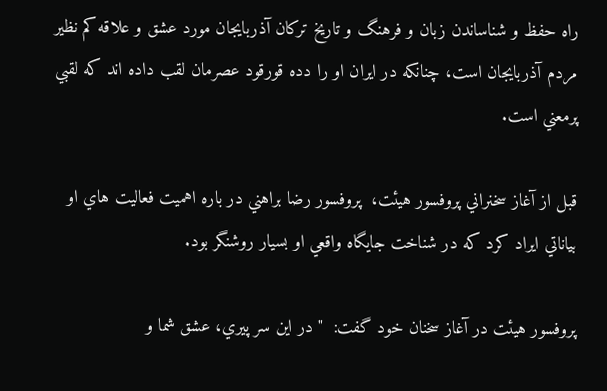راه حفظ و شناساندن زبان و فرهنگ و تاريخ تركان آذربايجان مورد عشق و علاقه كم نظير مردم آذربايجان است، چنانكه در ايران او را دده قورقود عصرمان لقب داده اند كه لقبي پرمعني است.

قبل از آغاز سخنراني پروفسور هيئت،  پروفسور رضا براهني در باره اهميت فعاليت هاي او بياناتي ايراد كرد كه در شناخت جايگاه واقعي او بسيار روشنگر بود.

پروفسور هيئت در آغاز سخنان خود گفت:  " در اين سر پيري، عشق شما و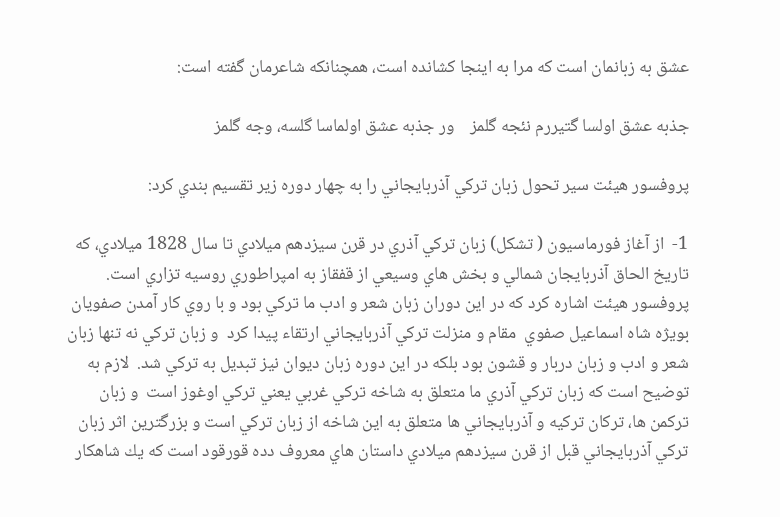عشق به زبانمان است كه مرا به اينجا كشانده است، همچنانكه شاعرمان گفته است:

جذبه عشق اولسا گتيررم نئجه گلمز    ور جذبه عشق اولماسا گلسه، وجه گلمز

پروفسور هيئت سير تحول زبان تركي آذربايجاني را به چهار دوره زير تقسيم بندي كرد:

1-  از آغاز فورماسيون ( تشكل) زبان تركي آذري در قرن سيزدهم ميلادي تا سال 1828 ميلادي، كه تاريخ الحاق آذربايجان شمالي و بخش هاي وسيعي از قفقاز به امپراطوري روسيه تزاري است.  پروفسور هيئت اشاره كرد كه در اين دوران زبان شعر و ادب ما تركي بود و با روي كار آمدن صفويان بويژه شاه اسماعيل صفوي  مقام و منزلت تركي آذربايجاني ارتقاء پيدا كرد  و زبان تركي نه تنها زبان شعر و ادب و زبان دربار و قشون بود بلكه در اين دوره زبان ديوان نيز تبديل به تركي شد.  لازم به توضيح است كه زبان تركي آذري ما متعلق به شاخه تركي غربي يعني تركي اوغوز است  و زبان تركمن ها، تركان تركيه و آذربايجاني ها متعلق به اين شاخه از زبان تركي است و بزرگترين اثر زبان تركي آذربايجاني قبل از قرن سيزدهم ميلادي داستان هاي معروف دده قورقود است كه يك شاهكار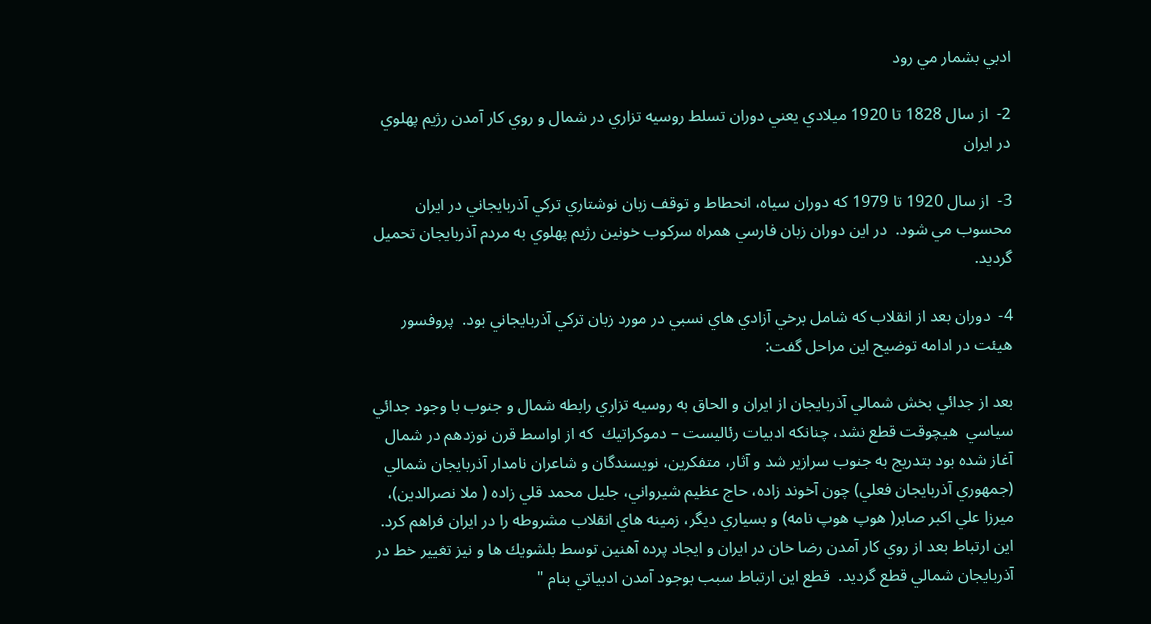ادبي بشمار مي رود

2-  از سال 1828 تا 1920 ميلادي يعني دوران تسلط روسيه تزاري در شمال و روي كار آمدن رژيم پهلوي در ايران

3-  از سال 1920 تا 1979 كه دوران سياه، انحطاط و توقف زبان نوشتاري تركي آذربايجاني در ايران محسوب مي شود.  در اين دوران زبان فارسي همراه سركوب خونين رژيم پهلوي به مردم آذربايجان تحميل گرديد.

4-  دوران بعد از انقلاب كه شامل برخي آزادي هاي نسبي در مورد زبان تركي آذربايجاني بود.  پروفسور هيئت در ادامه توضيح اين مراحل گفت:

بعد از جدائي بخش شمالي آذربايجان از ايران و الحاق به روسيه تزاري رابطه شمال و جنوب با وجود جدائي سياسي  هيچوقت قطع نشد، چنانكه ادبيات رئاليست – دموكراتيك  كه از اواسط قرن نوزدهم در شمال آغاز شده بود بتدريج به جنوب سرازير شد و آثار، متفكرين، نويسندگان و شاعران نامدار آذربايجان شمالي (جمهوري آذربايجان فعلي) چون آخوند زاده، حاج عظيم شيرواني، جليل محمد قلي زاده ( ملا نصرالدين)، ميرزا علي اكبر صابر( هوپ هوپ نامه) و بسياري ديگر، زمينه هاي انقلاب مشروطه را در ايران فراهم كرد.  اين ارتباط بعد از روي كار آمدن رضا خان در ايران و ايجاد پرده آهنين توسط بلشويك ها و نيز تغيير خط در آذربايجان شمالي قطع گرديد.  قطع اين ارتباط سبب بوجود آمدن ادبياتي بنام "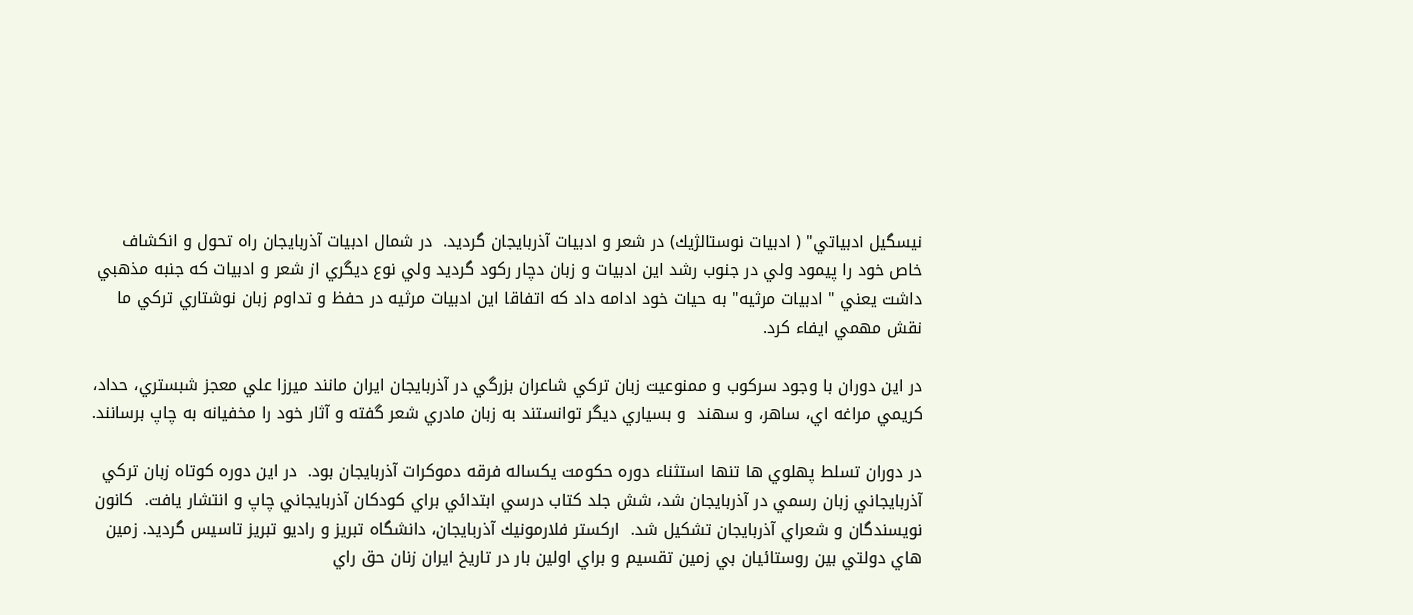نيسگيل ادبياتي" ( ادبيات نوستالژيك) در شعر و ادبيات آذربايجان گرديد.  در شمال ادبيات آذربايجان راه تحول و انكشاف خاص خود را پيمود ولي در جنوب رشد اين ادبيات و زبان دچار ركود گرديد ولي نوع ديگري از شعر و ادبيات كه جنبه مذهبي داشت يعني " ادبيات مرثيه" به حيات خود ادامه داد كه اتفاقا اين ادبيات مرثيه در حفظ و تداوم زبان نوشتاري تركي ما نقش مهمي ايفاء كرد.

در اين دوران با وجود سركوب و ممنوعيت زبان تركي شاعران بزرگي در آذربايجان ايران مانند ميرزا علي معجز شبستري، حداد، كريمي مراغه اي، ساهر، و سهند  و بسياري ديگر توانستند به زبان مادري شعر گفته و آثار خود را مخفيانه به چاپ برسانند.

در دوران تسلط پهلوي ها تنها استثناء دوره حكومت يكساله فرقه دموكرات آذربايجان بود.  در اين دوره كوتاه زبان تركي آذربايجاني زبان رسمي در آذربايجان شد، شش جلد كتاب درسي ابتدائي براي كودكان آذربايجاني چاپ و انتشار يافت.  كانون نويسندگان و شعراي آذربايجان تشكيل شد.  اركستر فلارمونيك آذربايجان، دانشگاه تبريز و راديو تبريز تاسيس گرديد. زمين هاي دولتي بين روستائيان بي زمين تقسيم و براي اولين بار در تاريخ ايران زنان حق راي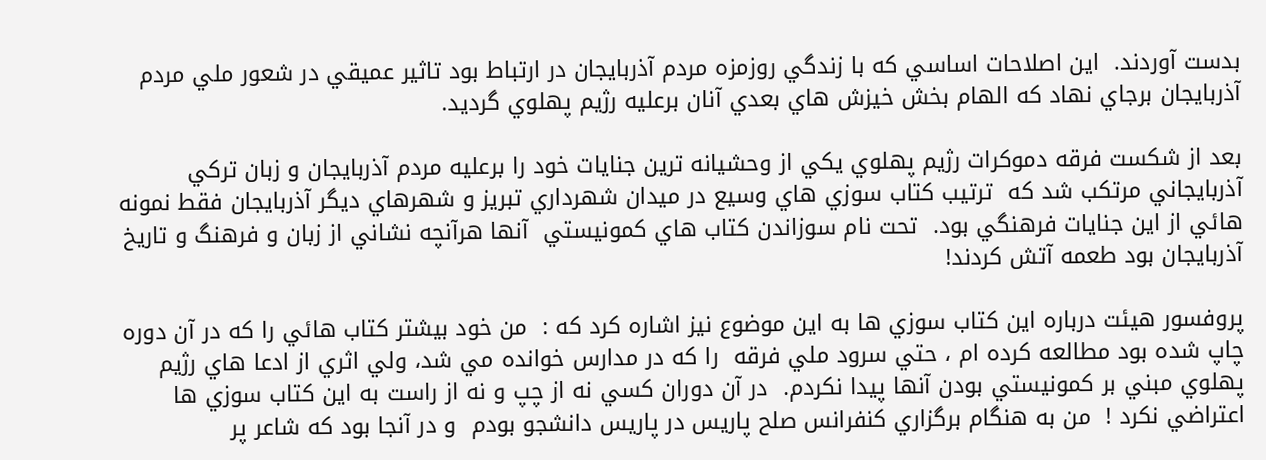بدست آوردند.  اين اصلاحات اساسي كه با زندگي روزمزه مردم آذربايجان در ارتباط بود تاثير عميقي در شعور ملي مردم آذربايجان برجاي نهاد كه الهام بخش خيزش هاي بعدي آنان برعليه رژيم پهلوي گرديد.

بعد از شكست فرقه دموكرات رژيم پهلوي يكي از وحشيانه ترين جنايات خود را برعليه مردم آذربايجان و زبان تركي آذربايجاني مرتكب شد كه  ترتيب كتاب سوزي هاي وسيع در ميدان شهرداري تبريز و شهرهاي ديگر آذربايجان فقط نمونه هائي از اين جنايات فرهنگي بود.  تحت نام سوزاندن كتاب هاي كمونيستي  آنها هرآنچه نشاني از زبان و فرهنگ و تاريخ آذربايجان بود طعمه آتش كردند!

پروفسور هيئت درباره اين كتاب سوزي ها به اين موضوع نيز اشاره كرد كه :  من خود بيشتر كتاب هائي را كه در آن دوره چاپ شده بود مطالعه كرده ام ، حتي سرود ملي فرقه  را كه در مدارس خوانده مي شد، ولي اثري از ادعا هاي رژيم پهلوي مبني بر كمونيستي بودن آنها پيدا نكردم.  در آن دوران كسي نه از چپ و نه از راست به اين كتاب سوزي ها اعتراضي نكرد !  من به هنگام برگزاري كنفرانس صلح پاريس در پاريس دانشجو بودم  و در آنجا بود كه شاعر پر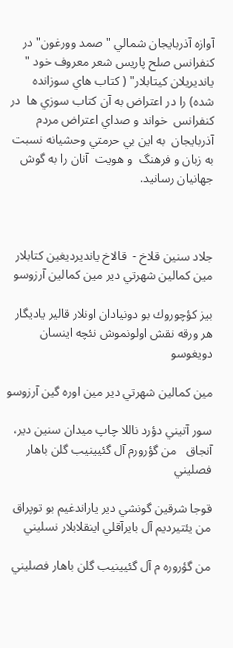آوازه آذربايجان شمالي "صمد وورغون" در كنفرانس صلح پاريس شعر معروف خود " يانديريلان كيتابلار" ( كتاب هاي سوزانده شده) را در اعتراض به آن كتاب سوزي ها  در كنفرانس  خواند و صداي اعتراض مردم آذربايجان  به اين بي حرمتي وحشيانه نسبت به زبان و فرهنگ  و هويت  آنان را به گوش جهانيان رسانيد.



جلاد سنين قلاخ -  قالاخ يانديرديغين كتابلار   مين كمالين شهرتي دير مين كمالين آرزوسو

بيز كؤچوروك بو دونيادان اونلار قالير ياديگار   هر ورقه نقش اولونموش نئچه اينسان دويغوسو

مين كمالين شهرتي دير مين اوره گين آرزوسو

سور آتيني دؤرد ناللا چاپ ميدان سنين دير، آنجاق   من گؤرورم آل گئيينيب گلن باهار فصليني

قوجا شرقين گونشي دير ياراندغيم بو توپراق   من يئتيرديم آل بايرآقلي اينقلابلار نسليني

من گؤروره م آل گئيينيب گلن باهار فصليني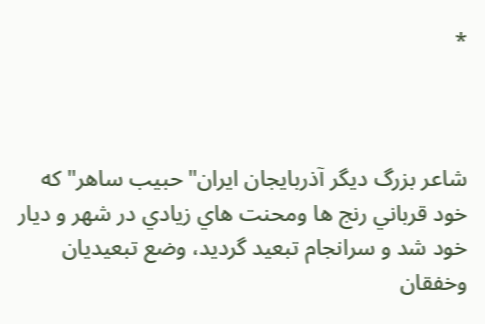*



شاعر بزرگ ديگر آذربايجان ايران"حبيب ساهر" كه خود قرباني رنج ها ومحنت هاي زيادي در شهر و ديار خود شد و سرانجام تبعيد گرديد، وضع تبعيديان وخفقان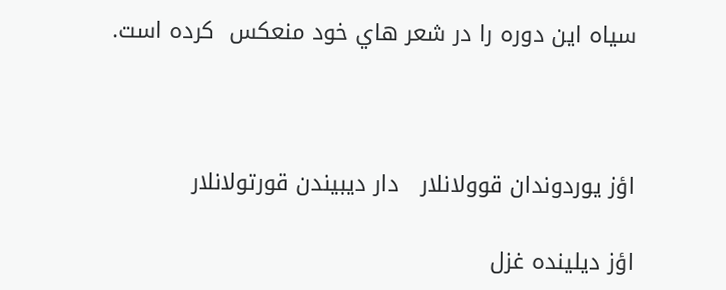سياه اين دوره را در شعر هاي خود منعكس  كرده است.



اؤز يوردوندان قوولانلار   دار ديبيندن قورتولانلار

اؤز ديلينده غزل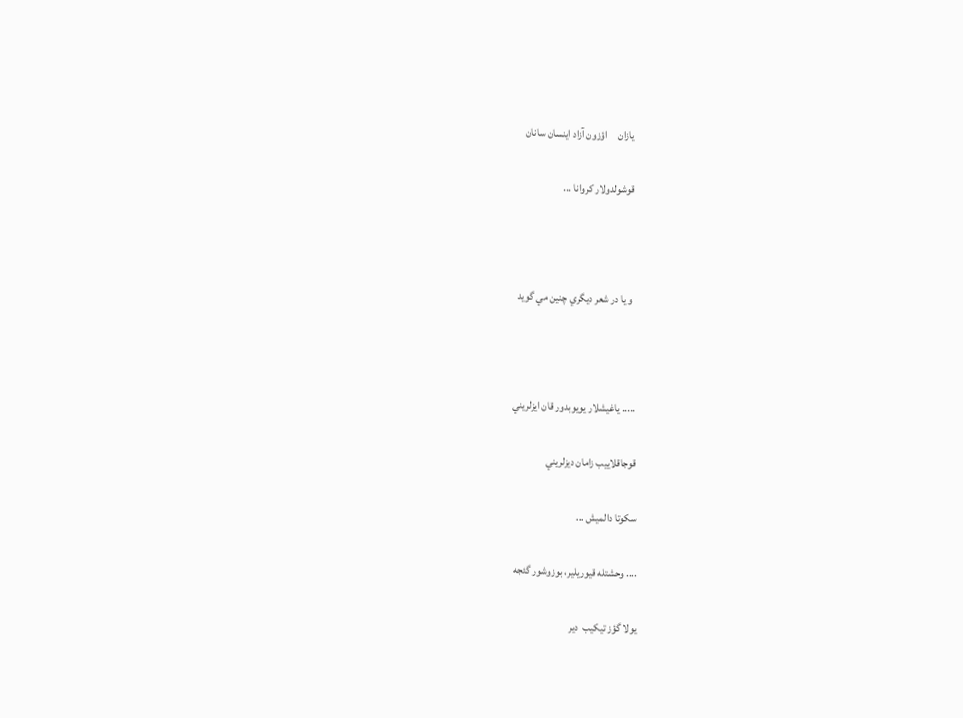يازان     اؤزون آزاد اينسان سانان

قوشولدولار كروانا ...



 و يا در شعر ديگري چنين مي گويد



..... ياغيشلار يويوبدور قان ايزلريني

قوجاقلاييب زامان ديزلريني

سكوتا دالميش ...

.... وحشتله قيوريلير، بوزوشور گئجه

يولا گؤز تيكيب  دير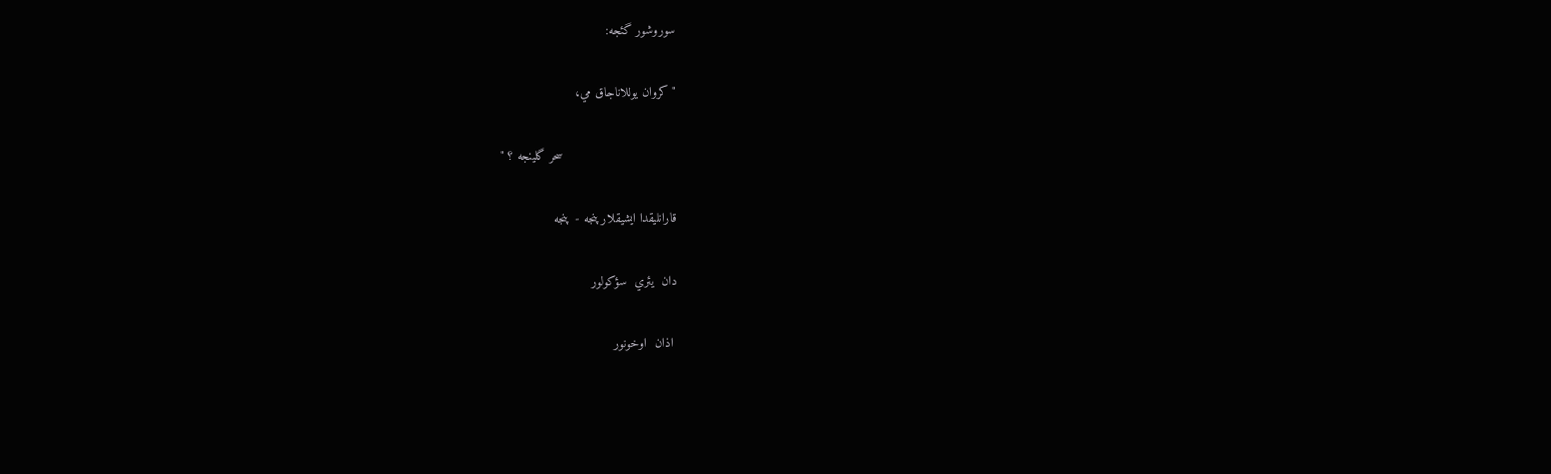سوروشور گئجه:

" كروان يوللاناجاق مي،

                              سحر گلينجه ؟ "

قارانليقدا ايشيقلار پنجه -  پنجه

دان  يئري  سؤكولور

 اذان  اوخونور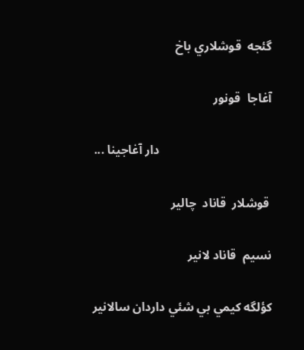گئجه  قوشلاري باخ

آغاجا  قونور

                                    دار آغاجينا ...

 قوشلار  قاناد  چالير

نسيم  قاناد لانير

كؤلگه كيمي بي شئي داردان سالانير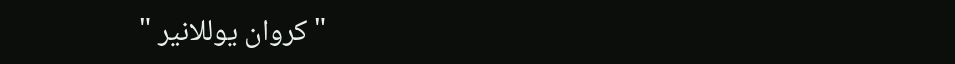" كروان يوللانير "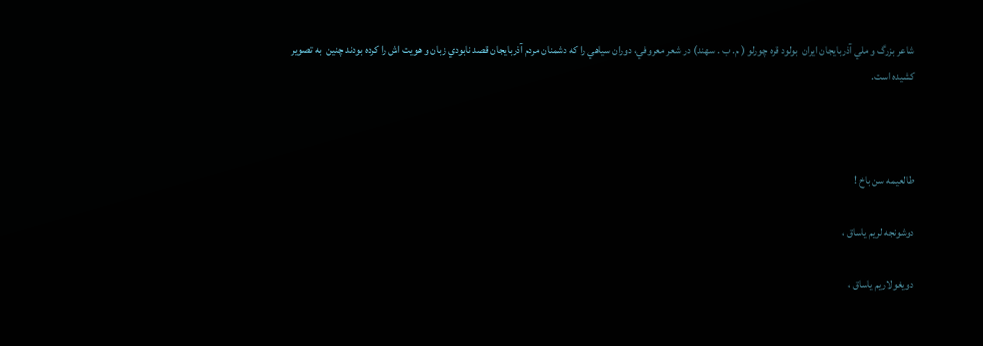شاعر بزرگ و ملي آذربايجان ايران  بولود قره چورلو ( م. ب . سهند) در شعر معروفي، دوران سياهي را كه دشمنان مردم آذربايجان قصد نابودي زبان و هويت اش را كرده بودند چنين  به تصوير كشيده است.



طالعيمه سن باخ !

دوشونجه لريم ياساق ،

دويغولاريم ياساق ،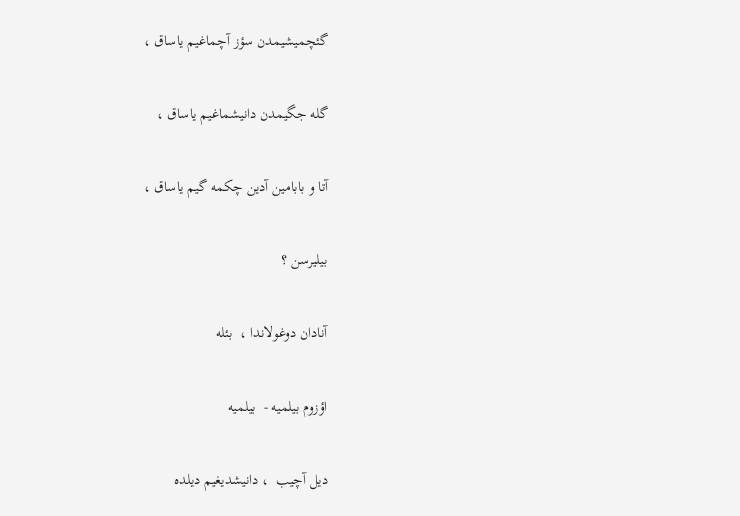گئچميشيمدن سؤز آچماغيم ياساق ،

گله جگيمدن دانيشماغيم ياساق ،

آتا و بابامين آدين چكمه گيم ياساق ،

بيليرسن ؟

آنادان دوغولاندا ،  بئله

اؤزوم بيلميه -  بيلميه

ديل آچيب  ، دانيشديغيم ديلده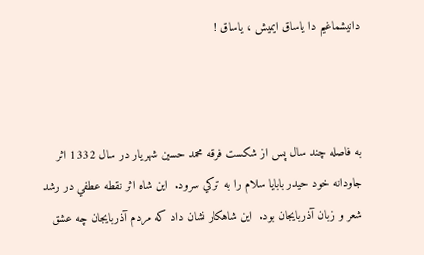دانيشماغيم دا ياساق ايميش ، ياساق !



به فاصله چند سال پس از شكست فرقه محمد حسين شهريار در سال 1332 اثر جاودانه خود حيدر بابايا سلام را به تركي سرود.  اين شاه اثر نقطه عطفي در رشد شعر و زبان آذربايجان بود.  اين شاهكار نشان داد كه مردم آذربايجان چه عشق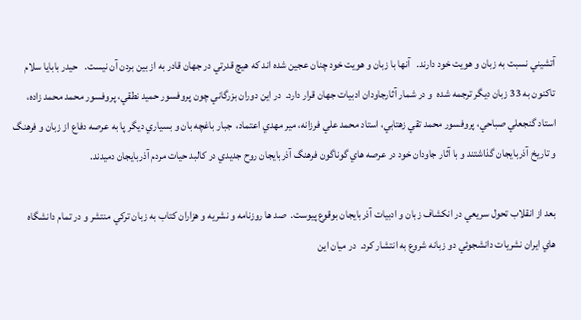آتشيني نسبت به زبان و هويت خود دارند.   آنها با زبان و هويت خود چنان عجين شده اند كه هيچ قدرتي در جهان قادر به از بين بردن آن نيست.   حيدر بابايا سلام تاكنون به 33 زبان ديگر ترجمه شده  و در شمار آثارجاودان ادبيات جهان قرار دارد.  در اين دوران بزرگاني چون پروفسور حميد نطقي، پروفسور محمد محمد زاده، استاد گنجعلي صباحي، پروفسور محمد تقي زهتابي، استاد محمد علي فرزانه، مير مهدي اعتماد،  جبار باغچه بان و بسياري ديگر پا به عرصه دفاع از زبان و فرهنگ و تاريخ آذربايجان گذاشتند و با آثار جاودان خود در عرصه هاي گوناگون فرهنگ آذربايجان روح جديدي در كالبد حيات مردم آذربايجان دميدند.

بعد از انقلاب تحول سريعي در انكشاف زبان و ادبيات آذربايجان بوقوع پيوست.  صد ها روزنامه و نشريه و هزاران كتاب به زبان تركي منتشر و در تمام دانشگاه هاي ايران نشريات دانشجوئي دو زبانه شروع به انتشار كرد.  در ميان اين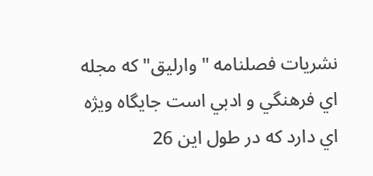نشريات فصلنامه " وارليق" كه مجله اي فرهنگي و ادبي است جايگاه ويژه اي دارد كه در طول اين 26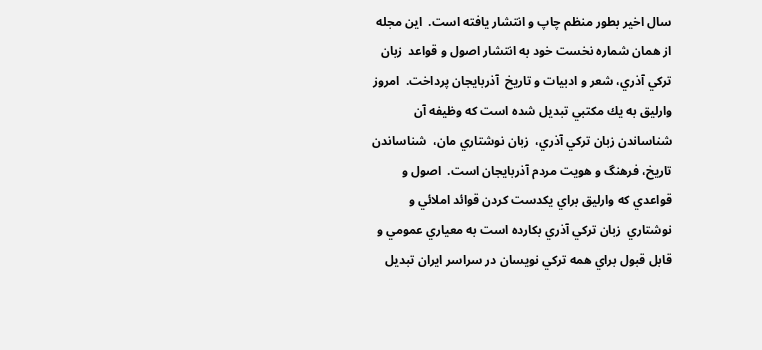سال اخير بطور منظم چاپ و انتشار يافته است.  اين مجله از همان شماره نخست خود به انتشار اصول و قواعد  زبان تركي آذري، شعر و ادبيات و تاريخ  آذربايجان پرداخت.  امروز وارليق به يك مكتبي تبديل شده است كه وظيفه آن شناساندن زبان تركي آذري،  زبان نوشتاري مان،  شناساندن تاريخ، فرهنگ و هويت مردم آذربايجان است.  اصول و قواعدي كه وارليق براي يكدست كردن قوائد املائي و نوشتاري  زبان تركي آذري بكارده است به معياري عمومي و قابل قبول براي همه تركي نويسان در سراسر ايران تبديل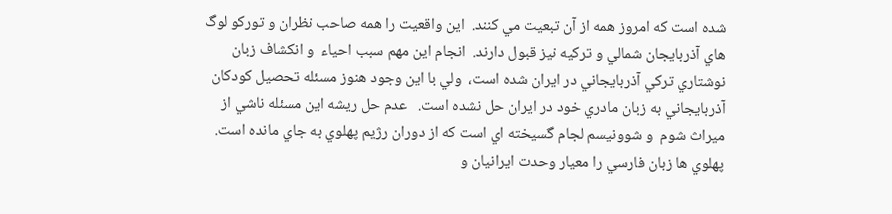شده است كه امروز همه از آن تبعيت مي كنند.  اين واقعيت را همه صاحب نظران و توركو لوگ هاي آذربايجان شمالي و تركيه نيز قبول دارند.  انجام اين مهم سبب احياء  و انكشاف زبان نوشتاري تركي آذربايجاني در ايران شده است،  ولي با اين وجود هنوز مسئله تحصيل كودكان آذربايجاني به زبان مادري خود در ايران حل نشده است.   عدم حل ريشه اين مسئله ناشي از ميراث شوم  و شوونيسم لجام گسيخته اي است كه از دوران رژيم پهلوي به جاي مانده است.  پهلوي ها زبان فارسي را معيار وحدت ايرانيان و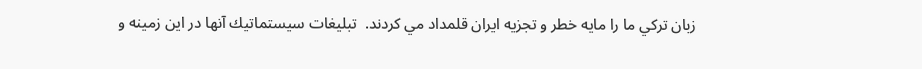زبان تركي ما را مايه خطر و تجزيه ايران قلمداد مي كردند.  تبليغات سيستماتيك آنها در اين زمينه و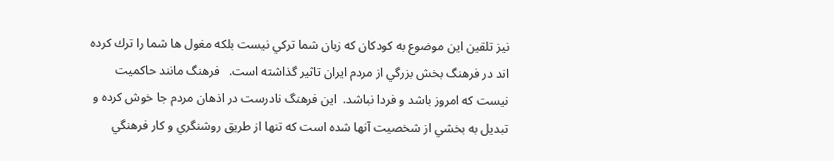نيز تلقين اين موضوع به كودكان كه زبان شما تركي نيست بلكه مغول ها شما را ترك كرده اند در فرهنگ بخش بزرگي از مردم ايران تاثير گذاشته است.   فرهنگ مانند حاكميت نيست كه امروز باشد و فردا نباشد.  اين فرهنگ نادرست در اذهان مردم جا خوش كرده و تبديل به بخشي از شخصيت آنها شده است كه تنها از طريق روشنگري و كار فرهنگي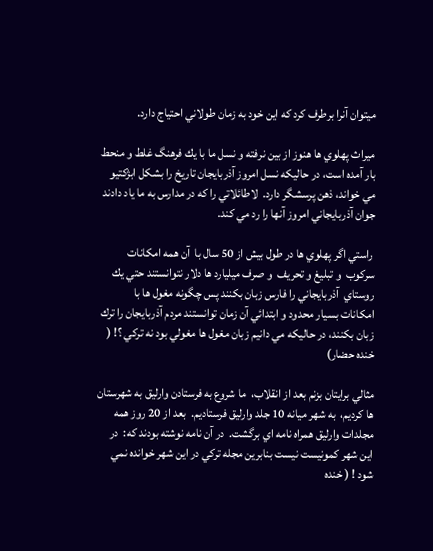ميتوان آنرا برطرف كرد كه اين خود به زمان طولاني احتياج دارد.

ميراث پهلوي ها هنوز از بين نرفته و نسل ما با يك فرهنگ غلط و منحط بار آمده است، در حاليكه نسل امروز آذربايجان تاريخ را بشكل ابژكتيو مي خواند، ذهن پرسشگر دارد.  لاطائلاتي را كه در مدارس به ما ياد دادند جوان آذربايجاني امروز آنها را رد مي كند.

 راستي اگر پهلوي ها در طول بيش از 50 سال با  آن همه امكانات سركوب  و تبليغ و تحريف  و صرف ميليارد ها دلار نتوانستند حتي يك روستاي  آذربايجاني را فارس زبان بكنند پس چگونه مغول ها با  امكانات بسيار محدود و ابتدائي آن زمان توانستند مردم آذربايجان را ترك زبان بكنند، در حاليكه مي دانيم زبان مغول ها مغولي بود نه تركي ؟! ( خنده حضار)

مثالي برايتان بزنم بعد از انقلاب،  ما شروع به فرستادن وارليق به شهرستان ها كرديم،  به شهر ميانه 10 جلد وارليق فرستاديم.  بعد از 20 روز همه مجلدات وارليق همراه نامه اي برگشت.  در آن نامه نوشته بودند كه:  در اين شهر كمونيست نيست بنابرين مجله تركي در اين شهر خوانده نمي شود ! ( خنده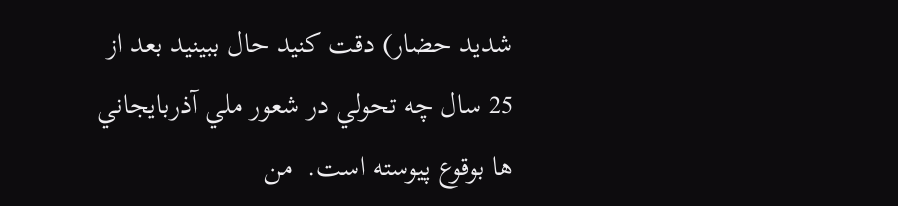شديد حضار) دقت كنيد حال ببينيد بعد از 25 سال چه تحولي در شعور ملي آذربايجاني ها بوقوع پيوسته است.  من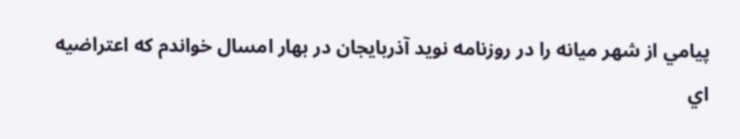پيامي از شهر ميانه را در روزنامه نويد آذربايجان در بهار امسال خواندم كه اعتراضيه اي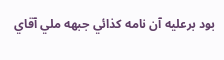بود برعليه آن نامه كذائي جبهه ملي آقاي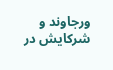ورجاوند و شركايش در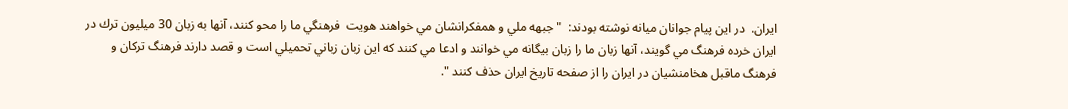ايران.  در اين پيام جوانان ميانه نوشته بودند:  " جبهه ملي و همفكرانشان مي خواهند هويت  فرهنگي ما را محو كنند، آنها به زبان 30 ميليون ترك در ايران خرده فرهنگ مي گويند، آنها زبان ما را زبان بيگانه مي خوانند و ادعا مي كنند كه اين زبان زباني تحميلي است و قصد دارند فرهنگ تركان و فرهنگ ماقبل هخامنشيان در ايران را از صفحه تاريخ ايران حذف كنند ".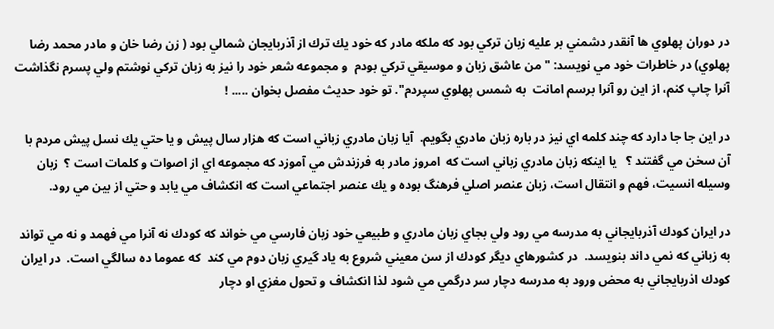در دوران پهلوي ها آنقدر دشمني بر عليه زبان تركي بود كه ملكه مادر كه خود يك ترك از آذربايجان شمالي بود ( زن رضا خان و مادر محمد رضا پهلوي) در خاطرات خود مي نويسد: " من عاشق زبان و موسيقي تركي بودم  و مجموعه شعر خود را نيز به زبان تركي نوشتم ولي پسرم نگذاشت آنرا چاپ كنم، از اين رو آنرا برسم امانت  به شمس پهلوي سپردم". تو خود حديث مفصل بخوان ..... !

در اين جا جا دارد كه چند كلمه اي نيز در باره زبان مادري بگويم.  آيا زبان مادري زباني است كه هزار سال پيش و يا حتي يك نسل پيش مردم با آن سخن مي گفتند ؟   يا اينكه زبان مادري زباني است كه  امروز مادر به فرزندش مي آموزد كه مجموعه اي از اصوات و كلمات است ؟  زبان وسيله انسيت، فهم و انتقال است، زبان عنصر اصلي فرهنگ بوده و يك عنصر اجتماعي است كه انكشاف مي يابد و حتي از بين مي رود.

در ايران كودك آذربايجاني به مدرسه مي رود ولي بجاي زبان مادري و طبيعي خود زبان فارسي مي خواند كه كودك نه آنرا مي فهمد و نه مي تواند به زباني كه نمي داند بنويسد.  در كشورهاي ديگر كودك از سن معيني شروع به ياد گيري زبان دوم مي كند  كه عموما ده سالگي است.  در ايران كودك اذربايجاني به محض ورود به مدرسه دچار سر درگمي مي شود لذا انكشاف و تحول مغزي او دچار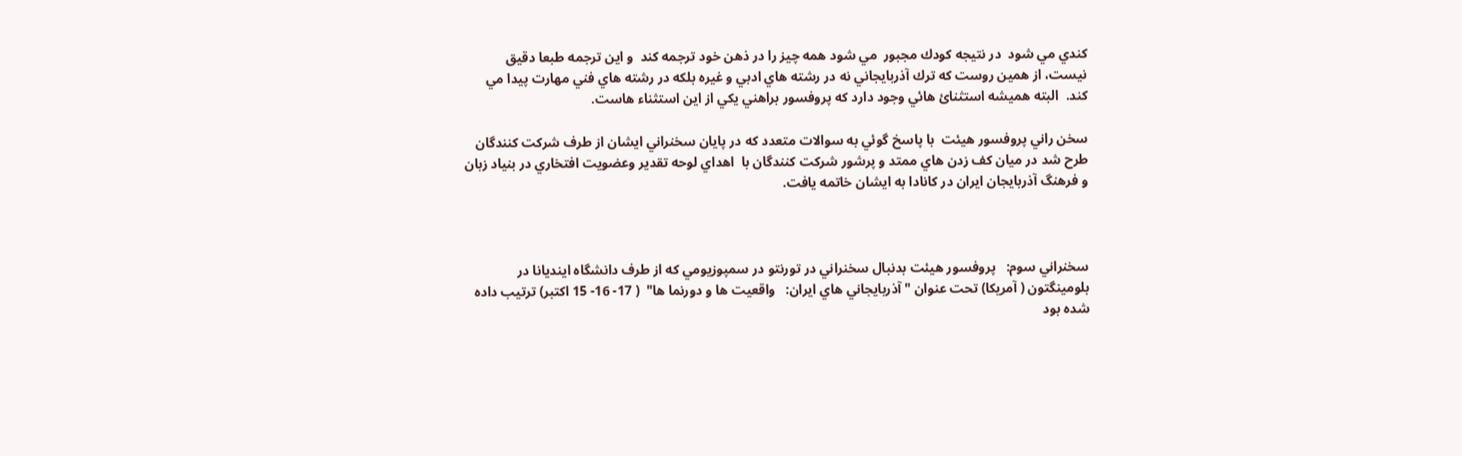كندي مي شود  در نتيجه كودك مجبور  مي شود همه چيز را در ذهن خود ترجمه كند  و اين ترجمه طبعا دقيق نيست، از همين روست كه ترك آذربايجاني نه در رشته هاي ادبي و غيره بلكه در رشته هاي فني مهارت پيدا مي كند.  البته هميشه استثنائ هائي وجود دارد كه پروفسور براهني يكي از اين استثناء هاست.

سخن راني پروفسور هيئت  با پاسخ گوئي به سوالات متعدد كه در پايان سخنراني ايشان از طرف شركت كنندگان طرح شد در ميان كف زدن هاي ممتد و پرشور شركت كنندگان با  اهداي لوحه تقدير وعضويت افتخاري در بنياد زبان و فرهنگ آذربايجان ايران در كانادا به ايشان خاتمه يافت.



سخنراني سوم:   پروفسور هيئت بدنبال سخنراني در تورنتو در سمپوزيومي كه از طرف دانشگاه اينديانا در بلومينگتون ( آمريكا) تحت عنوان " آذربايجاني هاي ايران:   واقعيت ها و دورنما ها"  ( 17- 16- 15 اكتبر) ترتيب داده شده بود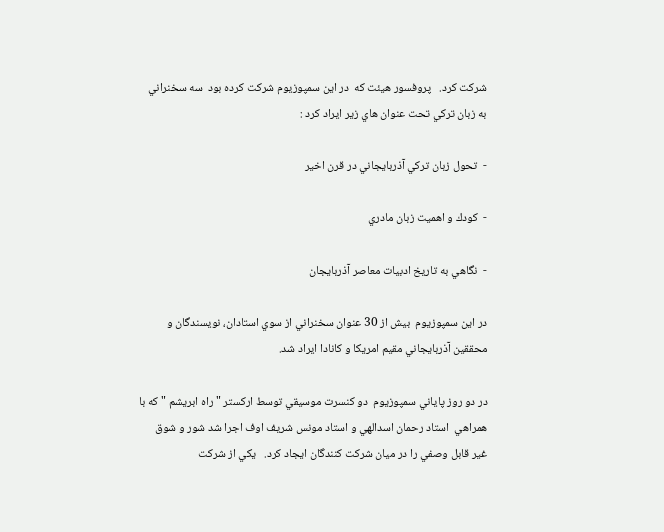شركت كرد.   پروفسور هيئت كه  در اين سمپوزيوم شركت كرده بود  سه سخنراني به زبان تركي تحت عنوان هاي زير ايراد كرد :

-  تحول زبان تركي آذربايجاني در قرن اخير

-  كودك و اهميت زبان مادري

-  نگاهي به تاريخ ادبيات معاصر آذربايجان

در اين سمپوزيوم  بيش از 30 عنوان سخنراني از سوي استادان، نويسندگان و محققين آذربايجاني مقيم امريكا و كانادا ايراد شد.

در دو روز پاياني سمپوزيوم  دو كنسرت موسيقي توسط اركستر " راه ابريشم " كه با همراهي  استاد رحمان اسدالهي و استاد مونس شريف اوف اجرا شد شور و شوق غير قابل وصفي را در ميان شركت كنندگان ايجاد كرد.   يكي از شركت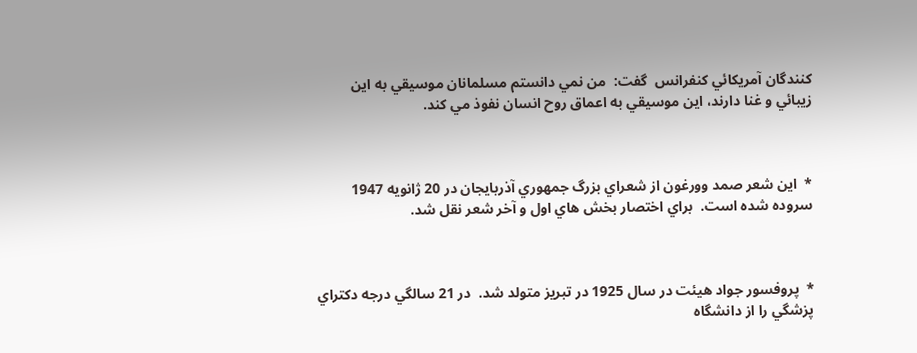كنندگان آمريكائي كنفرانس  گفت:  من نمي دانستم مسلمانان موسيقي به اين زيبائي و غنا دارند، اين موسيقي به اعماق روح انسان نفوذ مي كند.



*  اين شعر صمد وورغون از شعراي بزرگ جمهوري آذربايجان در 20 ژانويه 1947 سروده شده است.  براي اختصار بخش هاي اول و آخر شعر نقل شد.



*  پروفسور جواد هيئت در سال 1925 در تبريز متولد شد.  در 21 سالگي درجه دكتراي پزشگي را از دانشگاه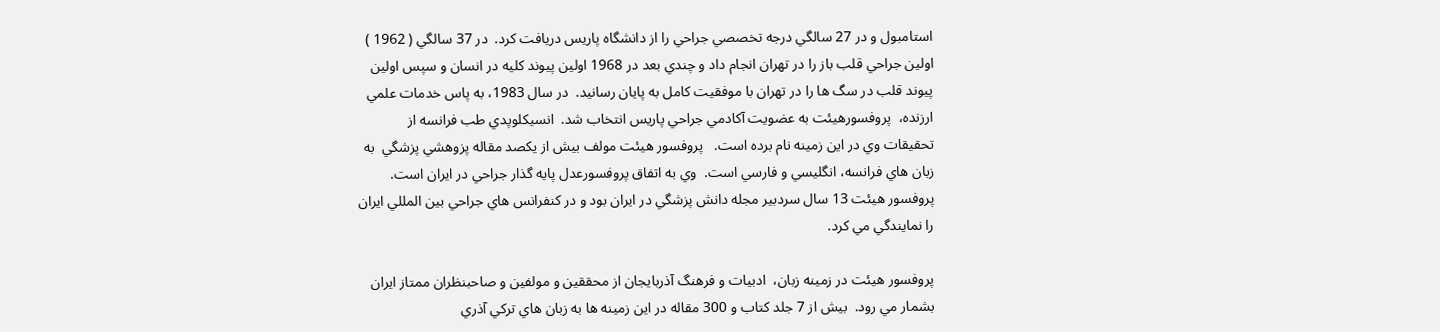استامبول و در 27 سالگي درجه تخصصي جراحي را از دانشگاه پاريس دريافت كرد.  در 37 سالگي ( 1962 ) اولين جراحي قلب باز را در تهران انجام داد و چندي بعد در 1968 اولين پيوند كليه در انسان و سپس اولين پيوند قلب در سگ ها را در تهران با موفقيت كامل به پايان رسانيد.  در سال 1983، به پاس خدمات علمي ارزنده،  پروفسورهيئت به عضويت آكادمي جراحي پاريس انتخاب شد.  انسيكلوپدي طب فرانسه از تحقيقات وي در اين زمينه نام برده است.   پروفسور هيئت مولف بيش از يكصد مقاله پزوهشي پزشگي  به زبان هاي فرانسه، انگليسي و فارسي است.  وي به اتفاق پروفسورعدل پايه گذار جراحي در ايران است.  پروفسور هيئت 13 سال سردبير مجله دانش پزشگي در ايران بود و در كنفرانس هاي جراحي بين المللي ايران را نمايندگي مي كرد.

پروفسور هيئت در زمينه زبان،  ادبيات و فرهنگ آذربايجان از محققين و مولفين و صاحبنظران ممتاز ايران بشمار مي رود.  بيش از 7 جلد كتاب و 300 مقاله در اين زمينه ها به زبان هاي تركي آذري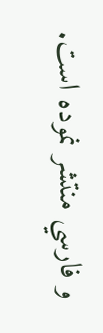و فارسي منتشر نموده است.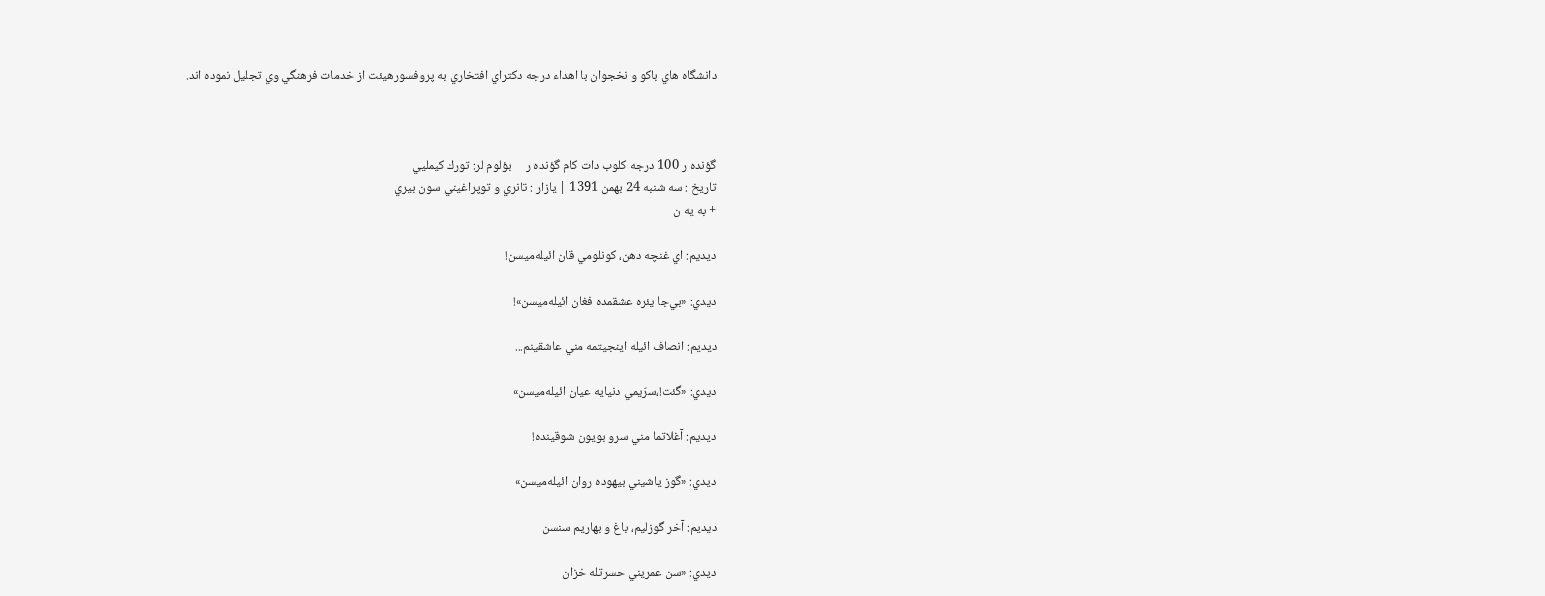دانشگاه هاي باكو و نخجوان با اهداء درجه دكتراي افتخاري به پروفسورهيئت از خدمات فرهنگي وي تجليل نموده اند.



گؤنده ر 100 درجه کلوب دات کام گؤنده ر     بؤلوم لر: تورك كيمليي
تاريخ : سه شنبه 24 بهمن 1391 | یازار : تانري و توپراغيني سون بيري
+ به يه ن

ديديم: اي غنچه دهن، كونلومي قان ائيله‌ميسن!

ديدي: «بي‌جا يئره عشقمده فغان ائيله‌ميسن»!

ديديم: انصاف ائيله اينجيتمه مني عاشقينم...

ديدي: «گئت!،سرّيمي دنيايه عيان ائيله‌ميسن»

ديديم: آغلاتما مني سرو بويون شوقينده!

ديدي: «گوز ياشيني بيهوده روان ائيله‌ميسن»

ديديم: آخر گوزليم، باغ و بهاريم سنسن

ديدي: «سن عمريني حسرتله خزان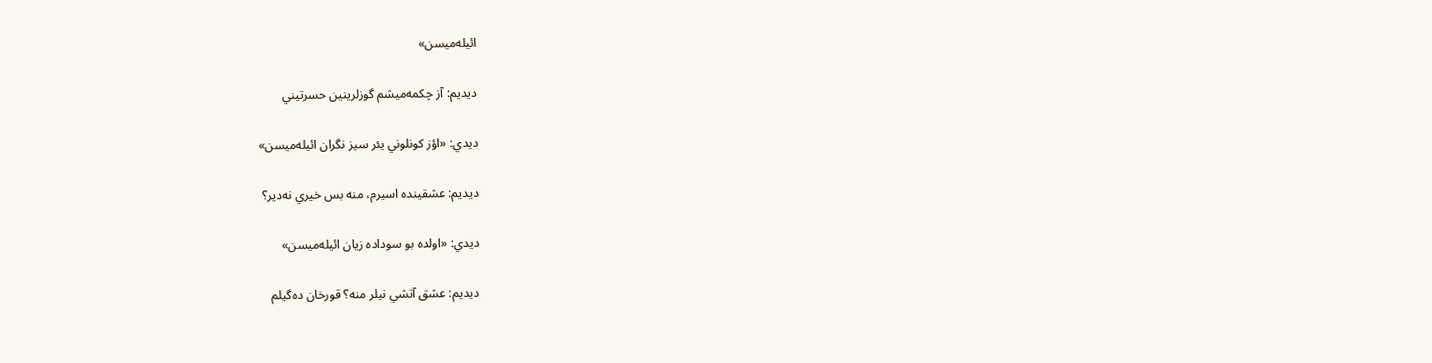ائيله‌ميسن»

ديديم: آز چكمه‌ميشم گوزلرينين حسرتيني

ديدي: «اؤز كونلوني يئر سيز نگران ائيله‌ميسن»

ديديم: عشقينده اسيرم، منه بس خيري نه‌دير؟

ديدي: «اولده بو سوداده زيان ائيله‌ميسن»

ديديم: عشق آتشي نيلر منه؟ قورخان ده‌گيلم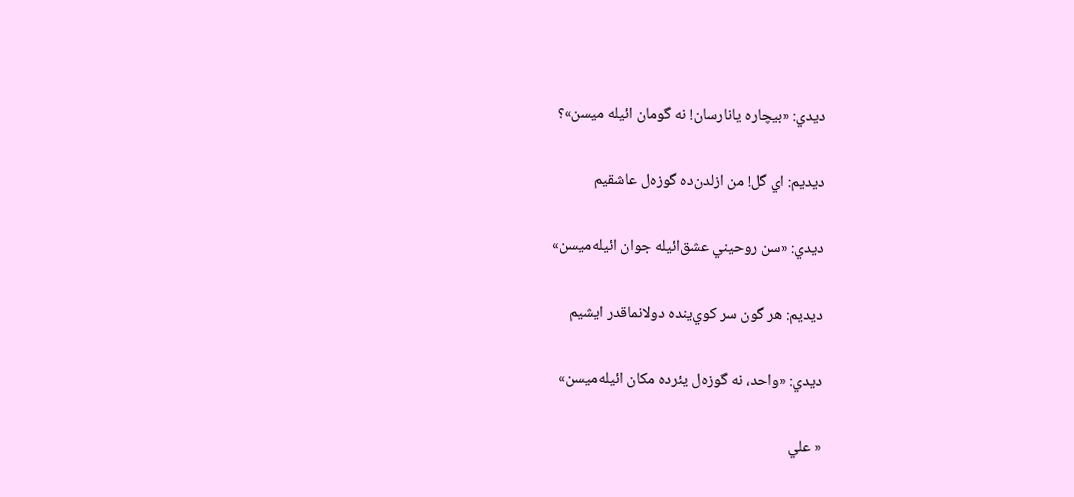ديدي: «بيچاره يانارسان! نه گومان ائيله ميسن»؟

ديديم: اي گل! من ازلدن‌ده گوزه‌ل عاشقيم

ديدي: «سن روحيني عشق‌ائيله جوان ائيله‌ميسن»

ديديم: هر گون سر كوي‌ينده دولانماقدر ايشيم

ديدي: «واحد، نه گوزه‌ل يئرده مكان ائيله‌ميسن»

« علي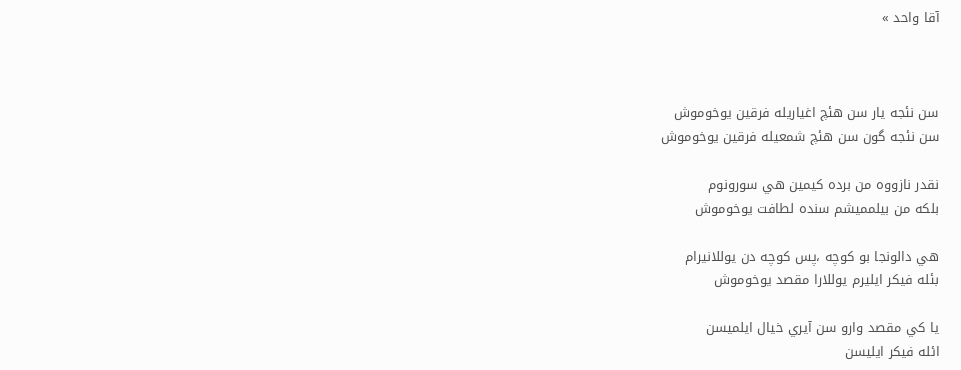آقا واحد »



سن نئجه يار سن هئچ اغياريله فرقين يوخوموش
سن نئجه گون سن هئچ شمعيله فرقين يوخوموش

نقدر نازووه من برده كيمين هي سورونوم
بلكه من بيلمميشم سنده لطافت يوخوموش

هي دالونجا بو كوچه ،پس كوچه دن يوللانيرام
بئله فيكر ايليرم يوللارا مقصد يوخوموش

يا كي مقصد وارو سن آيري خيال ايلميسن
ائله فيكر ايليسن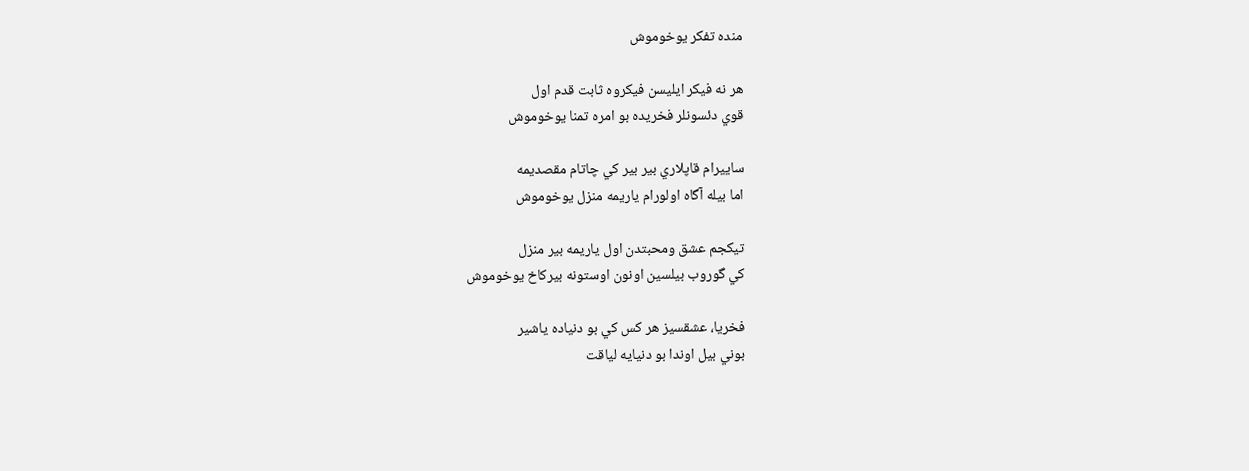منده تفكر يوخوموش

هر نه فيكر ايليسن فيكروه ثابت قدم اول
قوي دئسونلر فخريده بو امره تمنا يوخوموش

ساييرام قاپلاري بير بير كي چاتام مقصديمه
اما بيله آگاه اولورام ياريمه منزل يوخوموش

تيكجم عشق ومحبتدن اول ياريمه بير منزل
كي گوروب بيلسين اونون اوستونه بيركاخ يوخوموش

فخريا، عشقسيز هر كس كي بو دنياده ياشير
بوني بيل اوندا بو دنيايه لياقت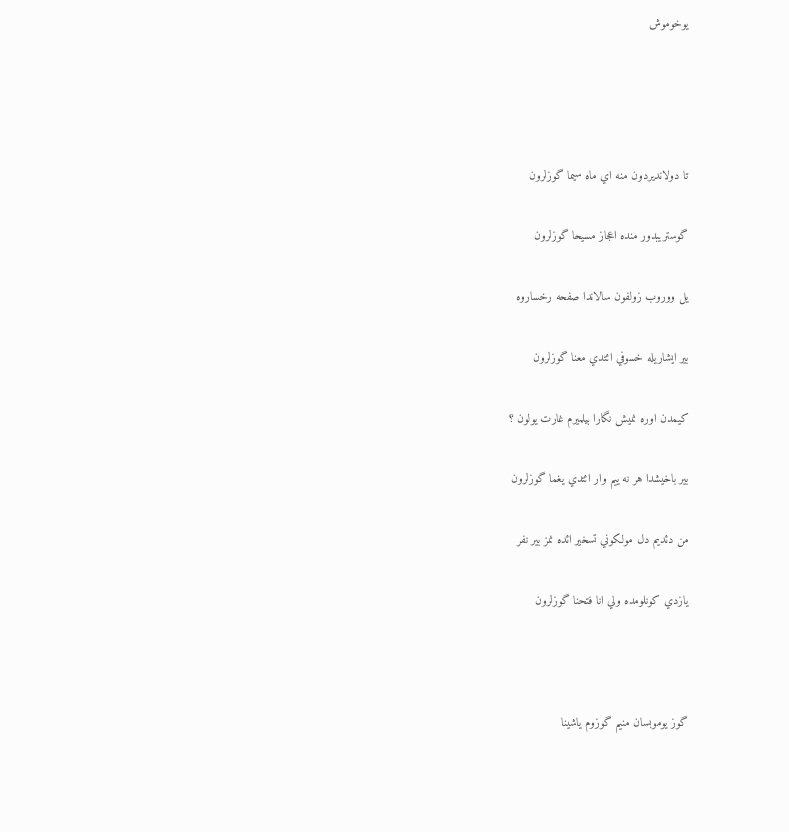يوخوموش




تا دولانديردون منه اي ماه سيما گوزلرون

گوستريبدور منده اعجاز مسيحا گوزلرون

يل ووروب زولفون سالاندا صفحه رخساروه

بير ايشاريله خسوفي ائتدي معنا گوزلرون

كيمدن اوره نميش نگارا بيلميرم غارت يولون ؟

بير باخيشدا هر نه ييم وار ائتدي يغما گوزلرون

من دئديم دل مولكوني تسخير ائده نمز بير نفر

يازدي كونلومده ولي انا فتحنا گوزلرون



گوز يوموبسان منيم گوزوم ياشينا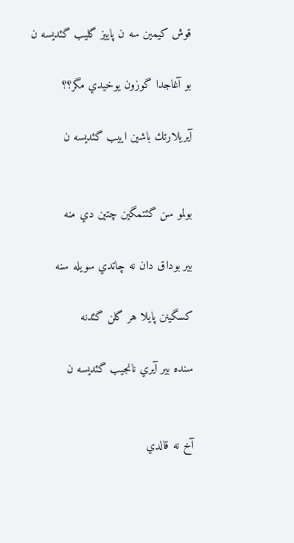قوش كيمين سه ن پاييز گليب گئديسه ن

بو آغاجدا گوزون يوخيدي مگر؟؟

آيريلارتك باشين اييب گئديسه ن


بولمو سن گئتمگين چتين دي منه

بير بوداق دان نه چاتدي سويله سنه

كسگينن پايلا هر گلن گئدنه

سنده بير آيري نانجيب گئديسه ن


آخ نه قالدي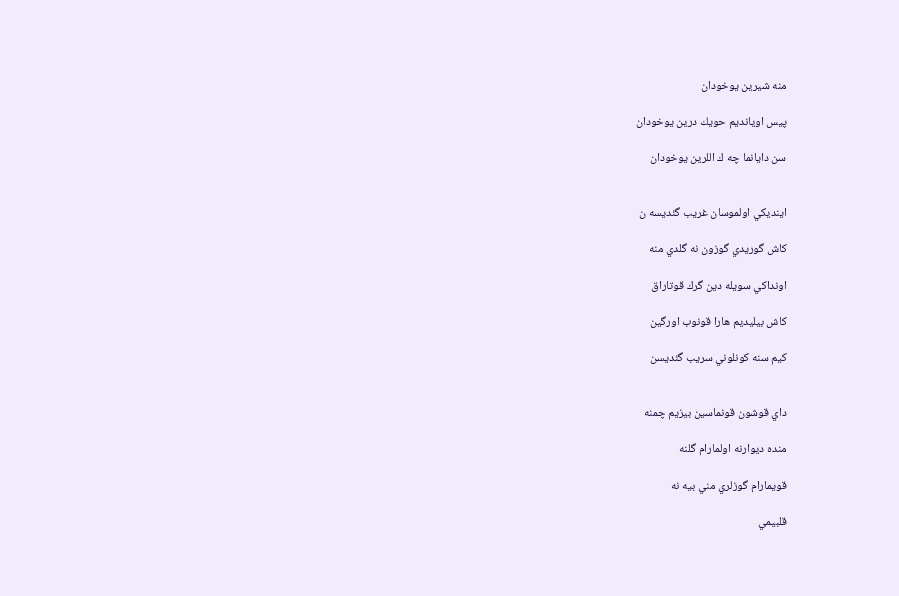منه شيرين يوخودان

پيس اويانديم حويك درين يوخودان

سن دايانما چه ك اللرين يوخودان


اينديكي اولموسان غريب گئديسه ن

كاش گوريدي گوزون نه گلدي منه

اونداكي سويله دين گرك قوتاراق

كاش بيليديم هارا قونوب اورگين

كيم سنه كونلوني سريب گئديسن


داي قوشون قونماسين بيزيم چمنه

منده ديوارنه اولمارام گلنه

قويمارام گوزلري مني بيه نه

قلبيمي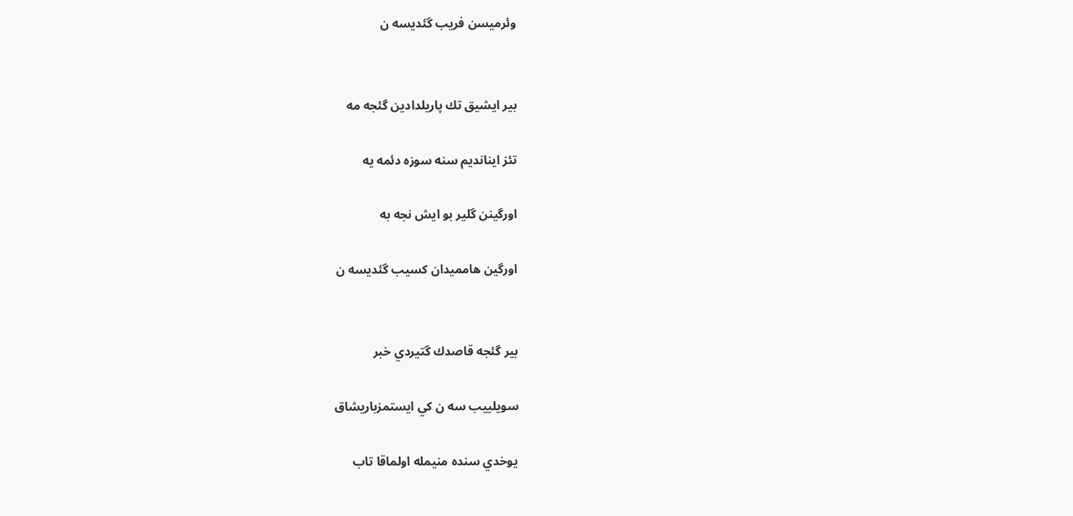وئرميسن فريب گئديسه ن


بير ايشيق تك پاريلدادين گئجه مه

تئز اينانديم سنه سوزه دئمه يه

اورگينن گلير بو ايش نجه به

اورگين هامميدان كسيب گئديسه ن


بير گئجه قاصدك گتيردي خبر

سويلييب سه ن كي ايستمزباريشاق

يوخدي سنده منيمله اولماقا تاب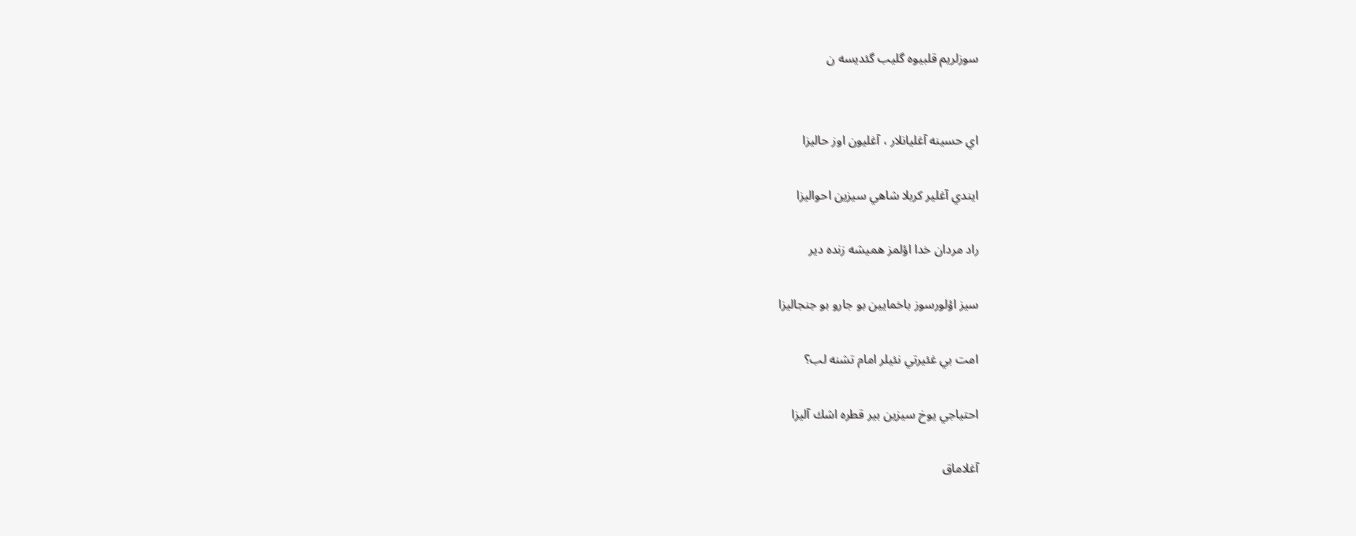سوزلريم قلبيوه گليب گئديسه ن


اي حسينه آغليانلار ، آغليون اوز حاليزا

ايندي آغلير كربلا شاهي سيزين احواليزا

راد مردان خدا اؤلمز هميشه زنده دير

سيز اؤلورسوز باخمايين بو جارو بو جنجاليزا

امت بي غئيرتي نئيلر امام تشنه لب؟

احتياجي يوخ سيزين بير قطره اشك آليزا

آغلاماق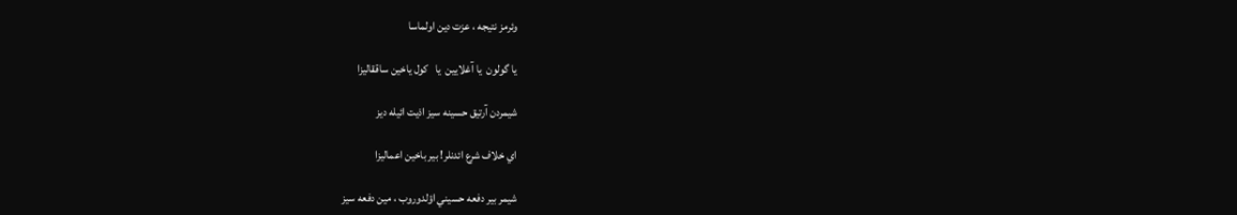وئرمز نتيجه ، عزت دين اولماسا

يا گولون  يا آغلايين  يا   كول ياخين ساققاليزا

شيمردن آرتيق حسينه سيز اذيت ائيله ديز

اي خلاف شرع ائدنلر! بير باخين اعماليزا

شيمر بير دفعه حسيني اؤلدوروب ، مين دفعه سيز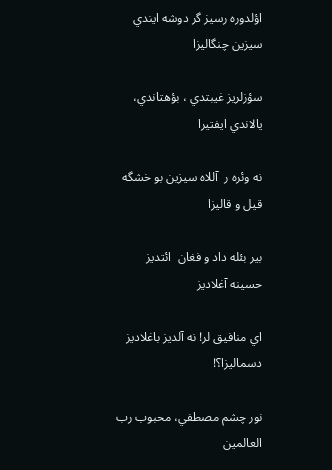اؤلدوره رسيز گر دوشه ايندي سيزين چنگاليزا

سؤزلريز غيبتدي ، بؤهتاندي، يالاندي ايفتيرا

نه وئره ر  آللاه سيزين بو خشگه قيل و قاليزا

بير بئله داد و فغان  ائتديز حسينه آغلاديز

اي منافيق لر! نه آلديز باغلاديز دسماليزا؟!

نور چشم مصطفي، محبوب رب العالمين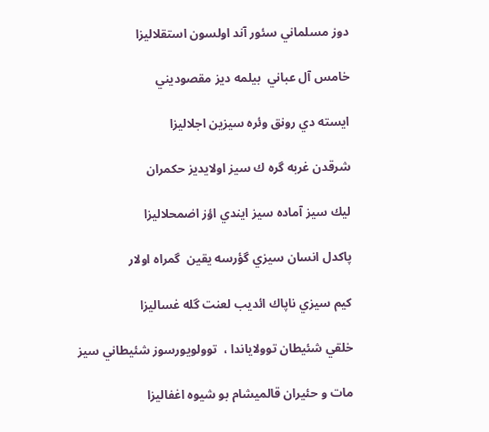دوز مسلماني سئور آند اولسون استقلاليزا

خامس آل عباني  بيلمه ديز مقصوديني

ايسته دي رونق وئره سيزين اجلاليزا

شرقدن غربه گره ك سيز اولايديز حكمران

ليك سيز آماده سيز ايندي اؤز اضمحلاليزا

پاكدل انسان سيزي گؤرسه يقين  گمراه اولار

كيم سيزي ناپاك ائديب لعنت گله غساليزا

خلقي شئيطان توولاياندا ،  توولويورسوز شئيطاني سيز

مات و حئيران قالميشام بو شيوه اغفاليزا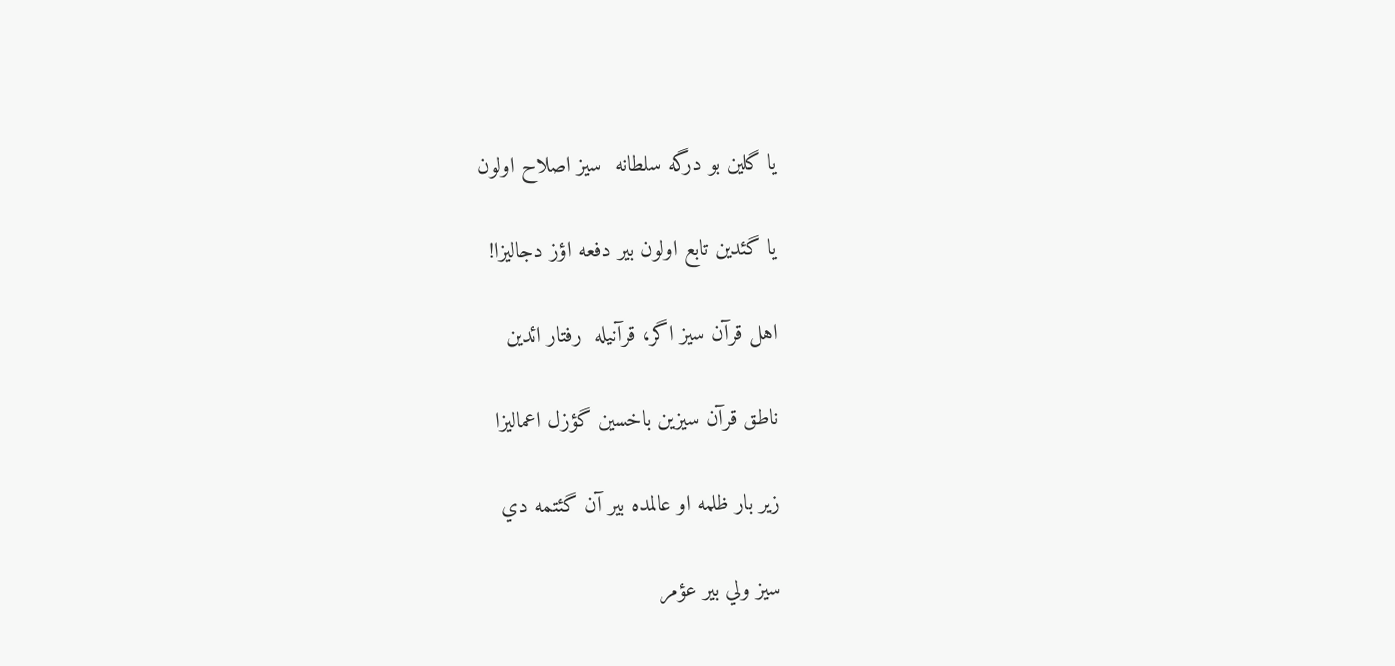يا گلين بو درگه سلطانه  سيز اصلاح اولون

يا گئدين تابع اولون بير دفعه اؤز دجاليزا!

اهل قرآن سيز اگر، قرآنيله  رفتار ائدين

ناطق قرآن سيزين باخسين گؤزل اعماليزا

زير بار ظلمه او عالمده بير آن گئتمه دي

سيز ولي بير عؤمر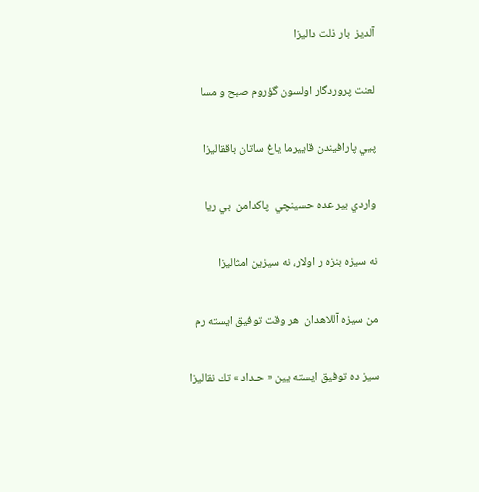آلديز  بار ذلت داليزا

لعنت پروردگار اولسون گؤروم صبح و مسا

پيي پارافيندن قاييرما ياغ ساتان باققاليزا

واردي بير عده حسينچي  پاكدامن  بي ريا

نه سيزه بنزه ر اولار، نه سيزين امثاليزا

من سيزه آللاهدان  هر وقت توفيق ايسته رم

سيز ده توفيق ايسته يين « حـداد » تك نقاليزا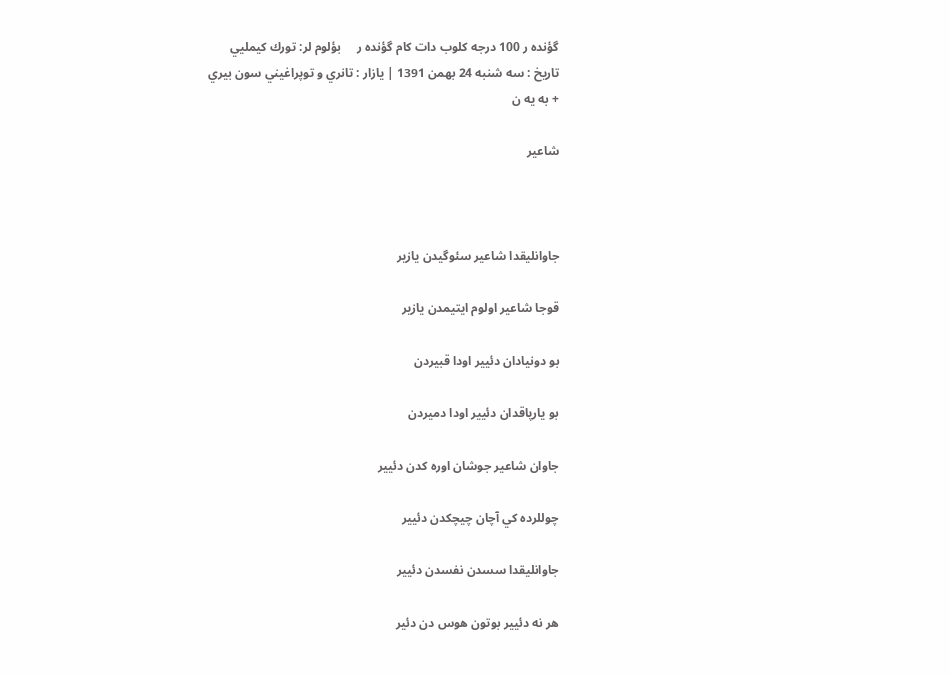گؤنده ر 100 درجه کلوب دات کام گؤنده ر     بؤلوم لر: تورك كيمليي
تاريخ : سه شنبه 24 بهمن 1391 | یازار : تانري و توپراغيني سون بيري
+ به يه ن

شاعير



جاوانليقدا شاعير سئوگيدن يازير

قوجا شاعير اولوم ايتيمدن يازير

بو دونيادان دئيير اودا قبيردن

بو يارپاقدان دئيير اودا دميردن

جاوان شاعير جوشان اوره كدن دئيير

چوللرده كي آچان چيچكدن دئيير

جاوانليقدا سسدن نفسدن دئيير

هر نه دئيير بوتون هوس دن دئير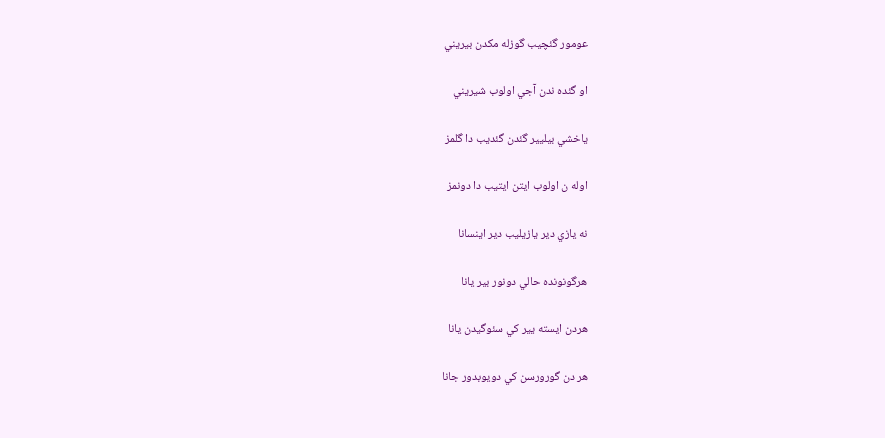عومور گئچيب گوزله مكدن بيريني

او گئده ندن آجي اولوب شيريني

ياخشي بيليير گئدن گئديب دا گلمز

اوله ن اولوب ايتن ايتيب دا دونمز

نه يازي دير يازيليب دير اينسانا

هرگونونده حالي دونور بير يانا

هردن ايسته يير كي سئوگيدن يانا

هر دن گورورسن كي دويوبدور جانا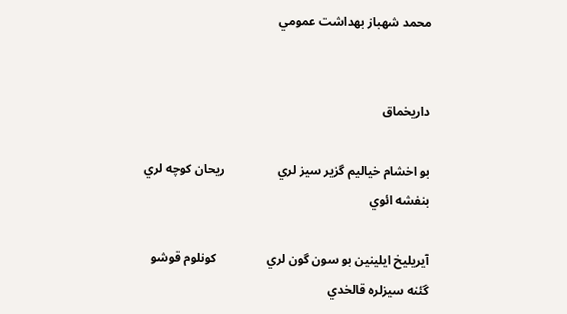محمد شهباز بهداشت عمومي


داريخماق

بو اخشام خياليم گزير سيز لري                 ريحان كوچه لري بنفشه ائوي

آيريليخ ايلينين بو سون گون لري                كونلوم قوشو گئنه سيزلره قالخدي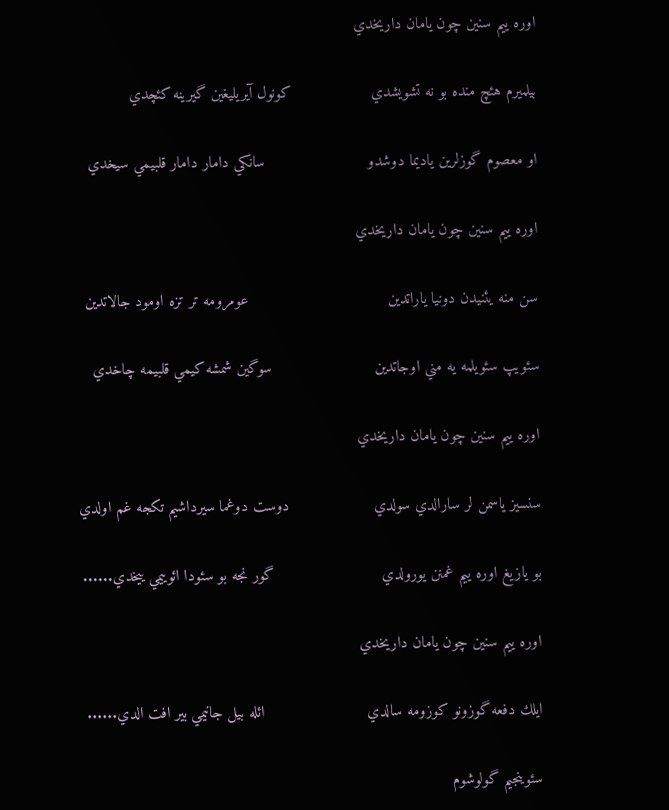اوره ييم سنين چون يامان داريخدي

بيلميرم هئچ منده بو نه تشويشدي                 كونول آيريليغين گيرينه كئچدي

او معصوم گوزلرين ياديما دوشدو                      سانكي دامار دامار قلبيمي سيخدي

اوره ييم سنين چون يامان داريخدي

سن منه يئنيدن دونيا ياراتدين                              عومرومه تر تزه اومود جالاتدين

سئويپ سئويلمه يه مني اوجاتدين                      سوگين شمشه كيمي قلبيمه چاخدي

اوره ييم سنين چون يامان داريخدي

سنسيز ياسمن لر سارالدي سولدي                  دوست دوغما سيرداشيم تكجه غم اولدي

بو يازيغ اوره ييم غمنن يورولدي                       گور نجه بو سئودا ائوييمي ييخدي......

اوره ييم سنين چون يامان داريخدي

ايلك دفعه گوزونو كوزومه سالدي                      ائله بيل جانيمي بير افت الدي......

سئوينجيم گولوشوم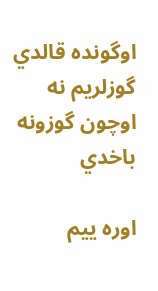اوگونده قالدي                      گوزلريم نه اوچون گوزونه باخدي

اوره ييم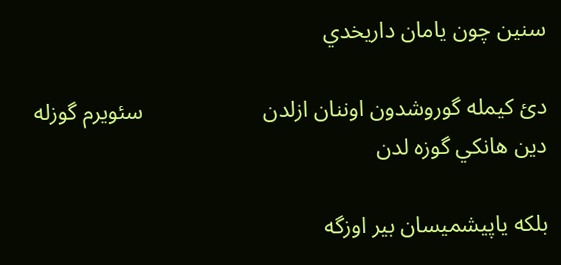سنين چون يامان داريخدي

دئ كيمله گوروشدون اوننان ازلدن                     سئويرم گوزله دين هانكي گوزه لدن

بلكه ياپيشميسان بير اوزگه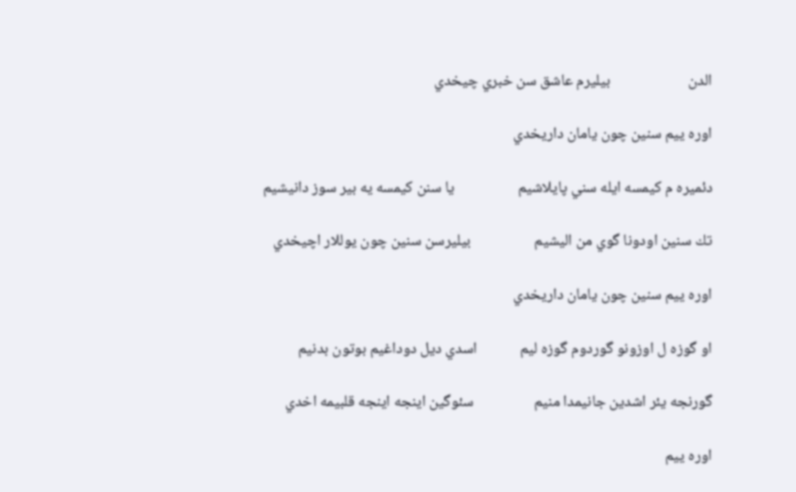الدن                      بيليرم عاشق سن خبري چيخدي

اوره ييم سنين چون يامان داريخدي

دئميره م كيمسه ايله سني پايلاشيم                  يا سنن كيمسه يه بير سوز دانيشيم

تك سنين اودونا گوي من اليشيم                  بيليرسن سنين چون يوللار اچيخدي

اوره ييم سنين چون يامان داريخدي

او گوزه ل اوزونو گوردوم گوزه ليم            اسدي ديل دوداغيم بوتون بدنيم

گورنجه يئر اشدين جانيمدا منيم                 سئوگين اينجه اينجه قلبيمه اخدي

اوره ييم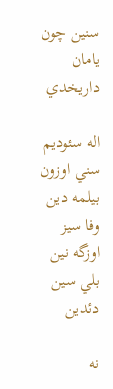سنين چون يامان داريخدي

اله سئوديم سني اوزون بيلمه دين                 وفا سيز اوزگه نين بلي سين دئدين

نه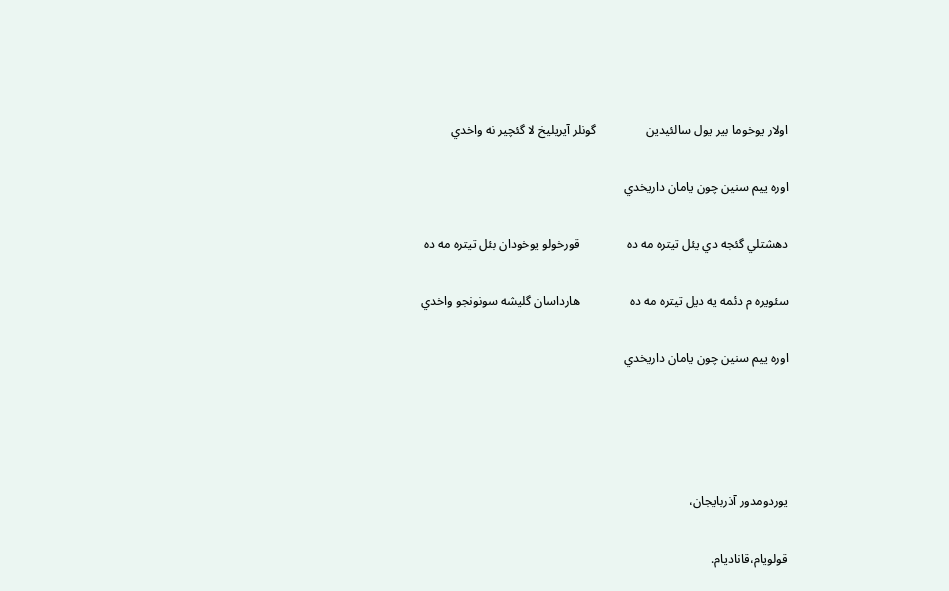اولار يوخوما بير يول سالئيدين                گونلر آيريليخ لا گئچير نه واخدي

اوره ييم سنين چون يامان داريخدي

دهشتلي گئجه دي يئل تيتره مه ده               قورخولو يوخودان بئل تيتره مه ده

سئويره م دئمه يه ديل تيتره مه ده                هارداسان گليشه سونونجو واخدي

اوره ييم سنين چون يامان داريخدي




يوردومدور آذربايجان،

قولويام،قاناديام.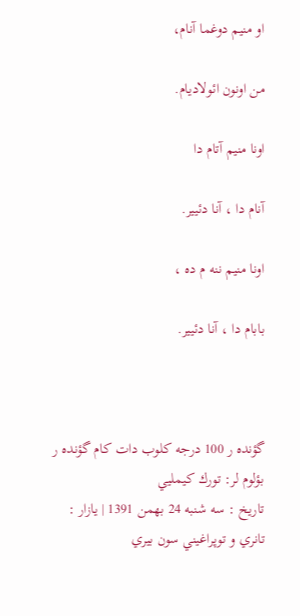او منيم دوغما آنام،

من اونون ائولاديام.

اونا منيم آتام دا

آنام دا ، آنا دئيير.

اونا منيم ننه م ده ،

بابام دا ، آنا دئيير.



گؤنده ر 100 درجه کلوب دات کام گؤنده ر     بؤلوم لر: تورك كيمليي
تاريخ : سه شنبه 24 بهمن 1391 | یازار : تانري و توپراغيني سون بيري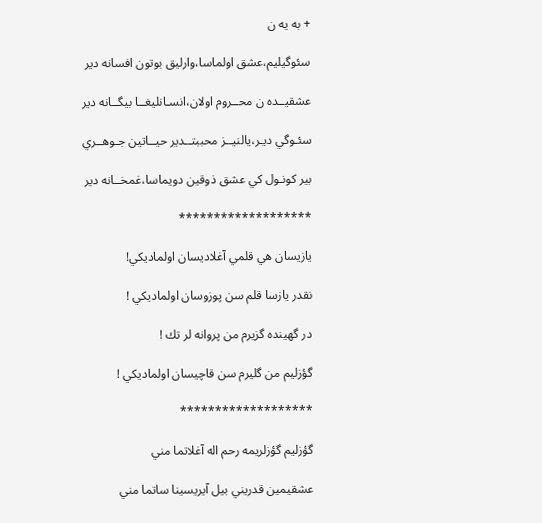+ به يه ن

سئوگيليم،عشق اولماسا،وارليق بوتون افسانه دير

عشقيــده ن محــروم اولان،انسـانليغــا بيگــانه دير

سئـوگي ديـر،يالنيــز محببتــدير حيــاتين جـوهــري

بير كونـول كي عشق ذوقين دويماسا،غمخــانه دير

*******************

يازيسان هي قلمي آغلاديسان اولماديكي!

نقدر يازسا قلم سن پوزوسان اولماديكي !

در گهينده گزيرم من پروانه لر تك !

گؤزليم من گليرم سن قاچيسان اولماديكي !

*******************

گؤزليم گؤزلريمه رحم اله آغلاتما مني

عشقيمين قدريني بيل آيريسينا ساتما مني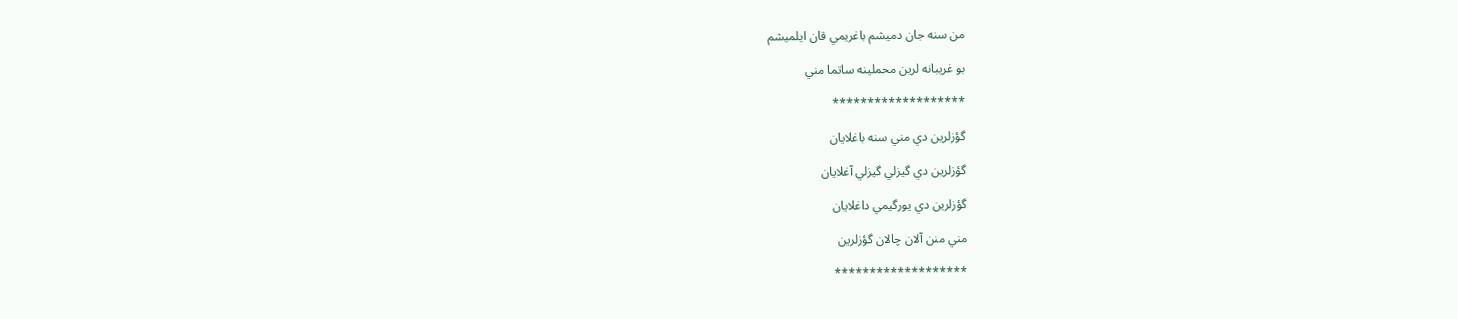من سنه جان دميشم باغريمي قان ايلميشم

بو غريبانه لرين محملينه ساتما مني

*******************

گؤزلرين دي مني سنه باغلايان

گؤزلرين دي گيزلي گيزلي آغلايان

گؤزلرين دي يورگيمي داغلايان

مني منن آلان چالان گؤزلرين

*******************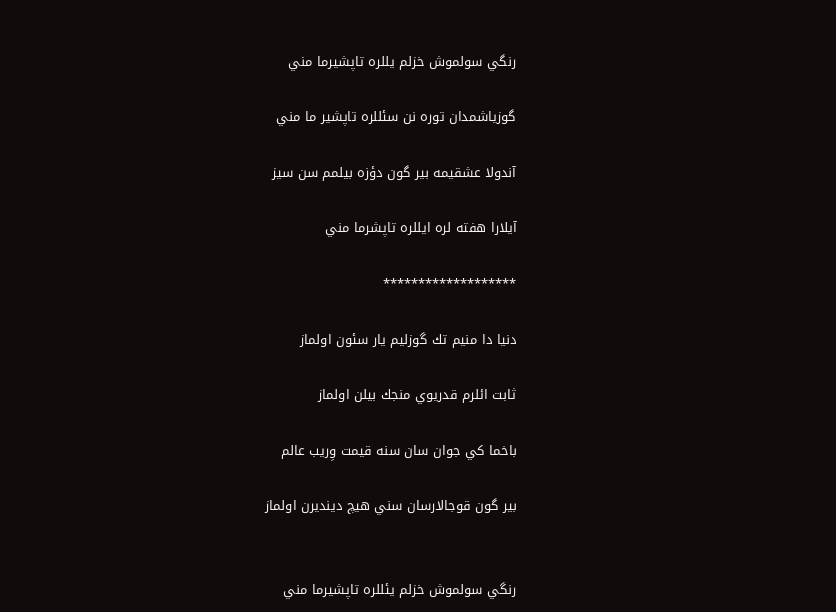رنگي سولموش خزلم يللره تاپشيرما مني

گوزياشمدان توره نن سئللره تاپشير ما مني

آندولا عشقيمه بير گون دؤزه بيلمم سن سيز

آيلارا هفته لره ايللره تاپشرما مني

*******************

دنيا دا منيم تك گوزليم يار سئون اولماز

ثابت ائلرم قدريوي منجك بيلن اولماز

باخما كي جوان سان سنه قيمت وِريب عالم

بير گون قوجالارسان سني هيچ دينديرن اولماز


رنگي سولموش خزلم يئللره تاپشيرما مني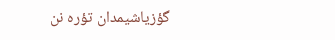گؤزياشيمدان تؤره نن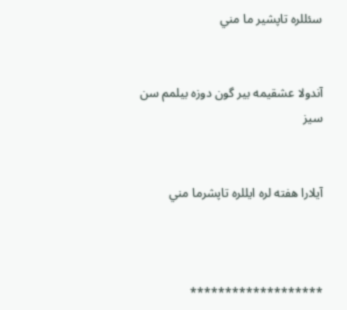سئللره تاپشير ما مني


آندولا عشقيمه بير گون دوزه بيلمم سن سيز


آيلارا هفته لره ايللره تاپشرما مني



*******************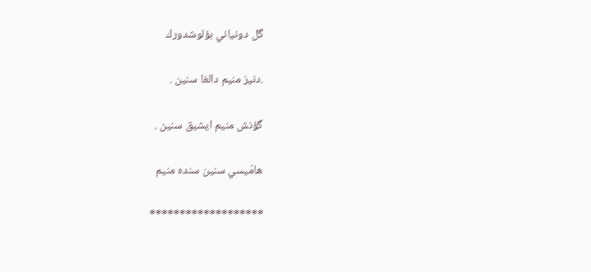گل دونياني بؤلوشدورك

.دنيز منيم دالغا سنين .

گؤنش منيم ايشيق سنين .

هامّيسي سنين سنده منيم

*******************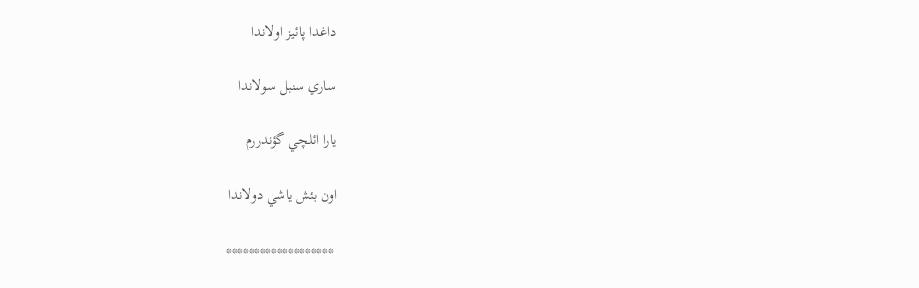داغدا پائيز اولاندا

ساري سنبل سولاندا

يارا ائلچي گؤندررم

اون بئش ياشي دولاندا

 *******************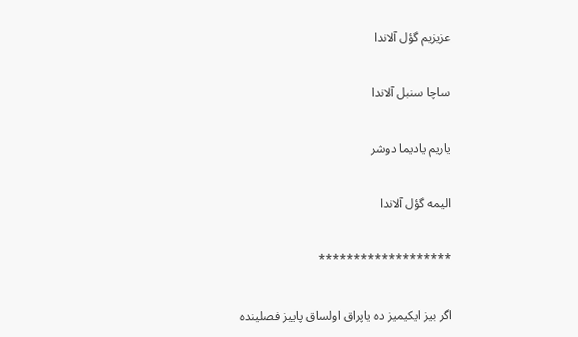عزيزيم گؤل آلاندا

ساچا سنبل آلاندا

ياريم ياديما دوشر

اليمه گؤل آلاندا

*******************

اگر بيز ايكيميز ده ياپراق اولساق پاييز فصلينده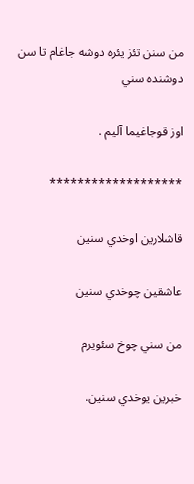من سنن تئز يئره دوشه جاغام تا سن دوشنده سني

اوز قوجاغيما آليم .

*******************

قاشلارين اوخدي سنين

عاشقين چوخدي سنين

من سني چوخ سئويرم

خبرين يوخدي سنين.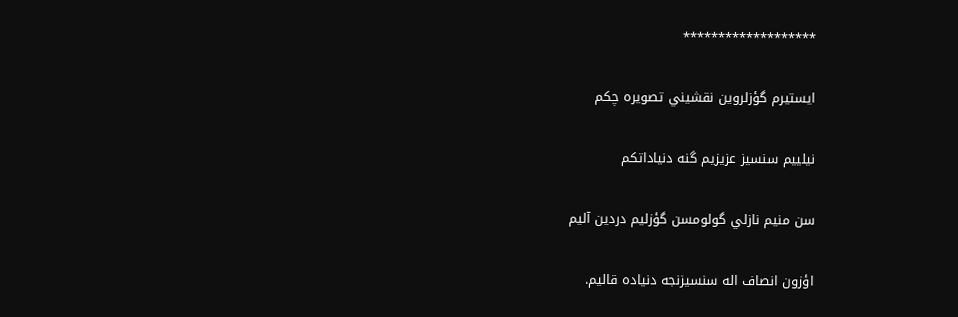*******************

ايستيرم گؤزلروين نقشيني تصويره چكم

نيلييم سنسيز عزيزيم گنه دنياداتكم

سن منيم نازلي گولومسن گؤزليم دردين آليم

اؤزون انصاف اله سنسيزنجه دنياده قاليم.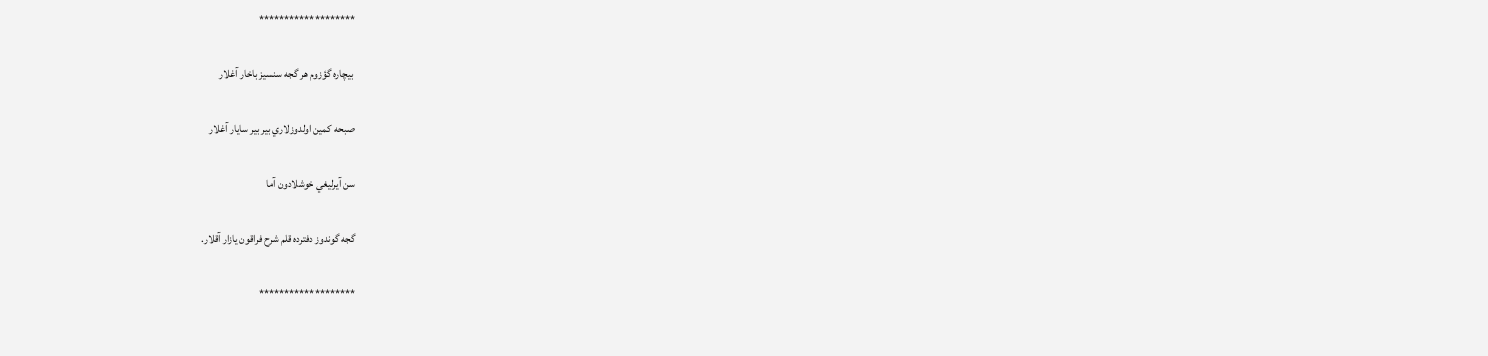*******************

 بيچاره گؤزوم هر گجه سنسيز باخار آغلار

صبحه كمين اولدوزلاري بير بير سايار آغلار

سن آيرليغي خوشلادون آما

گجه گوندوز دفترده قلم شرح فراقون يازار آقلار.

*******************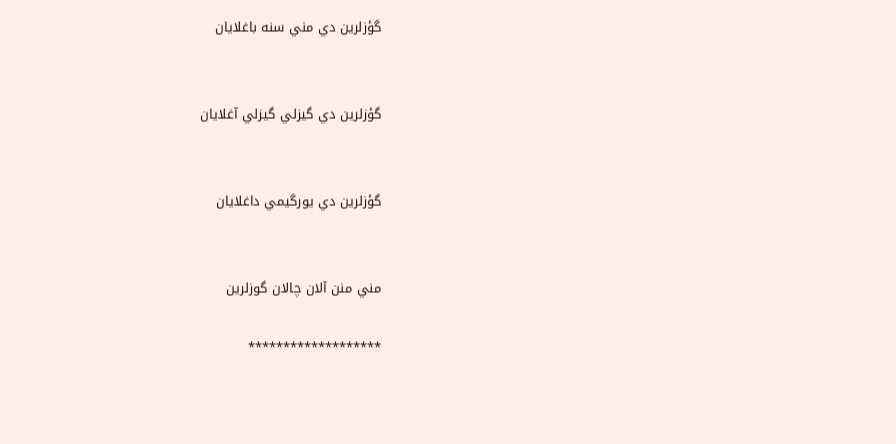گؤزلرين دي مني سنه باغلايان


گؤزلرين دي گيزلي گيزلي آغلايان


گؤزلرين دي يورگيمي داغلايان


مني منن آلان چالان گوزلرين

*******************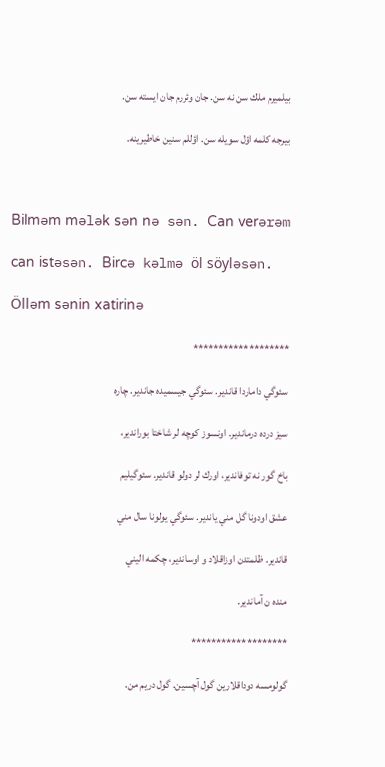بيلميرم ملك سن نه سن. جان وئررم جان ايسته سن.

بيرجه كلمه اؤل سويله سن. اؤللم سنين خاطيرينه.



Bilmәm mәlәk sәn nә sәn. Can verәrәm

can istәsәn. Bircә kәlmә öl söylәsәn.

Öllәm sәnin xatirinә

*******************

سئوگي داماردا قاندير. سئوگي جيسميده جاندير. چاره

سيز درده درماندير. اونسوز كوچه لر شاختا بوراندير،

باخ گور نه توفاندير، اورك لر دولو قاندير. سئوگيليم

عشق اودونا گل مني ياندير. سئوگي يولونا سال مني

قاندير. ظلمتدن اوزاقلاد و اوساندير، چكمه اليني

منده ن آماندير.

*******************

گولومسه دوداقلارين گول آچسين. گول دريم من.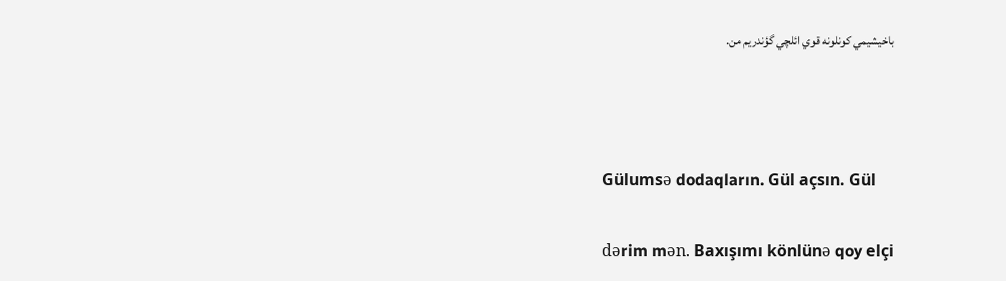باخيشيمي كونلونه قوي ائلچي گؤندريم من.



Gülumsә dodaqların. Gül açsın. Gül

dәrim mәn. Baxışımı könlünә qoy elçi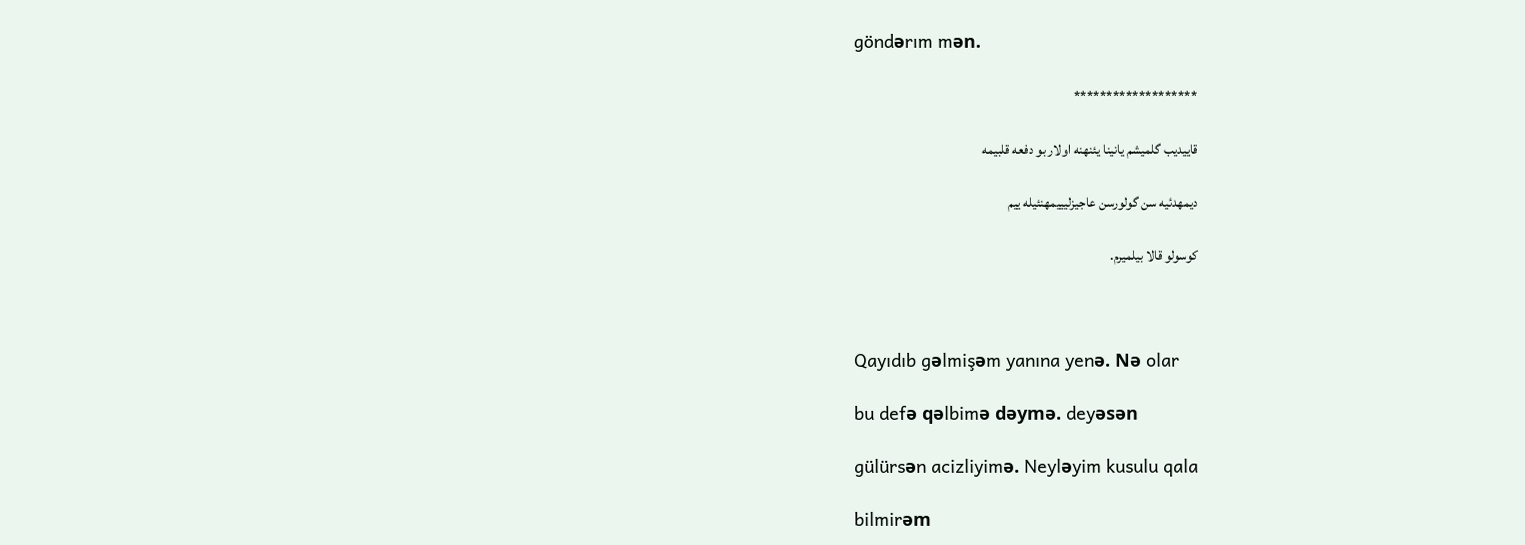göndәrım mәn.

*******************

قاييديب گلميشم يانينا يئنهنه اولار بو دفعه قلبيمه

ديمهدئيه سن گولورسن عاجيزليييمهنئيله ييم

كوسولو قالا بيلميرم.



Qayıdıb gәlmişәm yanına yenә. Nә olar

bu defә qәlbimә dәymә. deyәsәn

gülürsәn acizliyimә. Neylәyim kusulu qala

bilmirәm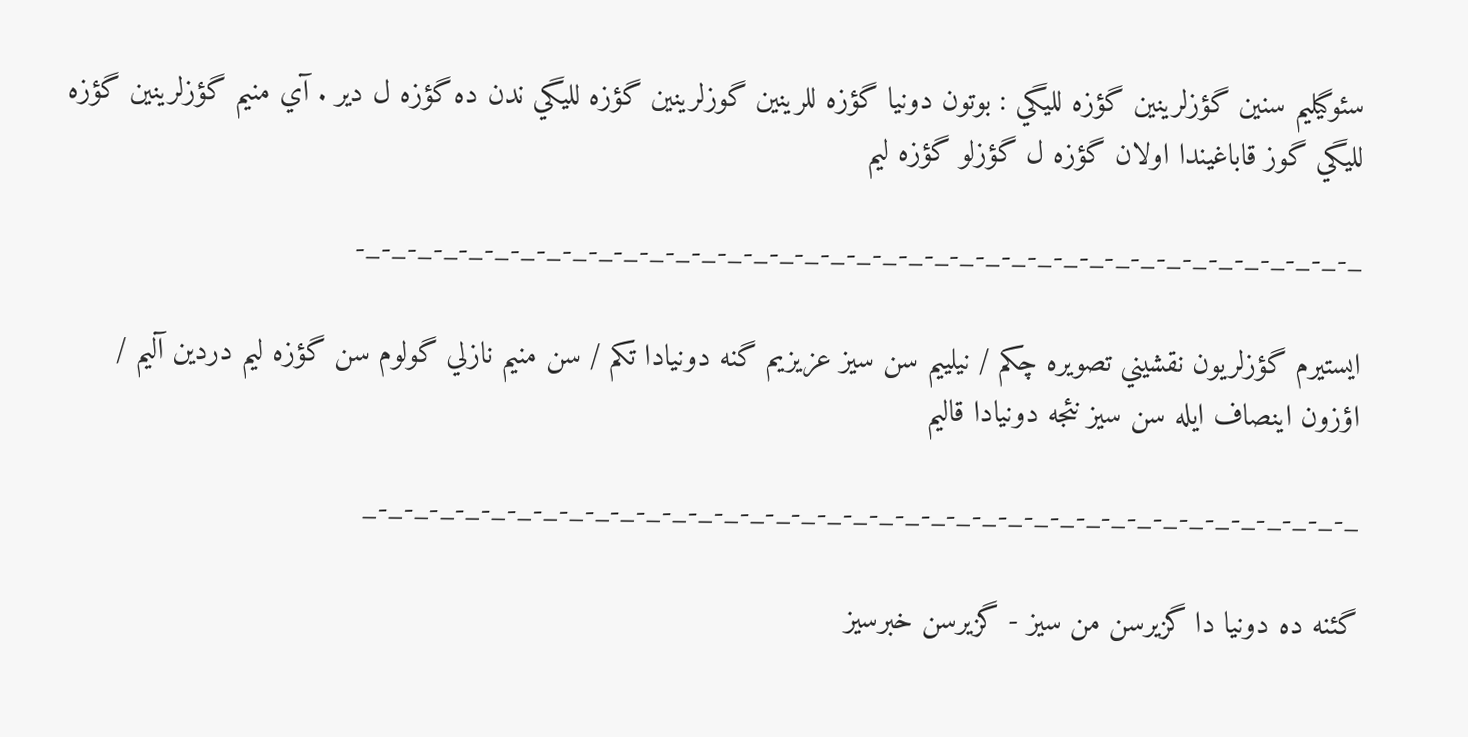سئوگيليم سنين گؤزلرينين گؤزه لليگي : بوتون دونيا گؤزه للرينين گوزلرينين گؤزه لليگي ندن ده گؤزه ل دير . آي منيم گؤزلرينين گؤزه لليگي گوز قاباغيندا اولان گؤزه ل گؤزلو گؤزه ليم

_-_-_-_-_-_-_-_-_-_-_-_-_-_-_-_-_-_-_-_-_-_-_-_-_-_-_-_-_-_-_-_-_-_-_-_-_-_-_-

ايستيرم گؤزلريون نقشيني تصويره چكم / نيلييم سن سيز عزيزيم گنه دونيادا تكم / سن منيم نازلي گولوم سن گؤزه ليم دردين آليم / اؤزون اينصاف ايله سن سيز نئجه دونيادا قاليم

_-_-_-_-_-_-_-_-_-_-_-_-_-_-_-_-_-_-_-_-_-_-_-_-_-_-_-_-_-_-_-_-_-_-_-_-_-_-_

گئنه ده دونيا دا گزيرسن من سيز - گزيرسن خبرسيز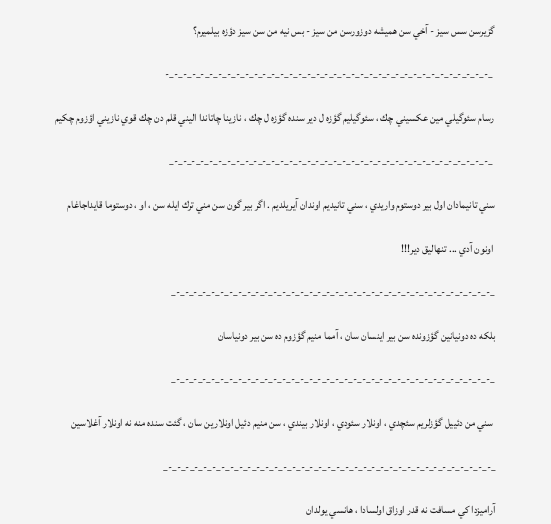گزيرسن سس سيز - آخي سن هميشه دوزورسن من سيز - بس نيه من سن سيز دؤزه بيلميرم؟

 _-_-_-_-_-_-_-_-_-_-_-_-_-_-_-_-_-_-_-_-_-_-_-_-_-_-_-_-_-_-_-_-_-_-_-_-_-

 رسام سئوگيلي مين عكسيني چك ، سئوگيليم گؤزه ل دير سنده گؤزه ل چك ، نازينا چاتاندا اليني قلم دن چك قوي نازيني اؤزوم چكيم

 _-_-_-_-_-_-_-_-_-_-_-_-_-_-_-_-_-_-_-_-_-_-_-_-_-_-_-_-_-_-_-_-_-_-_-_-_

سني تانيمادان اول بير دوستوم واريدي ، سني تانيديم اوندان آيريلديم . اگر بير گون سن مني ترك ايله سن ، او ، دوستوما قايداجاغام

 اونون آدي ... تنهاليق دير!!!

_-_-_-_-_-_-_-_-_-_-_-_-_-_-_-_-_-_-_-_-_-_-_-_-_-_-_-_-_-_-_-_-_-_-_-_-_

بلكه ده دونيانين گؤزونده سن بير اينسان سان ، آمما منيم گؤزوم ده سن بير دونياسان

_-_-_-_-_-_-_-_-_-_-_-_-_-_-_-_-_-_-_-_-_-_-_-_-_-_-_-_-_-_-_-_-_-_-_-_-_

 سني من دئييل گؤزلريم سئچدي ، اونلار سئودي ، اونلار بيندي ، سن منيم دئيل اونلارين سان ، گئت سنده منه نه اونلار آغلاسين

_-_-_-_-_-_-_-_-_-_-_-_-_-_-_-_-_-_-_-_-_-_-_-_-_-_-_-_-_-_-_-_-_-_-_-_-_-_

آراميزدا كي مسافت نه قدر اوزاق اولسادا ، هانسي يولدان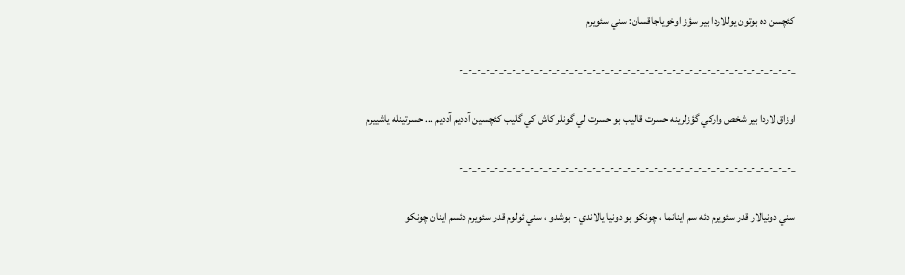كئچسن ده بوتون يوللاردا بير سؤز اوخوياجاقسان: سني سئويرم

_-_-_-_-_-_-_-_-_-_-_-_-_-_-_-_-_-_-_-_-_-_-_-_-_-_-_-_-_-_-_-_-_-_-_-_-_-_-

اوزاق لاردا بير شخص واركي گؤزلرينه حسرت قاليب بو حسرت لي گونلر كاش كي گليب كئچسين آدديم آدديم ... حسرتينله ياشييرم

_-_-_-_-_-_-_-_-_-_-_-_-_-_-_-_-_-_-_-_-_-_-_-_-_-_-_-_-_-_-_-_-_-_-_-_-_-_-

سني دونيالار قدر سئويرم دئه سم اينانما ، چونكو بو دونيا يالاندي - بوشدو ، سني ئولوم قدر سئويرم دئسم اينان چونكو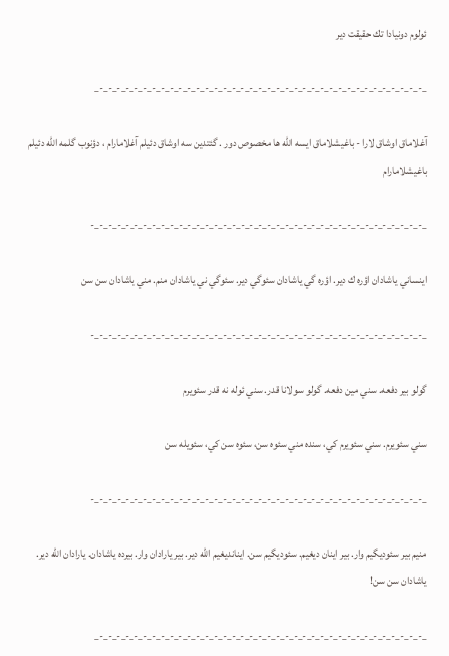ئولوم دونيادا تك حقيقت دير

_-_-_-_-_-_-_-_-_-_-_-_-_-_-_-_-_-_-_-_-_-_-_-_-_-_-_-_-_-_-_-_-_-_-_-_-_-_

آغلاماق اوشاق لارا - باغيشلاماق ايسه الله ها مخصوص دور . گئتدين سه اوشاق دئيلم آغلامارام ، دؤنوب گلمه الله دئيلم باغيشلامارام

_-_-_-_-_-_-_-_-_-_-_-_-_-_-_-_-_-_-_-_-_-_-_-_-_-_-_-_-_-_-_-_-_-_-_-_-_-_-

اينساني ياشادان اؤره ك دير. اؤره گي ياشادان سئوگي دير. سئوگي ني ياشادان منم. مني ياشادان سن سن

_-_-_-_-_-_-_-_-_-_-_-_-_-_-_-_-_-_-_-_-_-_-_-_-_-_-_-_-_-_-_-_-_-_-_-_-_-_-

گولو بير دفعه. سني مين دفعه. گولو سولانا قدر. سني ئوله نه قدر سئويرم

سني سئويرم. سني سئويرم كي، سنده مني سئوه سن، سئوه سن كي، سئويله سن

_-_-_-_-_-_-_-_-_-_-_-_-_-_-_-_-_-_-_-_-_-_-_-_-_-_-_-_-_-_-_-_-_-_-_-_-_-_-

منيم بير سئوديگيم وار. بير اينان ديغيم. سئوديگيم سن. اينانديغيم الله دير. بير يارادان وار. بيرده ياشادان. يارادان الله دير. ياشادان سن سن!

_-_-_-_-_-_-_-_-_-_-_-_-_-_-_-_-_-_-_-_-_-_-_-_-_-_-_-_-_-_-_-_-_-_-_-_-_-_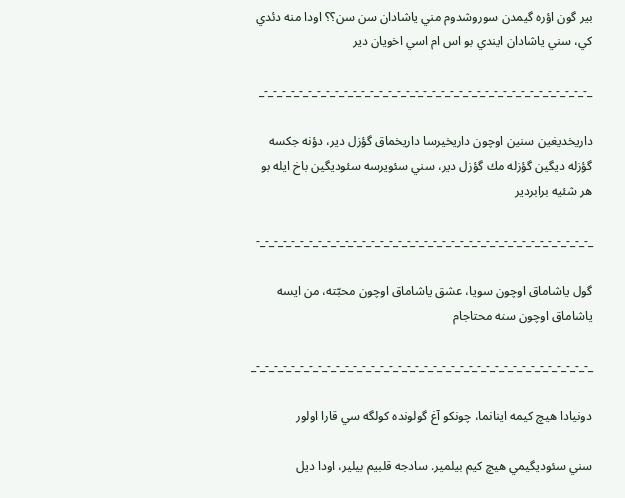بير گون اؤره گيمدن سوروشدوم مني ياشادان سن سن؟؟ اودا منه دئدي كي، سني ياشادان ايندي بو اس ام اسي اخويان دير

_-_-_-_-_-_-_-_-_-_-_-_-_-_-_-_-_-_-_-_-_-_-_-_-_-_-_-_-_-_-_-_-_-_-_-_-_-_

داريخديغين سنين اوچون داريخيرسا داريخماق گؤزل دير، دؤنه جكسه گؤزله ديگين گؤزله مك گؤزل دير، سني سئويرسه سئوديگين باخ ايله بو هر شئيه برابردير

_-_-_-_-_-_-_-_-_-_-_-_-_-_-_-_-_-_-_-_-_-_-_-_-_-_-_-_-_-_-_-_-_-_-_-_-_-_-

گول ياشاماق اوچون سويا، عشق ياشاماق اوچون محبّته، من ايسه ياشاماق اوچون سنه محتاجام

_-_-_-_-_-_-_-_-_-_-_-_-_-_-_-_-_-_-_-_-_-_-_-_-_-_-_-_-_-_-_-_-_-_-_-_-_-_-_

دونيادا هيچ كيمه اينانما، چونكو آغ گولونده كولگه سي قارا اولور

سني سئوديگيمي هيچ كيم بيلمير. سادجه قلبيم بيلير، اودا ديل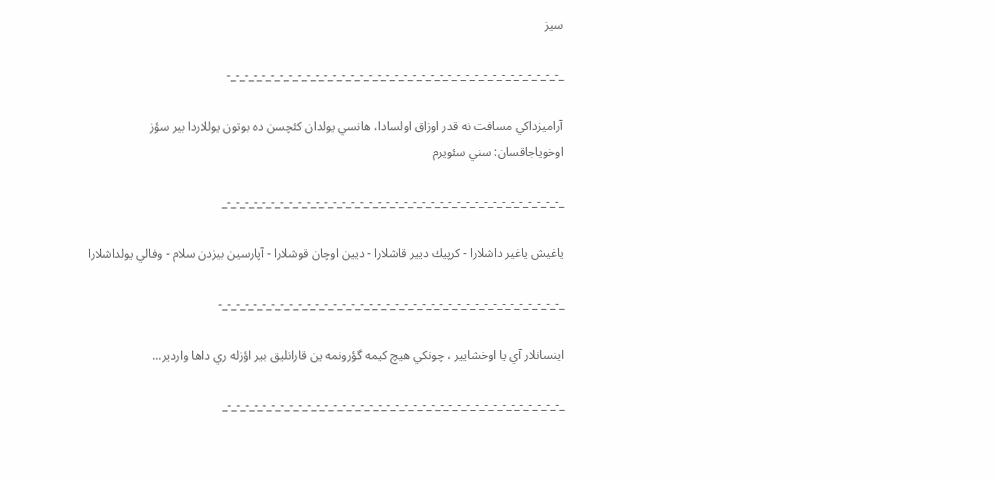سيز

_-_-_-_-_-_-_-_-_-_-_-_-_-_-_-_-_-_-_-_-_-_-_-_-_-_-_-_-_-_-_-_-_-_-_-_-_-_-

آراميزداكي مسافت نه قدر اوزاق اولسادا، هانسي يولدان كئچسن ده بوتون يوللاردا بير سؤز اوخوياجاقسان: سني سئويرم

_-_-_-_-_-_-_-_-_-_-_-_-_-_-_-_-_-_-_-_-_-_-_-_-_-_-_-_-_-_-_-_-_-_-_-_-_-_-_

ياغيش ياغير داشلارا - كرپيك ديير قاشلارا - ديين اوچان قوشلارا - آپارسين بيزدن سلام - وفالي يولداشلارا

_-_-_-_-_-_-_-_-_-_-_-_-_-_-_-_-_-_-_-_-_-_-_-_-_-_-_-_-_-_-_-_-_-_-_-_-_-_-_-

اينسانلار آي يا اوخشايير ، چونكي هيچ كيمه گؤرونمه ين قارانليق بير اؤزله ري داها واردير...

_-_-_-_-_-_-_-_-_-_-_-_-_-_-_-_-_-_-_-_-_-_-_-_-_-_-_-_-_-_-_-_-_-_-_-_-_-_-_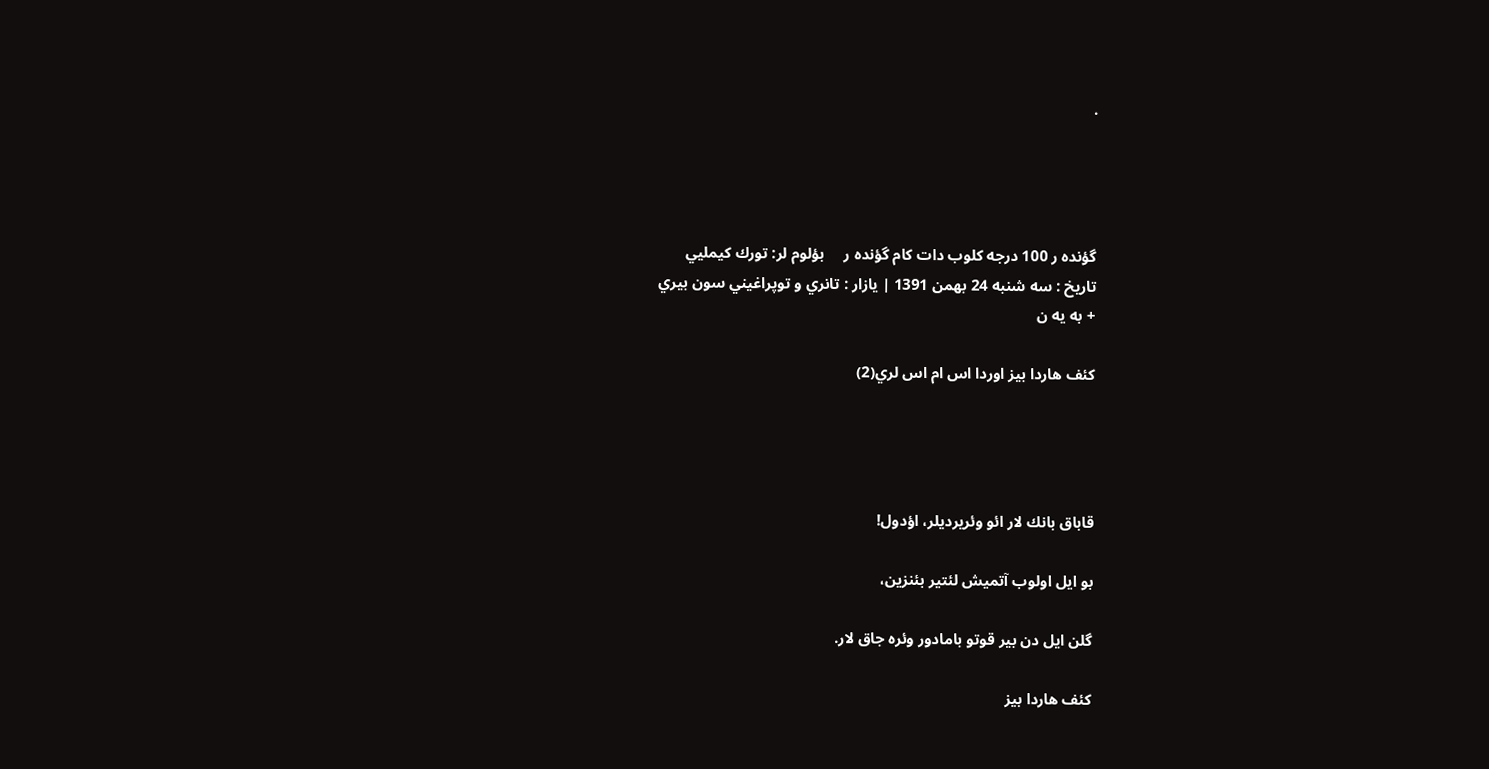.




گؤنده ر 100 درجه کلوب دات کام گؤنده ر     بؤلوم لر: تورك كيمليي
تاريخ : سه شنبه 24 بهمن 1391 | یازار : تانري و توپراغيني سون بيري
+ به يه ن

كئف هاردا بيز اوردا اس ام اس لري(2)




قاباق بانك لار ائو وئريرديلر، اؤدول!

بو ايل اولوب آتميش لئتير بئنزين،

گلن ايل دن بير قوتو بامادور وئره جاق لار.

كئف هاردا بيز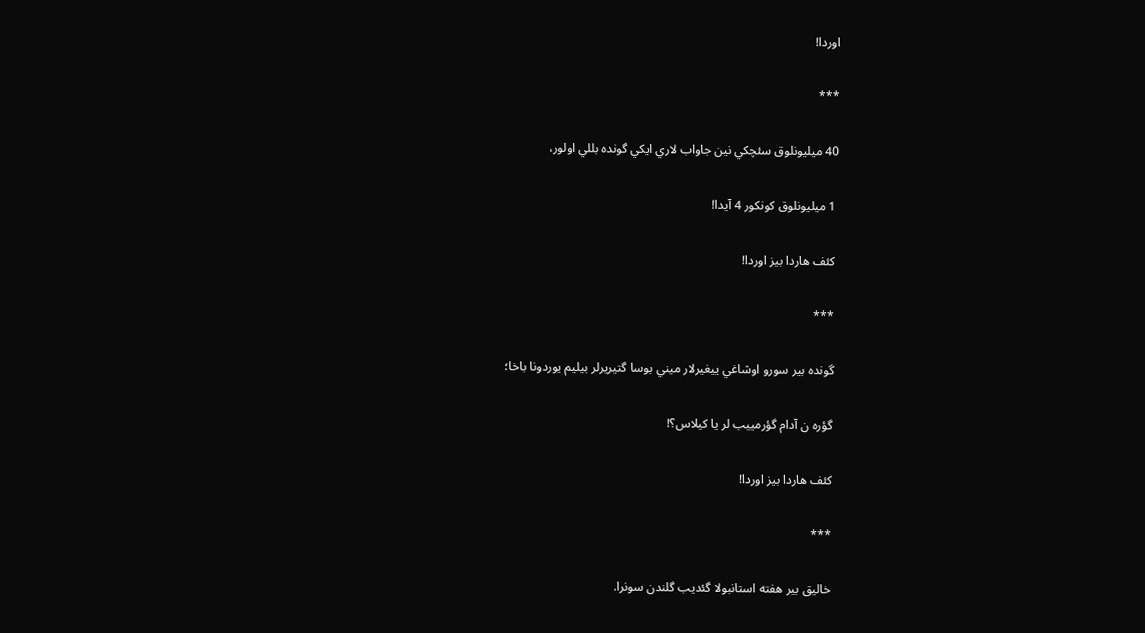اوردا!

***

40 ميليونلوق سئچكي نين جاواب لاري ايكي گونده بللي اولور،

 1 ميليونلوق كونكور 4 آيدا!

 كئف هاردا بيز اوردا!

 ***

 گونده بير سورو اوشاغي ييغيرلار ميني بوسا گتيريرلر بيليم يوردونا باخا؛

 گؤره ن آدام گؤرمييب لر يا كيلاس؟!

 كئف هاردا بيز اوردا!

 ***

 خاليق بير هفته استانبولا گئديب گلندن سونرا.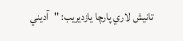تانيش لاري پارچا يازديريب: "آديني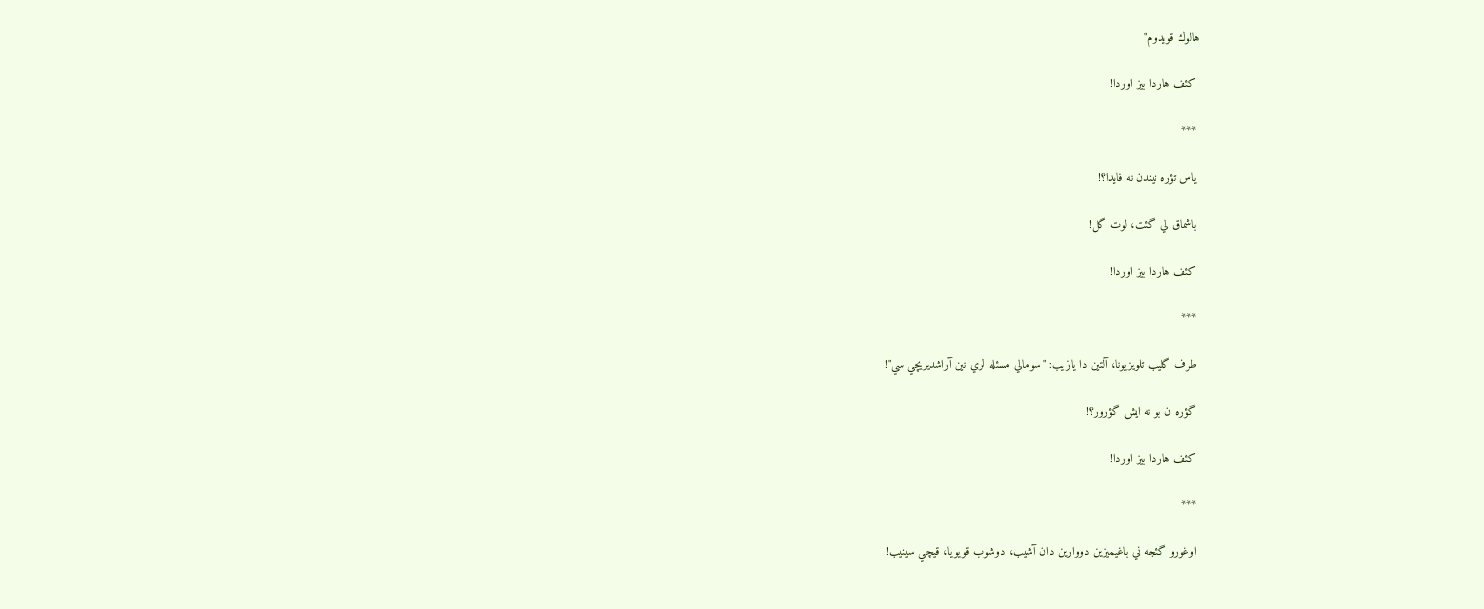هالوك قويدوم"

 كئف هاردا بيز اوردا!

 ***

 ياس تؤره نيندن نه فايدا؟!

 باشماق لي گئت، لوت گل!

 كئف هاردا بيز اوردا!

 ***

 طرف گليب تلويزيونا، آلتين دا يازيب: "سومالي مسئله لري نين آراشديريچي سي"!

 گؤره ن بو نه ايش گؤرور؟!

 كئف هاردا بيز اوردا!

 ***

 اوغورو گئجه ني باغيميزين دووارين دان آشيب، دوشوب قويويا، قيچي سينيب!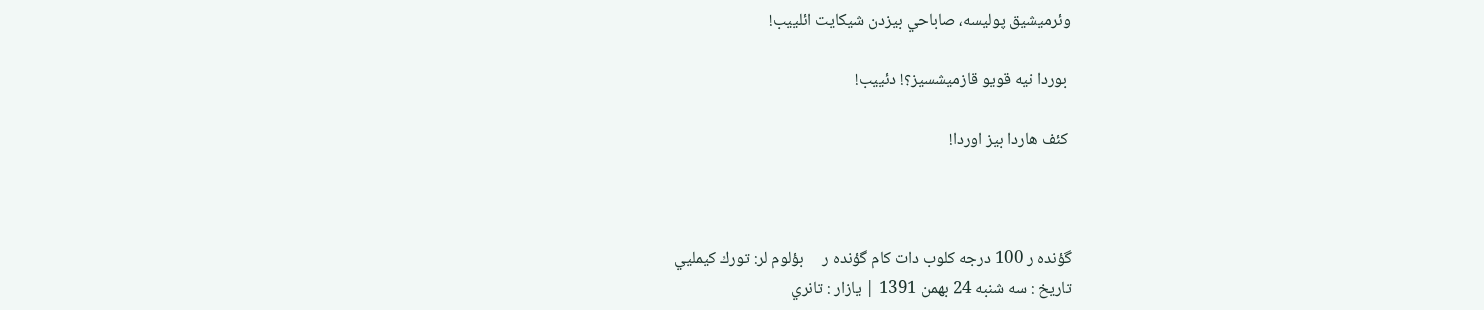وئرميشيق پوليسه، صاباحي بيزدن شيكايت ائلييب!

 بوردا نيه قويو قازميشسيز؟! دئييب!

 كئف هاردا بيز اوردا!



گؤنده ر 100 درجه کلوب دات کام گؤنده ر     بؤلوم لر: تورك كيمليي
تاريخ : سه شنبه 24 بهمن 1391 | یازار : تانري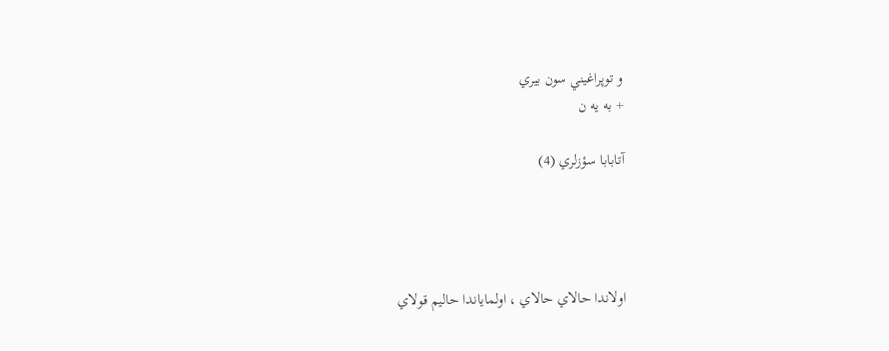و توپراغيني سون بيري
+ به يه ن

آتابابا سؤزلري (4)




اولاندا حالاي حالاي ، اولماياندا حاليم قولاي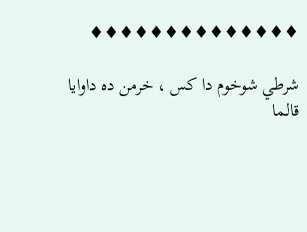♦♦♦♦♦♦♦♦♦♦♦♦♦♦

شرطي شوخوم دا كس ، خرمن ده داوايا قالما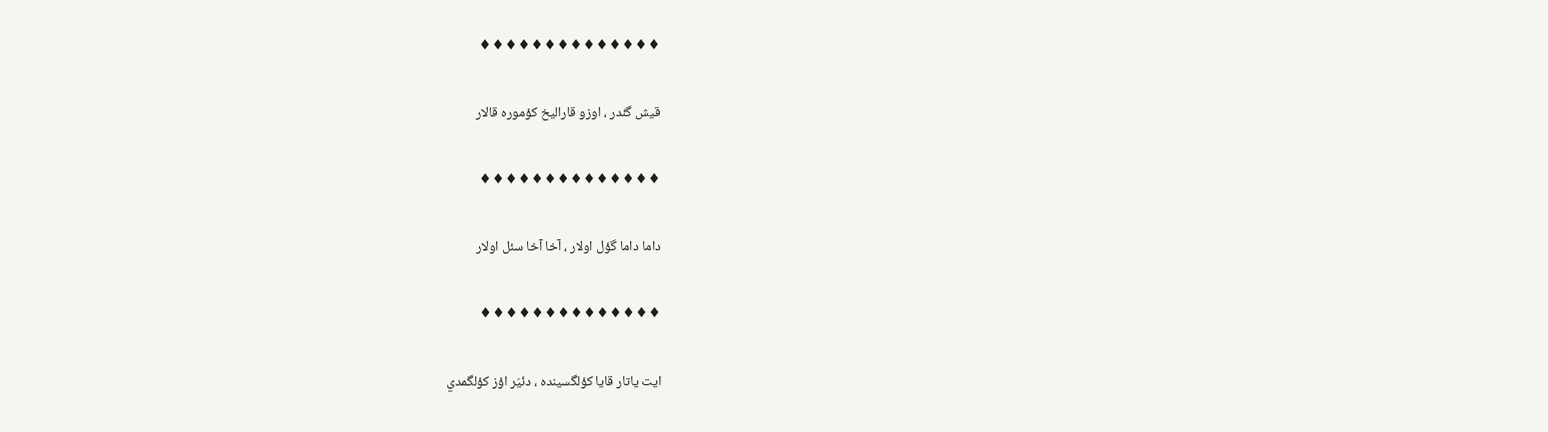♦♦♦♦♦♦♦♦♦♦♦♦♦♦

قيش گئدر ، اوزو قاراليخ كؤموره قالار

♦♦♦♦♦♦♦♦♦♦♦♦♦♦

داما داما گؤل اولار ، آخا آخا سئل اولار

♦♦♦♦♦♦♦♦♦♦♦♦♦♦

ايت ياتار قايا كؤلگسينده ، دئيَر اؤز كؤلگمدي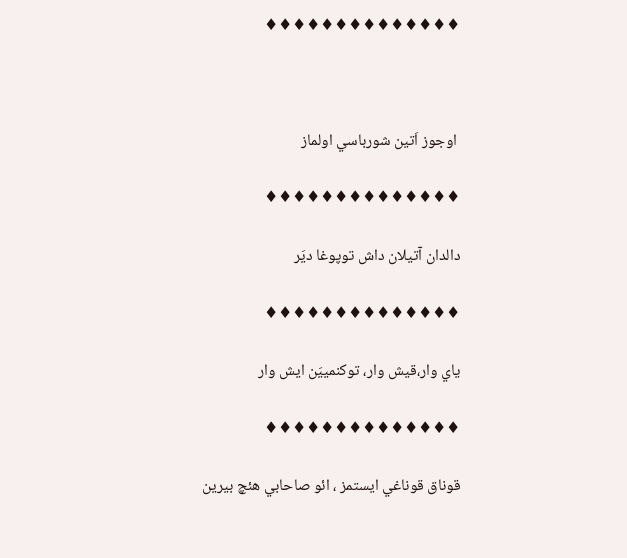♦♦♦♦♦♦♦♦♦♦♦♦♦♦



 اوجوز اَتين شورباسي اولماز

♦♦♦♦♦♦♦♦♦♦♦♦♦♦

دالدان آتيلان داش توپوغا ديَر

♦♦♦♦♦♦♦♦♦♦♦♦♦♦

ياي وار،قيش وار، توكنمييَن ايش وار

♦♦♦♦♦♦♦♦♦♦♦♦♦♦

قوناق قوناغي ايستمز ، ائو صاحابي هئچ بيرين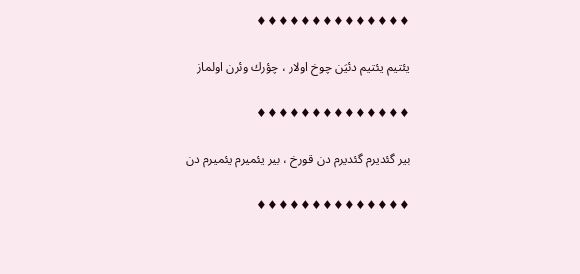♦♦♦♦♦♦♦♦♦♦♦♦♦♦

يئتيم يئتيم دئيَن چوخ اولار ، چؤرك وئرن اولماز

♦♦♦♦♦♦♦♦♦♦♦♦♦♦

بير گئديرم گئديرم دن قورخ ، بير يئميرم يئميرم دن

♦♦♦♦♦♦♦♦♦♦♦♦♦♦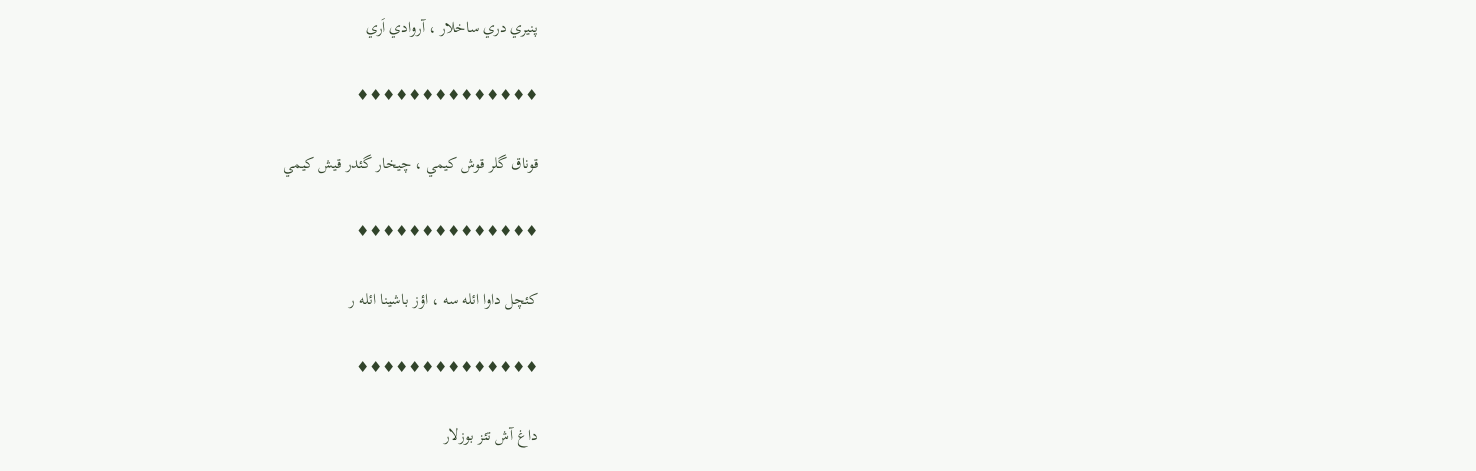پنيري دري ساخلار ، آروادي اَري

♦♦♦♦♦♦♦♦♦♦♦♦♦♦

قوناق گلر قوش كيمي ، چيخار گئدر قيش كيمي

♦♦♦♦♦♦♦♦♦♦♦♦♦♦

كئچل داوا ائله سه ، اؤز باشينا ائله ر

♦♦♦♦♦♦♦♦♦♦♦♦♦♦

داغ آش تئز بوزلار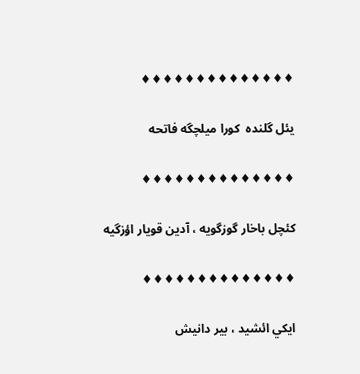♦♦♦♦♦♦♦♦♦♦♦♦♦♦

يئل گلنده  كورا ميلچگه فاتحه

♦♦♦♦♦♦♦♦♦♦♦♦♦♦

كئچل باخار گوزگويه ، آدين قويار اؤزگيه

♦♦♦♦♦♦♦♦♦♦♦♦♦♦

ايكي ائشيد ، بير دانيش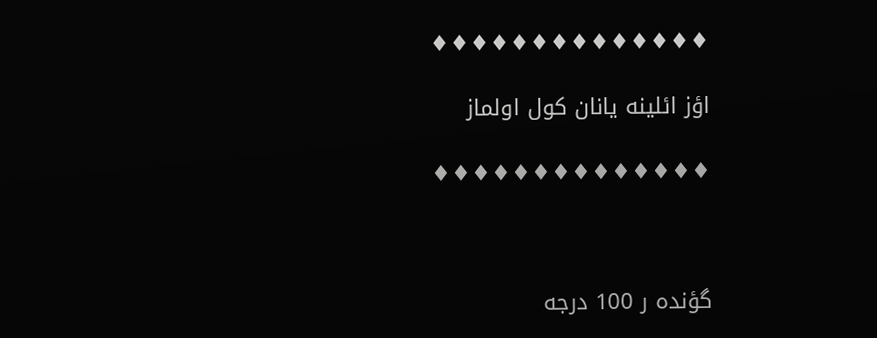♦♦♦♦♦♦♦♦♦♦♦♦♦♦

اؤز ائلينه يانان كول اولماز

♦♦♦♦♦♦♦♦♦♦♦♦♦♦



گؤنده ر 100 درجه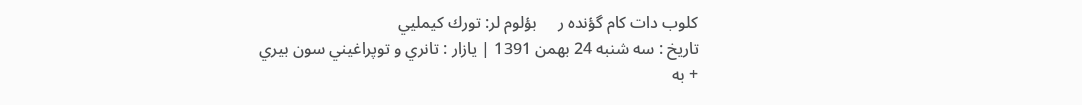کلوب دات کام گؤنده ر     بؤلوم لر: تورك كيمليي
تاريخ : سه شنبه 24 بهمن 1391 | یازار : تانري و توپراغيني سون بيري
+ به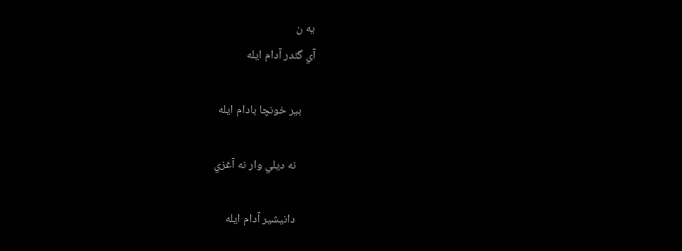يه ن
آي گئدر آدام ايله

     بير خونچا بادام ايله

       نه ديلي وار نه آغزي

       دانيشير آدام ايله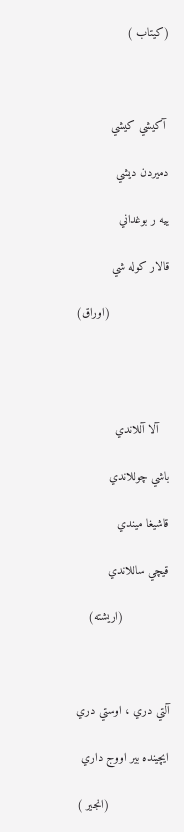(كيتاب )



 آكيشي كيشي

دميردن ديشي

ييه ر بوغداني

قالار كوله شي

                 (اوراق)




   آلا آللاندي

باشي چوللاندي

قاشيغا ميندي

قيچي ساللاندي

             (اريشته)



آلتي دري ، اوستي دري

ايچينده بير اووج داري

                 (انجير )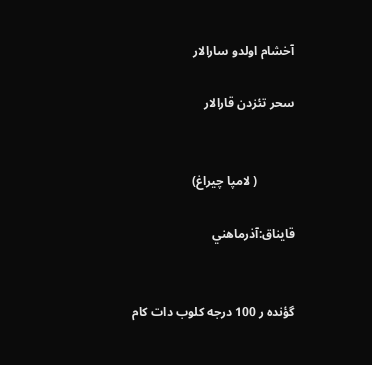آخشام اولدو سارالار

سحر تئزدن قارالار


            ( لامپا چيراغ)

قايناق:آذرماهني


گؤنده ر 100 درجه کلوب دات کام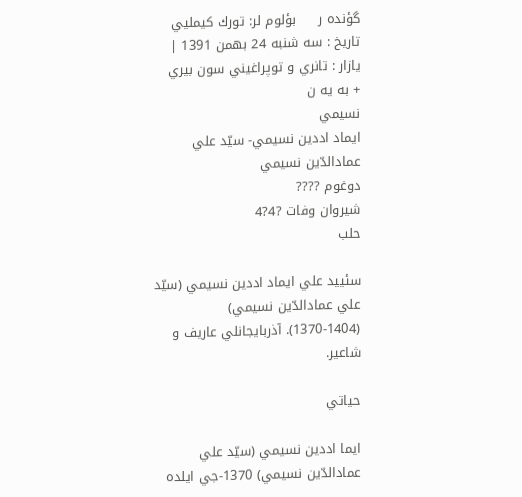گؤنده ر     بؤلوم لر: تورك كيمليي
تاريخ : سه شنبه 24 بهمن 1391 | یازار : تانري و توپراغيني سون بيري
+ به يه ن
نسيمي
ايماد اددين نسيمي- سيّد علي عمادالدّين نسيمي
دوغوم ????
شيروان وفات ?4?4
حلب

سئييد علي ايماد اددين نسيمي (سيّد علي عمادالدّين نسيمي) (1404-1370). آذربايجانلي عاريف و شاعير.

حياتي

ايما اددين نسيمي (سيّد علي عمادالدّين نسيمي) 1370-جي ايلده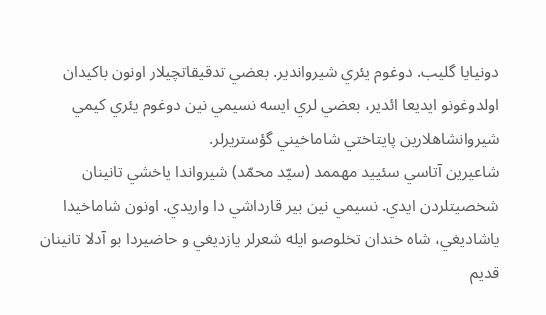دونيايا گليب. دوغوم يئري شيرواندير. بعضي تدقيقاتچيلار اونون باكيدان اولدوغونو ايديعا ائدير، بعضي لري ايسه نسيمي نين دوغوم يئري كيمي شيروانشاهلارين پايتاختي شاماخيني گؤستريرلر.
شاعيرين آتاسي سئييد مهممد (سيّد محمّد) شيرواندا ياخشي تانينان شخصيتلردن ايدي. نسيمي نين بير قارداشي دا واريدي. اونون شاماخيدا ياشاديغي، شاه خندان تخلوصو ايله شعرلر يازديغي و حاضيردا بو آدلا تانينان قديم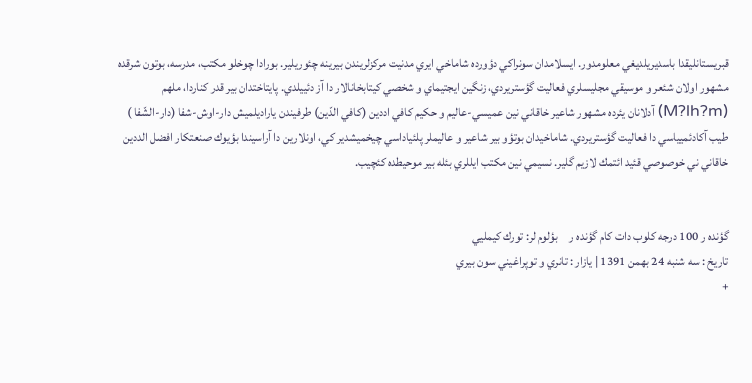قبريستانليقدا باسديريلديغي معلومدور. ايسلامدان سونراكي دؤورده شاماخي ايري مدنيت مركزلريندن بيرينه چئوريلير. بورادا چوخلو مكتب، مدرسه، بوتون شرقده مشهور اولان شئعر و موسيقي مجليسلري فعاليت گؤستريردي، زنگين ايجتيماي و شخصي كيتابخانالار دا آز دئييلدي. پايتاختدان بير قدر كناردا، ملهم (M?lh?m) آدلانان يئرده مشهور شاعير خاقاني نين عميسي-عاليم و حكيم كافي اددين (كافي الدّين) طرفيندن ياراديلميش دار-اوش-شفا (دار-الشّفا ) طيب آكادئميياسي دا فعاليت گؤستريردي. شاماخيدان بوتؤو بير شاعير و عاليملر پلئياداسي چيخميشدير كي، اونلارين دا آراسيندا بؤيوك صنعتكار افضل الددين خاقاني ني خوصوصي قئيد ائتمك لازيم گلير. نسيمي نين مكتب ايللري بئله بير موحيطده كئچيب.


گؤنده ر 100 درجه کلوب دات کام گؤنده ر     بؤلوم لر: تورك كيمليي
تاريخ : سه شنبه 24 بهمن 1391 | یازار : تانري و توپراغيني سون بيري
+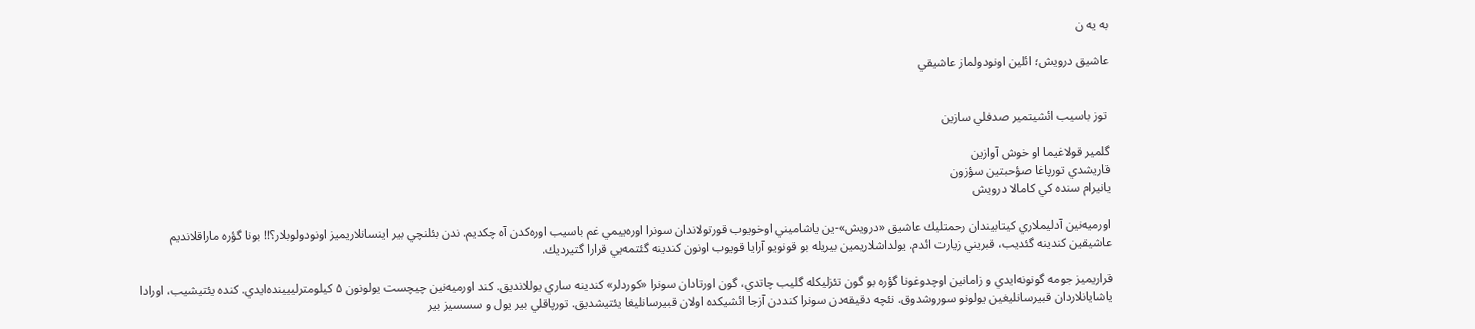به يه ن

عاشيق درويش؛ ائلين اونودولماز عاشيقي


 توز باسيب ائشيتمير صدفلي سازين

گلمير قولاغيما او خوش آوازين
قاريشدي تورپاغا صؤحبتين سؤزون
يانيرام سنده كي كامالا درويش

اورميه‌نين آدليملاري كيتابيندان رحمتليك عاشيق «درويش»-ين ياشاميني اوخويوب قورتولاندان سونرا اوره‌ييمي غم باسيب اوره‌كدن آه چكديم. ندن بئلنچي بير اينسانلاريميز اونودولوبلار؟!! بونا گؤره ماراقلانديم عاشيقين كندينه گئديب، قبريني زيارت ائدم. يولداشلاريمين بيريله بو قونويو آرايا قويوب اونون كندينه گئتمه‌يي قرارا گتيرديك.

قراريميز جومه گونونه‌ايدي و زامانين اوچدوغونا گؤره بو گون تئزليكله گليب چاتدي، گون اورتادان سونرا «كوردلر» كندينه ساري يوللانديق. كند اورميه‌نين چيچست يولونون ۵ كيلومترلييينده‌ايدي. كنده يئتيشيب، اورادا ياشايانلاردان قبيرسانليغين يولونو سوروشدوق. نئچه دقيقه‌دن سونرا كنددن آزجا ائشيكده اولان قبيرسانليغا يئتيشديق. تورپاقلي بير يول و سسسيز بير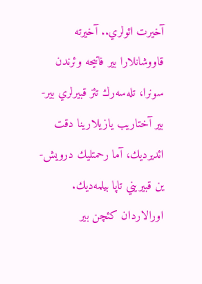آخيرت ائولري.. آخيرته قاووشانلارا بير فاتيحه وئرندن سونرا، تله‌سه‌رك تئز قبيرلري بير- بير آختاريب يازيلارينا دقت ائديرديك، آما رحمتليك درويش-ين قبيريني تاپا بيلمه‌ديك. اورالاردان كئچن بير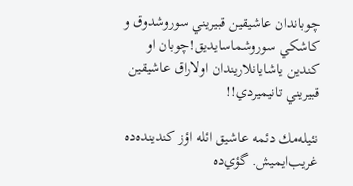چوباندان عاشيقين قبيريني سوروشدوق و كاشكي سوروشماسايديق!چوبان او كندين ياشايانلاريندان اولاراق عاشيقين قبيريني تانيميردي!!

نئيله‌مك دئمه عاشيق ائله اؤز كندينده‌ده غريب‌ايميش. گؤي‌ده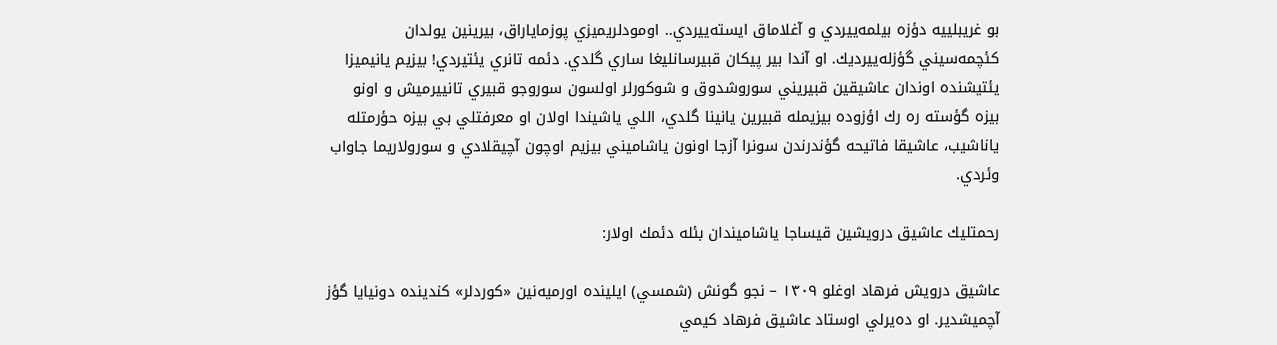بو غريبلييه دؤزه بيلمه‌ييردي و آغلاماق ايسته‌ييردي.. اومودلريميزي پوزماياراق، بيرينين يولدان كئچمه‌سيني گؤزله‌ييرديك. او آندا بير پيكان قبيرسانليغا ساري گلدي. دئمه تانري يئتيردي! بيزيم يانيميزا يئتيشنده اوندان عاشيقين قبيريني سوروشدوق و شوكورلر اولسون سوروجو قبيري تانييرميش و اونو بيزه گؤسته ره رك اؤزوده بيزيمله قبيرين يانينا گلدي، اللي ياشيندا اولان او معرفتلي بي بيزه حؤرمتله ياناشيب، عاشيقا فاتيحه گؤندرندن سونرا آزجا اونون ياشاميني بيزيم اوچون آچيقلادي و سورولاريما جاواب وئردي.

رحمتليك عاشيق درويشين قيساجا ياشاميندان بئله دئمك اولار:

عاشيق درويش فرهاد اوغلو ۱۳۰۹ – نجو گونش (شمسي) ايلينده اورميه‌نين «كوردلر» كندينده دونيايا گؤز آچميشدير. او ده‌يرلي اوستاد عاشيق فرهاد كيمي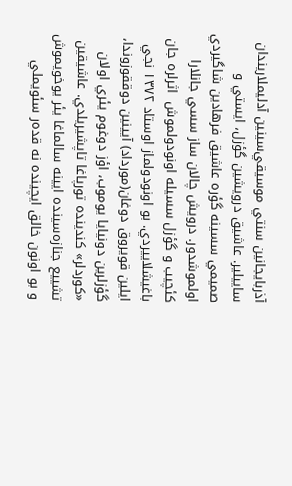آذربايجانين سنتي موسيقي‌سينين آدليملاريندان ساييلير. عاشيق درويشين گؤزل، ايستي و صميمي سسينه گؤره عاشيق فرهادين شاگيردي اولموشدور. درويش چالان ساز سسي جانلارا كئچيب و گؤزل سسيله اونودولموش  اثرلره جان باغيشلاييردي. بو اونودولماز اوستاد ۱۳۷۲ نجي ايلين قويروق دوغان(مورداد) آيينين دوققوزوندا، گؤزلرين دونيايا يوموب، اؤز دوغوم يئري اولان «كوردلر» كندينده تورپاغا تاپشيريلدي. عاشيقين تشييع جنازه‌سينده ايينه سالماغا يئر يوخويموش و بو اونون خالق ايچينده نه قده‌ر سئويملي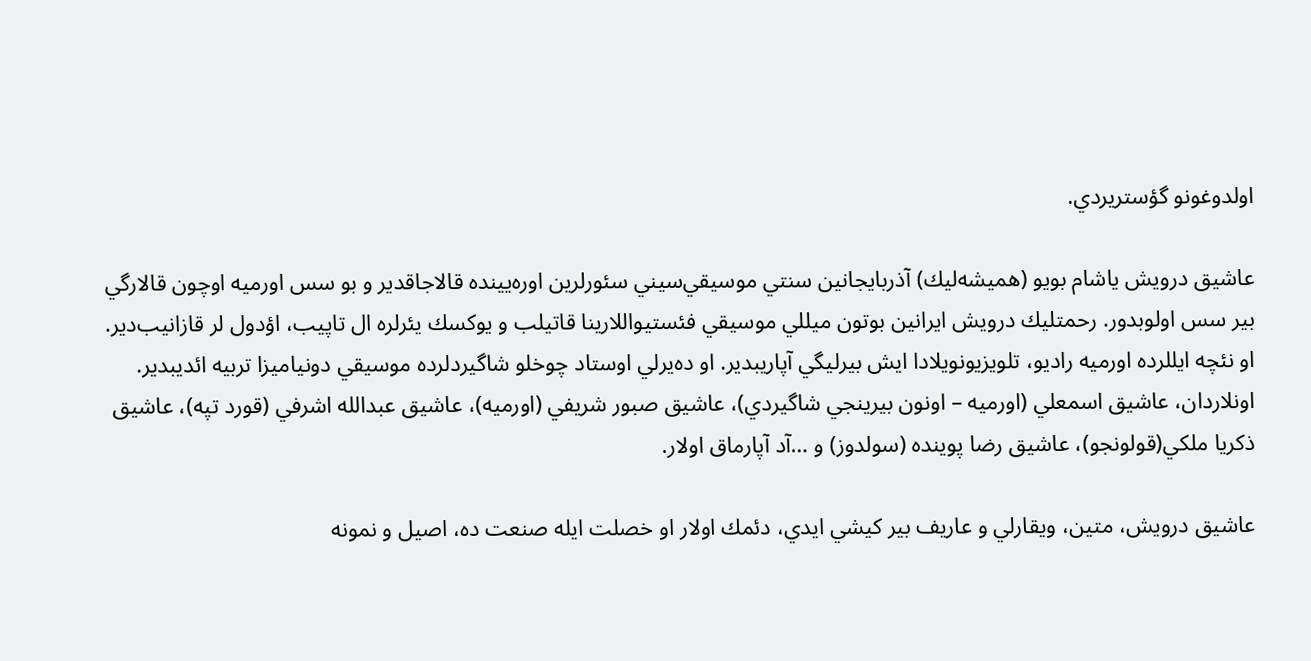اولدوغونو گؤستريردي.

عاشيق درويش ياشام بويو (هميشه‌ليك) آذربايجانين سنتي موسيقي‌سيني سئورلرين اوره‌يينده قالاجاقدير و بو سس اورميه اوچون قالارگي بير سس اولوبدور. رحمتليك درويش ايرانين بوتون ميللي موسيقي فئستيواللارينا قاتيلب و يوكسك يئرلره ال تاپيب، اؤدول لر قازانيب‌دير. او نئچه ايللرده اورميه راديو، تلويزيونويلادا ايش بيرليگي آپاريبدير. او ده‌يرلي اوستاد چوخلو شاگيردلرده موسيقي دونياميزا تربيه ائديبدير. اونلاردان، عاشيق اسمعلي (اورميه – اونون بيرينجي شاگيردي)، عاشيق صبور شريفي (اورميه)، عاشيق عبدالله اشرفي (قورد تپه)، عاشيق ذكريا ملكي(قولونجو)، عاشيق رضا پوينده (سولدوز) و …آد آپارماق اولار.

عاشيق درويش، متين، ويقارلي و عاريف بير كيشي ايدي، دئمك اولار او خصلت ايله صنعت ده، اصيل و نمونه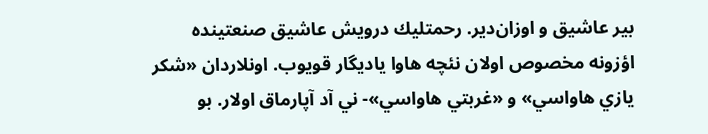بير عاشيق و اوزان‌دير. رحمتليك درويش عاشيق صنعتينده اؤزونه مخصوص اولان نئچه هاوا ياديگار قويوب. اونلاردان «شكر يازي هاواسي» و «غربتي هاواسي»- ني آد آپارماق اولار. بو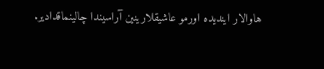هاوالار اينديده اورمو عاشيقلارينين آراسيندا چالينماقدادير.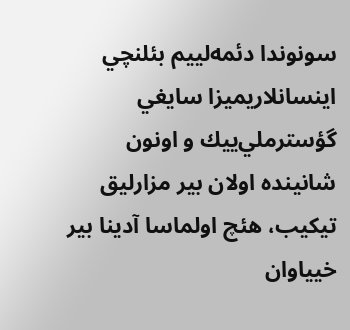سونوندا دئمه‌لييم بئلنچي اينسانلاريميزا سايغي گؤسترملي‌ييك و اونون شانينده اولان بير مزارليق تيكيب، هئچ اولماسا آدينا بير خيياوان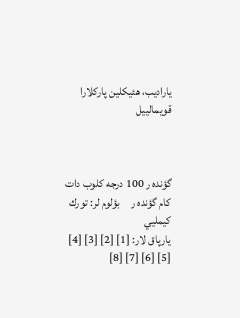ياراديب، هئيكلين پاركلارا قويمالييل



گؤنده ر 100 درجه کلوب دات کام گؤنده ر     بؤلوم لر: تورك كيمليي
یارپاق لار: [1] [2] [3] [4] [5] [6] [7] [8]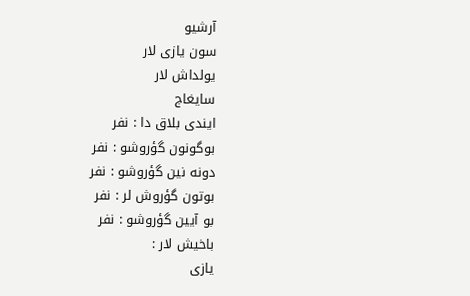آرشیو
سون یازی لار
یولداش لار
سایغاج
ایندی بلاق دا : نفر
بوگونون گؤروشو : نفر
دونه نین گؤروشو : نفر
بوتون گؤروش لر : نفر
بو آیین گؤروشو : نفر
باخیش لار :
یازی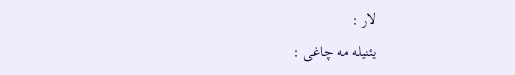لار :
یئنیله مه چاغی :